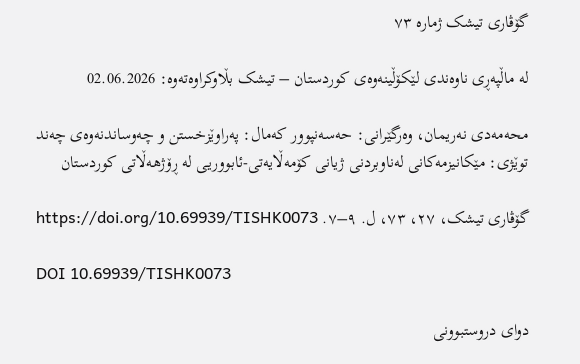گۆڤاری تیشک ژمارە ٧٣

لە ماڵپەڕی ناوەندی لێکۆڵینەوەی کوردستان – تیشک بڵاوکراوەتەوە: 02.06.2026

محەمەدی نەریمان، وەرگێرانی: حەسەنپوور کەمال: پەراوێزخستن و چەوساندنەوەی چەند توێژی: مێکانیزمەکانی لەناوبردنی ژیانی کۆمەڵایەتی-ئابووریی لە ڕۆژهەڵاتی کوردستان

گۆڤاری تیشک، ٢٧، ٧٣، ل. ٩–٧. https://doi.org/10.69939/TISHK0073

DOI 10.69939/TISHK0073

دوای دروستبوونی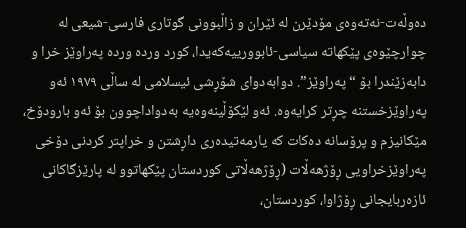دەوڵەت-نەتەوەی مۆدێرن لە ئێران و زاڵبوونی گوتاری فارسی-شیعی لە چوارچێوەی پێکهاتە سیاسی-ئابوورییەکەیدا، کورد وردە وردە پەراوێز خرا و دابەزێندرا بۆ “پەراوێز”. دوابەدوای شۆڕشی ئیسلامی لە ساڵی ١٩٧٩ ئەو پەراوێزخستنە چڕتر کرایەوە. ئەو لێکۆڵینەوەیە بەدواداچوون بۆ ئەو بارودۆخ، مێکانیزم و پرۆسانە دەکات کە یارمەتیدەری داڕشتن و خراپتر کردنی دۆخی پەراوێزخراویی ڕۆژهەڵات (ڕۆژهەڵاتی کوردستان پێکهاتوو لە پارێزگاکانی ئازەربایجانی ڕۆژاوا، کوردستان،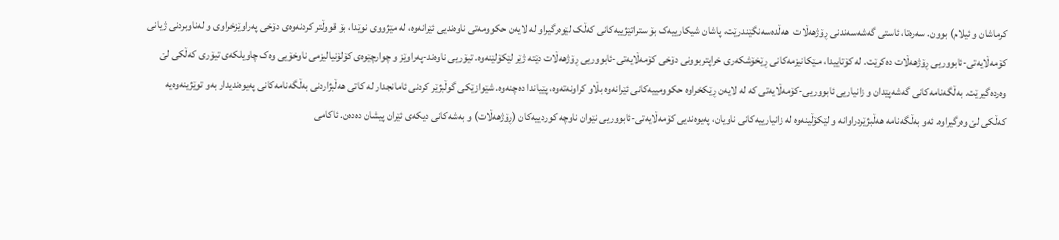کرماشان و ئیلام) بوون. سەرەتا، ئاستی گەشەسەندنی ڕۆژهەڵات  هەڵدەسەنگێندرێت، پاشان شیکارییەک بۆ ستراتێژییەکانی کەڵک لێوەرگیراو لە لایەن حکوومەتی ناوەندیی ئێرانەوە، لە مێژووی نوێدا، بۆ قووڵتر کردنەوەی دۆخی پەراوێزخراوی و لەناوبردنی ژیانی کۆمەڵایەتی-ئابووریی ڕۆژهەڵات دەکرێت. لە کۆتاییدا، مـێکانیزمەکانی ڕێخۆشکەری خراپتربوونی دۆخی کۆمەڵایەتی-ئابووریی ڕۆژهەڵات دێتە ژێر لێکۆلێنەوە. تیۆریی ناوەند-پەراوێز و چوارچێوەی کۆلۆنیالیزمی ناوخۆیی وەک چاویلکەی تیۆری کەڵکی لێ وەردەگیرێت. بەڵگەنامەکانی گەشەپێدان و زانیاریی ئابووریی-کۆمەڵایەتی کە لە لایەن ڕێکخراوە حکوومییەکانی ئێرانەوە بڵاو کراونەتەوە، پێیاندا دەچنەوە. شێوازێکی گوڵبژێر کردنی ئامانجدار لە کاتی هەڵبژاردنی بەڵگەنامەکانی پەیوەندیدار بەو توێژینەوەیە کەڵکی لێ وەرگیراوە. ئەو بەڵگەنامە هەڵبژێردراوانە و لێکۆڵینەوە لە زانیارییەکانی ناویان، پەیوەندیی کۆمەڵایەتی-ئابووریی نێوان ناوچە کوردییەکان (ڕۆژهەڵات) و بەشەکانی دیکەی ئێران پیشان دەدەن. ئاکامی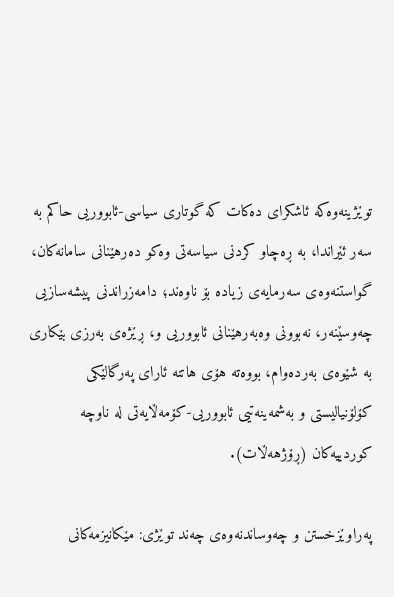توێژینەوەکە ئاشکرای دەکات کە گوتاری سیاسی-ئابووریی حاکم بە سەر ئێراندا، بە ڕەچاو کردنی سیاسەتی وەکو دەرهێنانی سامانەکان، گواستنەوەی سەرمایەی زیادە بۆ ناوەند؛ دامەزراندنی پیشەسازیی چەوسێنەر، نەبوونی وەبەرهێنانی ئابووریی و، ڕێژەی بەرزی بێکاری بە شێوەی بەردەوام، بووەتە هۆی هاتنە ئارای پەرگالێکی کۆلۆنیالیستی و بەشمەینەتیی ئابووریی-کۆمەڵایەتی لە ناوچە کوردییەکان (ڕۆژهەڵات).

پەراوێزخستن و چەوساندنەوەی چەند توێژی: مێکانیزمەکانی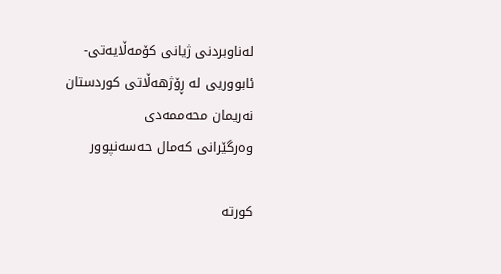لەناوبردنی ژیانی کۆمەڵایەتی-ئابووریی لە ڕۆژهەڵاتی کوردستان
نەریمان محەممەدی
وەرگێرانی کەمال حەسەنپوور

کورتە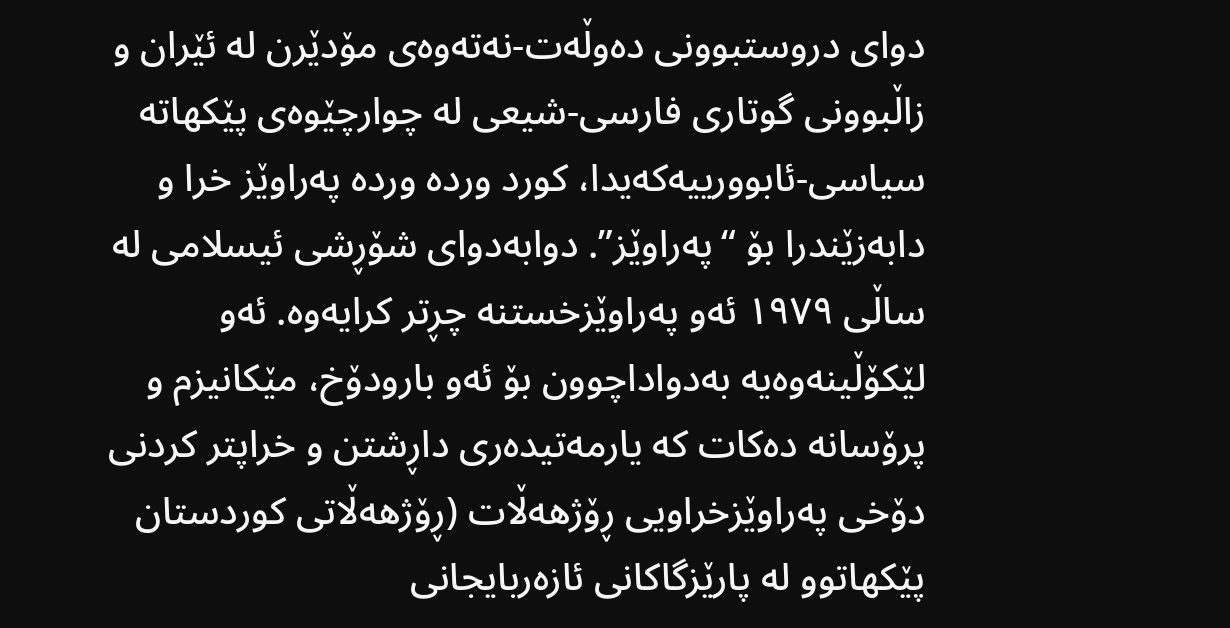دوای دروستبوونی دەوڵەت-نەتەوەی مۆدێرن لە ئێران و زاڵبوونی گوتاری فارسی-شیعی لە چوارچێوەی پێکهاتە سیاسی-ئابوورییەکەیدا، کورد وردە وردە پەراوێز خرا و دابەزێندرا بۆ “پەراوێز”. دوابەدوای شۆڕشی ئیسلامی لە ساڵی ١٩٧٩ ئەو پەراوێزخستنە چڕتر کرایەوە. ئەو لێکۆڵینەوەیە بەدواداچوون بۆ ئەو بارودۆخ، مێکانیزم و پرۆسانە دەکات کە یارمەتیدەری داڕشتن و خراپتر کردنی دۆخی پەراوێزخراویی ڕۆژهەڵات (ڕۆژهەڵاتی کوردستان پێکهاتوو لە پارێزگاکانی ئازەربایجانی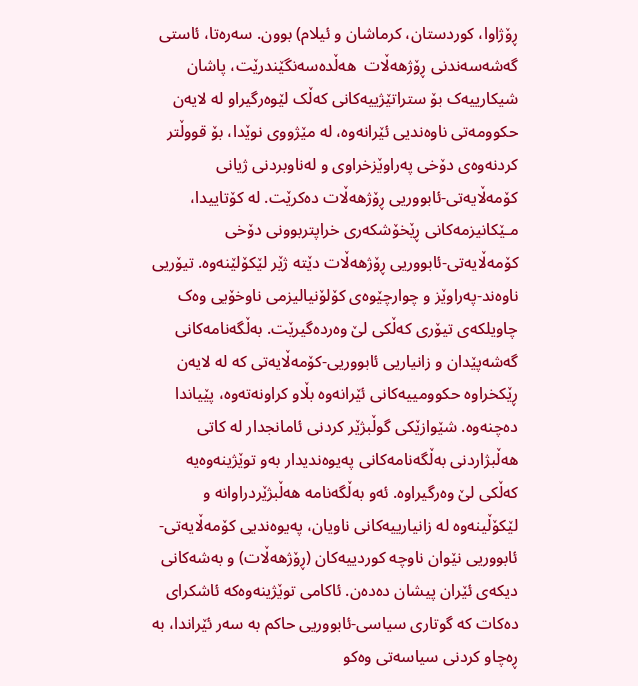ڕۆژاوا، کوردستان، کرماشان و ئیلام) بوون. سەرەتا، ئاستی گەشەسەندنی ڕۆژهەڵات  هەڵدەسەنگێندرێت، پاشان شیکارییەک بۆ ستراتێژییەکانی کەڵک لێوەرگیراو لە لایەن حکوومەتی ناوەندیی ئێرانەوە، لە مێژووی نوێدا، بۆ قووڵتر کردنەوەی دۆخی پەراوێزخراوی و لەناوبردنی ژیانی کۆمەڵایەتی-ئابووریی ڕۆژهەڵات دەکرێت. لە کۆتاییدا، مـێکانیزمەکانی ڕێخۆشکەری خراپتربوونی دۆخی کۆمەڵایەتی-ئابووریی ڕۆژهەڵات دێتە ژێر لێکۆلێنەوە. تیۆریی ناوەند-پەراوێز و چوارچێوەی کۆلۆنیالیزمی ناوخۆیی وەک چاویلکەی تیۆری کەڵکی لێ وەردەگیرێت. بەڵگەنامەکانی گەشەپێدان و زانیاریی ئابووریی-کۆمەڵایەتی کە لە لایەن ڕێکخراوە حکوومییەکانی ئێرانەوە بڵاو کراونەتەوە، پێیاندا دەچنەوە. شێوازێکی گوڵبژێر کردنی ئامانجدار لە کاتی هەڵبژاردنی بەڵگەنامەکانی پەیوەندیدار بەو توێژینەوەیە کەڵکی لێ وەرگیراوە. ئەو بەڵگەنامە هەڵبژێردراوانە و لێکۆڵینەوە لە زانیارییەکانی ناویان، پەیوەندیی کۆمەڵایەتی-ئابووریی نێوان ناوچە کوردییەکان (ڕۆژهەڵات) و بەشەکانی دیکەی ئێران پیشان دەدەن. ئاکامی توێژینەوەکە ئاشکرای دەکات کە گوتاری سیاسی-ئابووریی حاکم بە سەر ئێراندا، بە ڕەچاو کردنی سیاسەتی وەکو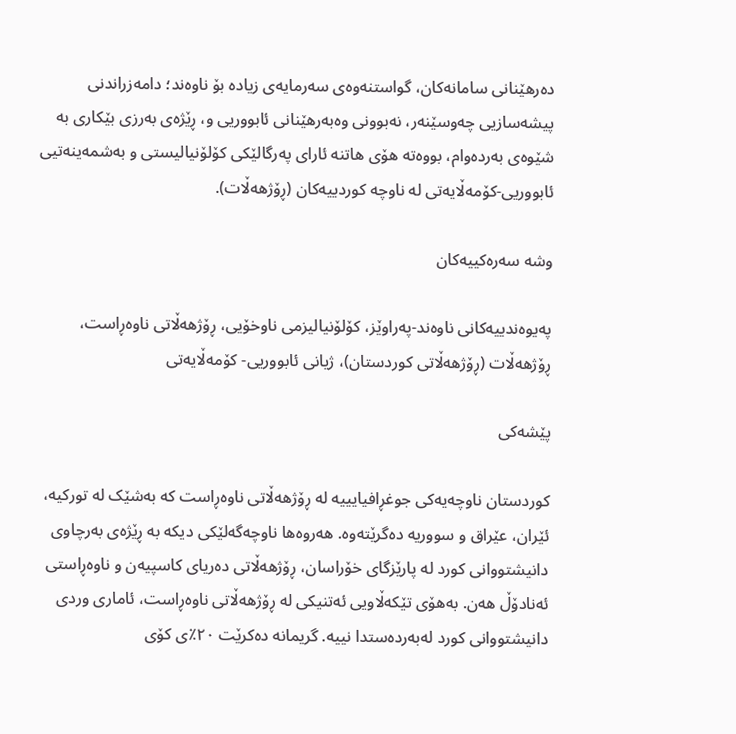دەرهێنانی سامانەکان، گواستنەوەی سەرمایەی زیادە بۆ ناوەند؛ دامەزراندنی پیشەسازیی چەوسێنەر، نەبوونی وەبەرهێنانی ئابووریی و، ڕێژەی بەرزی بێکاری بە شێوەی بەردەوام، بووەتە هۆی هاتنە ئارای پەرگالێکی کۆلۆنیالیستی و بەشمەینەتیی ئابووریی-کۆمەڵایەتی لە ناوچە کوردییەکان (ڕۆژهەڵات).

وشە سەرەکییەکان

پەیوەندییەکانی ناوەند-پەراوێز، کۆلۆنیالیزمی ناوخۆیی، ڕۆژهەڵاتی ناوەڕاست، ڕۆژهەڵات (ڕۆژهەڵاتی کوردستان)، ژیانی ئابووریی- کۆمەڵایەتی

پێشەکی

کوردستان ناوچەیەکی جوغڕافیایییە لە ڕۆژهەڵاتی ناوەڕاست کە بەشێک لە تورکیە، ئێران، عێراق و سووریە دەگرێتەوە. هەروەها ناوچەگەلێکی دیکە بە ڕێژەی بەرچاوی دانیشتووانی کورد لە پارێزگای خۆراسان، ڕۆژهەڵاتی دەریای کاسپیەن و ناوەڕاستی ئەنادۆڵ هەن. بەهۆی تێکەڵاویی ئەتنیکی لە ڕۆژهەڵاتی ناوەڕاست، ئاماری وردی دانیشتووانی کورد لەبەردەستدا نییە. گریمانە دەکرێت ٢٠٪ی کۆی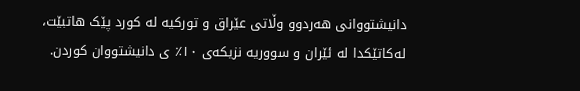دانیشتووانی هەردوو وڵاتی عێراق و تورکیە لە کورد پێک هاتبێت، لەکاتێکدا لە ئێران و سووریە نزیکەی ١٠٪ ی دانیشتووان کوردن.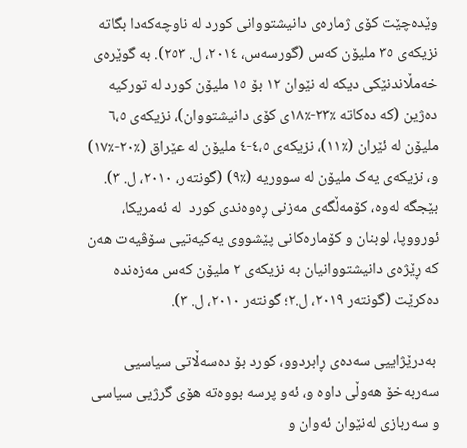وێدەچێت کۆی ژمارەی دانیشتووانی کورد لە ناوچەکەدا بگاتە نزیکەی ٣٥ ملیۆن کەس (گورسەس، ٢٠١٤، ل. ٢٥٣). بە گوێرەی خەمڵاندنێکی دیکە لە نێوان ١٢ بۆ ١٥ ملیۆن کورد لە تورکیە دەژین (کە دەکاتە ٪٢٣-٪١٨ی کۆی دانیشتووان)، نزیکەی ٦،٥ ملیۆن لە ئێران (٪١١)، نزیکەی ٤،٥-٤ ملیۆن لە عێراق (٪٢٠-٪١٧) و، نزیکەی یەک ملیۆن لە سووریە (٪٩) (گونتەر، ٢٠١٠، ل. ٣). بێجگە لەوە، کۆمەڵگەی مەزنی ڕەوەندی کورد  لە ئەمریکا، ئورووپا، لوبنان و کۆمارەکانی پێشووی یەکیەتیی سۆڤیەت هەن کە ڕێژەی دانیشتووانیان بە نزیکەی ٢ ملیۆن کەس مەزەندە دەکرێت (گونتەر ٢٠١٩، ل.٢؛ گونتەر ٢٠١٠، ل. ٣).

 بەدرێژاییی سەدەی ڕابردوو، کورد بۆ دەسەڵاتی سیاسیی سەربەخۆ هەوڵی داوە و، ئەو پرسە بووەتە هۆی گرژیی سیاسی و سەربازی لەنێوان ئەوان و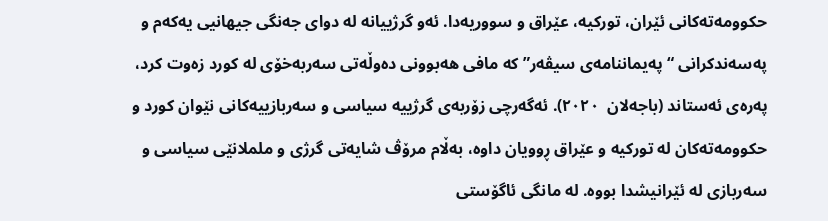حکوومەتەکانی ئێران، تورکیە، عێراق و سووریەدا. ئەو گرژییانە لە دوای جەنگی جیهانیی یەکەم و پەسەندکرانی “پەیماننامەی سیڤەر” کە مافی هەبوونی دەوڵەتی سەربەخۆی لە کورد زەوت کرد، پەرەی ئەستاند (باجەلان  ٢٠٢٠). ئەگەرچی زۆربەی گرژییە سیاسی و سەربازییەکانی نێوان کورد و حکوومەتەکان لە تورکیە و عێراق ڕوویان داوە، بەڵام مرۆڤ شایەتی گرژی و ململانێی سیاسی و سەربازی لە ئێرانیشدا بووە. لە مانگی ئاگۆستی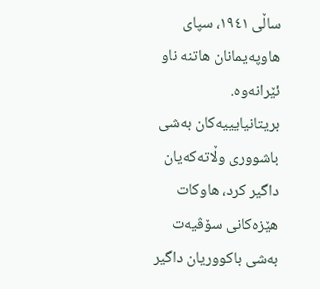ساڵی ١٩٤١، سپای هاوپەیمانان هاتنە ناو ئێرانەوە. بریتانیایییەکان بەشی باشووری وڵاتەکەیان داگیر کرد، هاوکات هێزەکانی سۆڤیەت بەشی باکووریان داگیر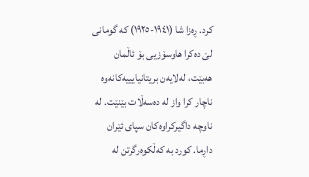کرد. ڕەزا شا (١٩٤١-١٩٢٥) کە گومانی لێ دەکرا هاوسۆزیی بۆ ئاڵمان هەبێت، لەلایەن بریتانیایییەکانەوە ناچار کرا واز لە دەسەڵات بێنێت. لە ناوچە داگیرکراوەکان سپای ئێران داڕما. کورد بە کەڵکوەرگرتن لە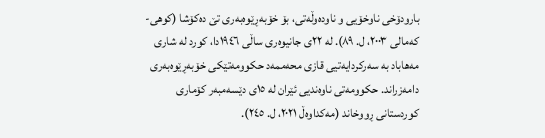بارودۆخی ناوخۆیی و ناودەوڵەتی، بۆ خۆبەڕێوەبەری تێ دەکۆشا (کوهی-کەمالی ٢٠٠٣، ل. ٨٩). لە ٢٢ی جانیوەری ساڵی ١٩٤٦دا، کورد لە شاری مەهاباد بە سەرکردایەتیی قازی محەممەد حکوومەتێکی خۆبەڕێوەبەری دامەزراند. حکوومەتی ناوەندیی ئێران لە ١٥ی دێسەمبەر کۆماری کوردستانی ڕووخاند (مەکداوەڵ ٢٠٢١، ل. ٢٤٥).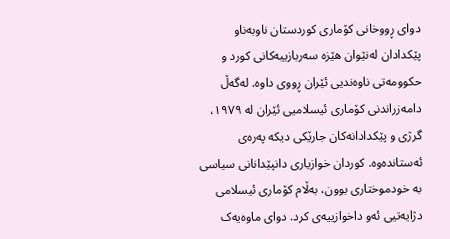دوای ڕووخانی کۆماری کوردستان ناوبەناو پێکدادان لەنێوان هێزە سەربازییەکانی کورد و حکوومەتی ناوەندیی ئێران ڕووی داوە. لەگەڵ دامەزراندنی کۆماری ئیسلامیی ئێران لە ١٩٧٩، گرژی و پێکدادانەکان جارێکی دیکە پەرەی ئەستاندەوە. کوردان خوازیاری دانپێدانانی سیاسی بە خودموختاری بوون، بەڵام کۆماری ئیسلامی دژایەتیی ئەو داخوازییەی کرد. دوای ماوەیەک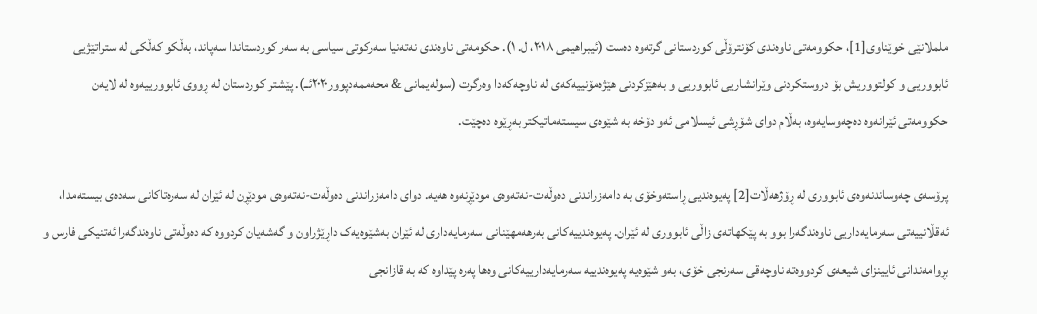ململانێی خوێناوی[1]، حکوومەتی ناوەندی کۆنترۆڵی کوردستانی گرتەوە دەست (ئیبراهیمی ٢٠١٨، ل. ١). حکومەتی ناوەندی نەتەنیا سەرکوتی سیاسی بە سەر کوردستاندا سەپاند، بەڵکو کەڵکی لە ستراتێژیی ئابووریی و کولتووریش بۆ دروستکردنی وێرانشاریی ئابووریی و بەهێزکردنی هێژەمۆنییەکەی لە ناوچەکەدا وەرگرت (سولەیمانی & محەممەدپوور٢٠٢٠ئــ). پێشتر کوردستان لە ڕووی ئابوورییەوە لە لایەن حکوومەتی ئێرانەوە دەچەوسایەوە، بەڵام دوای شۆڕشی ئیسلامی ئەو دۆخە بە شێوەی سیستەماتیکتر بەڕێوە دەچێت.

پرۆسەی چەوساندنەوەی ئابووری لە ڕۆژهەڵات[2] پەیوەندیی ڕاستەوخۆی بە دامەزراندنی دەوڵەت-نەتەوەی مودێڕنەوە هەیە. دوای دامەزراندنی دەوڵەت-نەتەوەی مودێڕن لە ئێران لە سەرەتاکانی سەدەی بیستەمدا، ئەقڵانییەتی سەرمایەداریی ناوەندگەرا بوو بە پێکهاتەی زاڵی ئابووری لە ئێران. پەیوەندییەکانی بەرهەمهێنانی سەرمایەداری لە ئێران بەشێوەیەک داڕێژراون و گەشەیان کردووە کە دەوڵەتی ناوەندگەرا ئەتنیکی فارس و بڕوامەندانی ئایینزای شیعەی کردووەتە ناوچەقی سەرنجی خۆی، بەو شێوەیە پەیوەندییە سەرمایەدارییەکانی وەها پەرە پێداوە کە بە قازانجی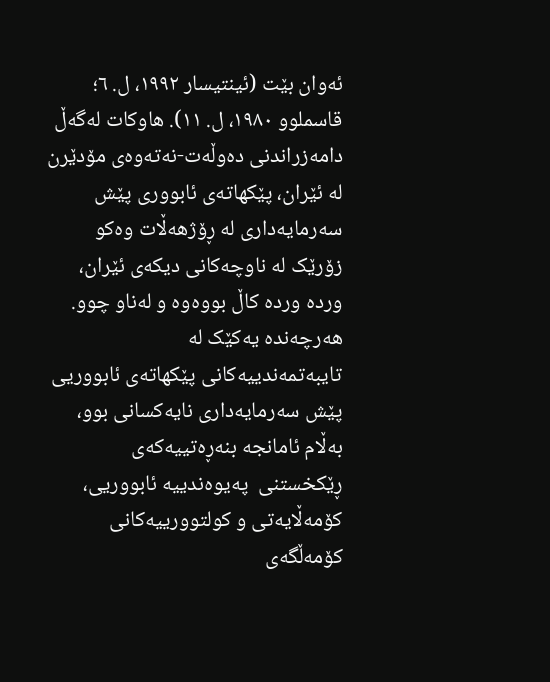ئەوان بێت (ئینتیسار ١٩٩٢، ل. ٦؛ قاسملوو ١٩٨٠، ل. ١١). هاوکات لەگەڵ دامەزراندنی دەوڵەت-نەتەوەی مۆدێرن لە ئێران، پێکهاتەی ئابووری پێش سەرمایەداری لە ڕۆژهەڵات وەکو زۆرێک لە ناوچەکانی دیکەی ئێران، وردە وردە کاڵ بووەوە و لەناو چوو. هەرچەندە یەکێک لە تایبەتمەندییەکانی پێکهاتەی ئابووریی پێش سەرمایەداری نایەکسانی بوو، بەڵام ئامانجە بنەڕەتییەکەی ڕێکخستنی  پەیوەندییە ئابووریی، کۆمەڵایەتی و کولتوورییەکانی کۆمەڵگەی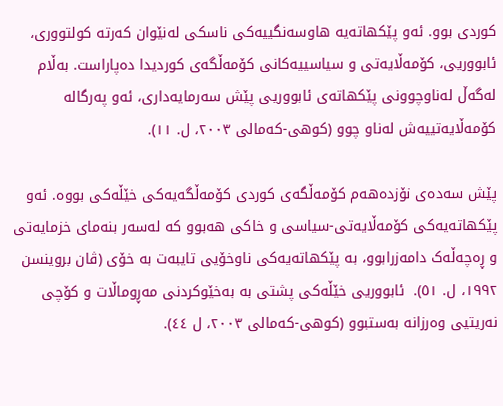کوردی بوو. ئەو پێکهاتەیە هاوسەنگییەکی ناسکی لەنێوان کەرتە کولتووری، ئابووریی، کۆمەڵایەتی و سیاسییەکانی کۆمەڵگەی کوردیدا دەپاراست. بەڵام لەگەڵ لەناوچوونی پێکهاتەی ئابووریی پێش سەرمایەداری، ئەو پەرگالە کۆمەڵایەتییەش لەناو چوو (کوهی-کەمالی ٢٠٠٣، ل. ١١).

پێش سەدەی نۆزدەهەم کۆمەڵگەی کوردی کۆمەڵگەیەکی خێڵەکی بووە. ئەو پێکهاتەیەکی کۆمەڵایەتی-سیاسی و خاکی هەبوو کە لەسەر بنەمای خزمایەتی و ڕەچەڵەک دامەزرابوو، بە پێکهاتەیەکی ناوخۆیی تایبەت بە خۆی (ڤان بروینسن ١٩٩٢، ل. ٥١).  ئابووریی خێڵەکی پشتی بە بەخێوکردنی مەڕوماڵات و کۆچی نەریتیی وەرزانە بەستبوو (کوهی-کەمالی ٢٠٠٣، ل ٤٤).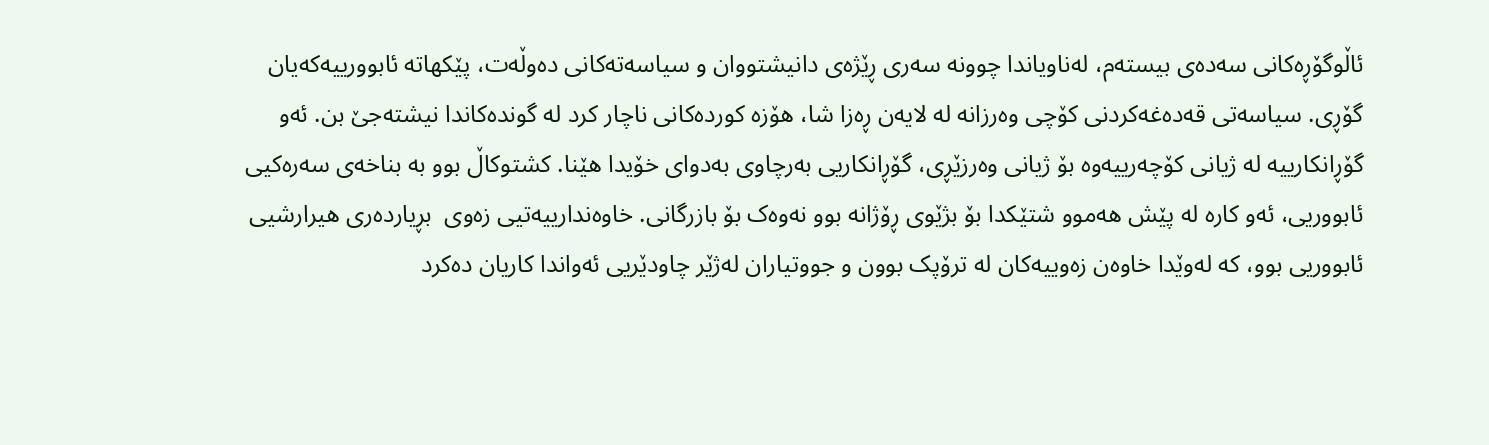ئاڵوگۆڕەکانی سەدەی بیستەم، لەناویاندا چوونە سەری ڕێژەی دانیشتووان و سیاسەتەکانی دەوڵەت، پێکهاتە ئابوورییەکەیان گۆڕی. سیاسەتی قەدەغەکردنی کۆچی وەرزانە لە لایەن ڕەزا شا، هۆزە کوردەکانی ناچار کرد لە گوندەکاندا نیشتەجێ بن. ئەو گۆڕانکارییە لە ژیانی کۆچەرییەوە بۆ ژیانی وەرزێڕی، گۆڕانکاریی بەرچاوی بەدوای خۆیدا هێنا. کشتوکاڵ بوو بە بناخەی سەرەکیی ئابووریی، ئەو کارە لە پێش هەموو شتێکدا بۆ بژێوی ڕۆژانە بوو نەوەک بۆ بازرگانی. خاوەندارییەتیی زەوی  بڕیاردەری هیرارشیی ئابووریی بوو، کە لەوێدا خاوەن زەوییەکان لە ترۆپک بوون و جووتیاران لەژێر چاودێریی ئەواندا کاریان دەکرد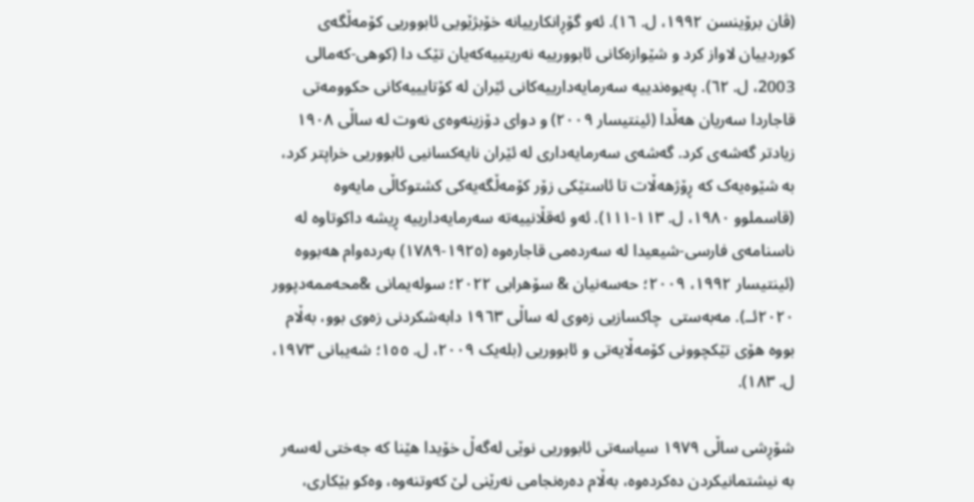(ڤان برۆینسن ١٩٩٢، ل. ١٦). ئەو گۆڕانکارییانە خۆبژێویی ئابووریی کۆمەڵگەی کوردییان لاواز کرد و شێوازەکانی ئابوورییە نەریتییەکەیان تێک دا (کوهی-کەمالی 2003، ل. ٦٢). پەیوەندییە سەرمایەدارییەکانی ئێران لە کۆتایییەکانی حکوومەتی قاجاردا سەریان هەڵدا (ئینتیسار ٢٠٠٩) و دوای دۆزینەوەی نەوت لە ساڵی ١٩٠٨ زیادتر گەشەی کرد. گەشەی سەرمایەداری لە ئێران نایەکسانیی ئابووریی خراپتر کرد، بە شێوەیەک کە ڕۆژهەڵات تا ئاستێکی زۆر کۆمەڵگەیەکی کشتوکاڵی مایەوە (قاسملوو ١٩٨٠، ل. ١١٣-١١١). ئەو ئەقڵانییەتە سەرمایەدارییە ڕیشە داکوتاوە لە ناسنامەی فارسی-شیعیدا لە سەردەمی قاجارەوە (١٩٢٥-١٧٨٩) بەردەوام هەبووە (ئینتیسار ١٩٩٢، ٢٠٠٩؛ حەسەنیان & سۆهرابی ٢٠٢٢؛ سولەیمانی &محەممەدپوور ٢٠٢٠ئــ). مەبەستی  چاکسازیی زەوی لە ساڵی ١٩٦٣ دابەشکردنی زەوی بوو، بەڵام بووە هۆی تێکچوونی کۆمەڵایەتی و ئابووریی (بلەیک ٢٠٠٩، ل. ١٥٥؛ شەیبانی ١٩٧٣، ل. ١٨٣).

شۆڕشی ساڵی ١٩٧٩ سیاسەتی ئابووریی نوێی لەگەڵ خۆیدا هێنا کە جەختی لەسەر  بە نیشتمانیکردن دەکردەوە، بەڵام دەرەنجامی نەرێنی لێ کەوتنەوە، وەکو بێکاری،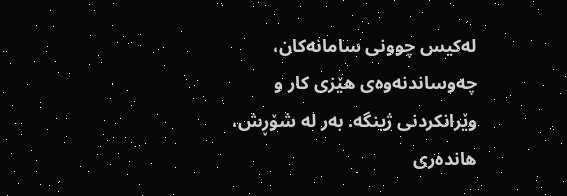لەکیس چوونی سامانەکان، چەوساندنەوەی هێزی کار و وێرانکردنی ژینگە. بەر لە شۆڕش، هاندەری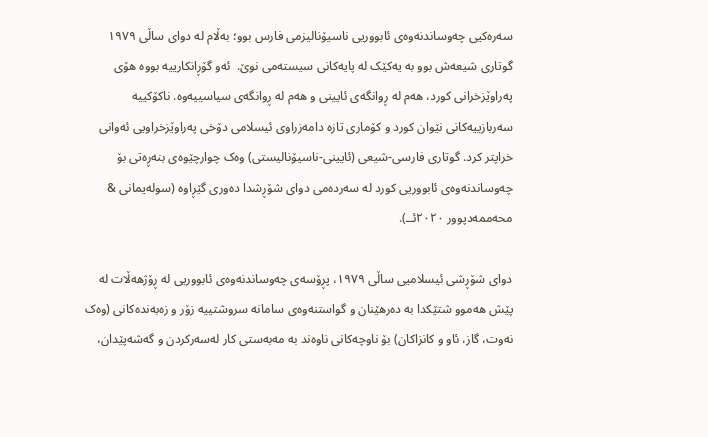سەرەکیی چەوساندنەوەی ئابووریی ناسیۆنالیزمی فارس بوو؛ بەڵام لە دوای ساڵی ١٩٧٩ گوتاری شیعەش بوو بە یەکێک لە پایەکانی سیستەمی نوێ.  ئەو گۆڕانکارییە بووە هۆی پەراوێزخرانی کورد، هەم لە ڕوانگەی ئایینی و هەم لە ڕوانگەی سیاسییەوە. ناکۆکییە سەربازییەکانی نێوان کورد و کۆماری تازە دامەزراوی ئیسلامی دۆخی پەراوێزخراویی ئەوانی خراپتر کرد. گوتاری فارسی-شیعی (ئایینی-ناسیۆنالیستی) وەک چوارچێوەی بنەڕەتی بۆ چەوساندنەوەی ئابووریی کورد لە سەردەمی دوای شۆڕشدا دەوری گێڕاوە (سولەیمانی & محەممەدپوور ٢٠٢٠ئــ).

دوای شۆڕشی ئیسلامیی ساڵی ١٩٧٩، پڕۆسەی چەوساندنەوەی ئابووریی لە ڕۆژهەڵات لە پێش هەموو شتێکدا بە دەرهێنان و گواستنەوەی سامانە سروشتییە زۆر و زەبەندەکانی (وەک نەوت، گاز، ئاو و کانزاکان) بۆ ناوچەکانی ناوەند بە مەبەستی کار لەسەرکردن و گەشەپێدان،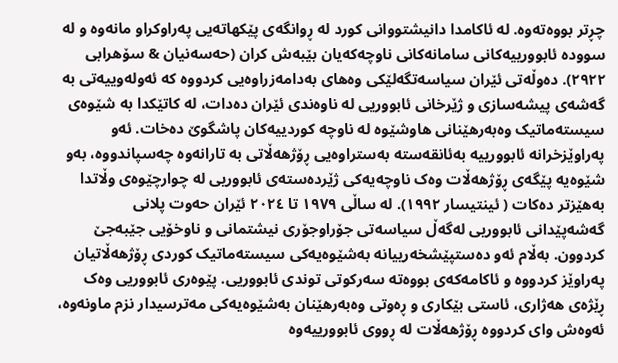چڕتر بووەتەوە. لە ئاکامدا دانیشتووانی کورد لە ڕوانگەی پێکهاتەیی پەراوکراو مانەوە و لە سوودە ئابوورییەکانی سامانەکانی ناوچەکەیان بێبەش کران (حەسەنیان & سۆهرابی ٢٩٢٢). دەوڵەتی ئێران سیاسەتگەلێکی وەهای بەدامەزراوەیی کردووە کە ئەولەوییەتی بە گەشەی پیشەسازی و ژێرخانی ئابووریی لە ناوەندی ئێران دەدات، لە کاتێکدا بە شێوەی سیستەماتیک وەبەرهێنانی هاوشێوە لە ناوچە کوردییەکان پاشگوێ دەخات. ئەو پەراوێزخرانە ئابوورییە بەئانقەستە بەستراوەیی ڕۆژهەڵاتی بە تارانەوە چەسپاندووە، بەو شێوەیە پێگەی ڕۆژهەڵات وەک ناوچەیەکی ژێردەستەی ئابووریی لە چوارچێوەی وڵاتدا بەهێزتر دەکات ( ئینتیسار ١٩٩٢). لە ساڵی ١٩٧٩ تا ٢٠٢٤ ئێران حەوت پلانی گەشەپێدانی ئابووریی لەگەڵ سیاسەتی جۆراوجۆری نیشتمانی و ناوخۆیی جێبەجێ کردوون. بەڵام ئەو دەستپێشخەرییانە بەشێوەیەکی سیستەماتیک کوردی ڕۆژهەڵاتیان پەراوێز کردووە و ئاکامەکەی بووەتە سەرکوتی توندی ئابووریی. پێوەری ئابووریی وەک ڕێژەی هەژاری، ئاستی بێکاری و ڕەوتی وەبەرهێنان بەشێوەیەکی مەترسیدار نزم ماونەوە، ئەوەش وای کردووە ڕۆژهەڵات لە ڕووی ئابوورییەوە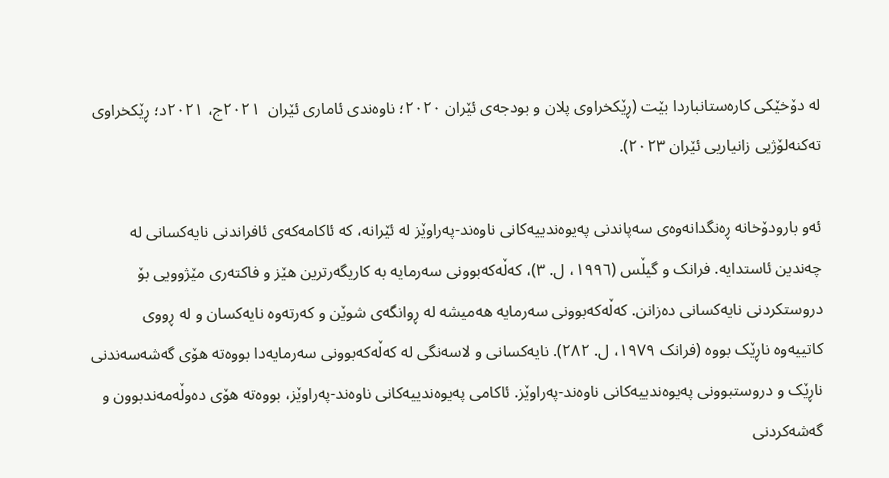لە دۆخێکی کارەستانباردا بێت (ڕێکخراوی پلان و بودجەی ئێران ٢٠٢٠؛ ناوەندی ئاماری ئێران  ٢٠٢١ج، ٢٠٢١د؛ ڕێکخراوی تەکنەلۆژیی زانیاریی ئێران ٢٠٢٣).

ئەو بارودۆخانە ڕەنگدانەوەی سەپاندنی پەیوەندییەکانی ناوەند-پەراوێز لە ئێرانە، کە ئاکامەکەی ئافراندنی نایەکسانی لە چەندین ئاستدایە. فرانک و گیڵس (١٩٩٦، ل. ٣)، کەڵەکەبوونی سەرمایە بە کاریگەرترین هێز و فاکتەری مێژوویی بۆ دروستکردنی نایەکسانی دەزانن. کەڵەکەبوونی سەرمایە هەمیشە لە ڕوانگەی شوێن و کەرتەوە نایەکسان و لە ڕووی کاتییەوە ناڕێک بووە (فرانک ١٩٧٩، ل. ٢٨٢). نایەکسانی و لاسەنگی لە کەڵەکەبوونی سەرمایەدا بووەتە هۆی گەشەسەندنی ناڕێک و دروستبوونی پەیوەندییەکانی ناوەند-پەراوێز. ئاکامی پەیوەندییەکانی ناوەند-پەراوێز، بووەتە هۆی دەوڵەمەندبوون و گەشەکردنی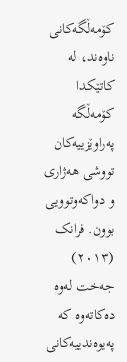کۆمەڵگەکانی ناوەند، لە کاتێکدا کۆمەڵگە پەراوێزییەکان تووشی هەژاری و دواکەوتوویی بوون. فرانک (٢٠١٣) جەخت لەوە دەکاتەوە کە پەیوەندییەکانی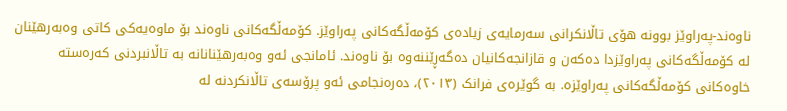ناوەند-پەراوێز بوونە هۆی تاڵانکرانی سەرمایەی زیادەی کۆمەڵگەکانی پەراوێز. کۆمەڵگەکانی ناوەند بۆ ماوەیەکی کاتی وەبەرهێنان لە کۆمەڵگەکانی پەراوێزدا دەکەن و قازانجەکانیان دەگەڕێننەوە بۆ ناوەند. ئامانجی ئەو وەبەرهێنانانە بە تاڵانبردنی کەرەستە خاوەکانی کۆمەڵگەکانی پەراوێزە. بە گوێرەی فرانک (٢٠١٣)، دەرەنجامی ئەو پرۆسەی تاڵانکردنە لە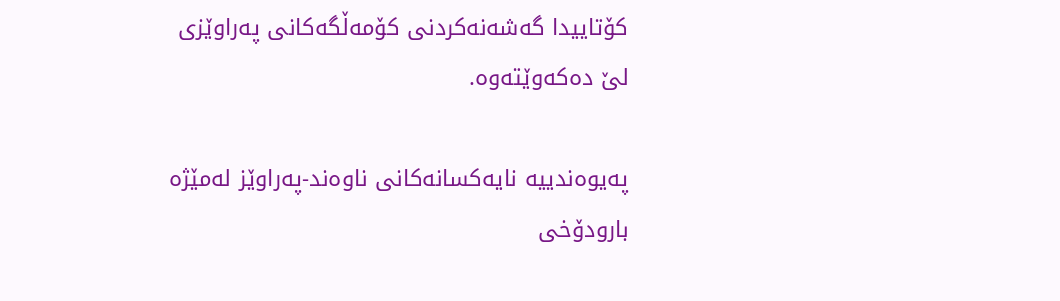کۆتاییدا گەشەنەکردنی کۆمەڵگەکانی پەراوێزی لێ دەکەوێتەوە.

پەیوەندییە نایەکسانەکانی ناوەند-پەراوێز لەمێژە بارودۆخی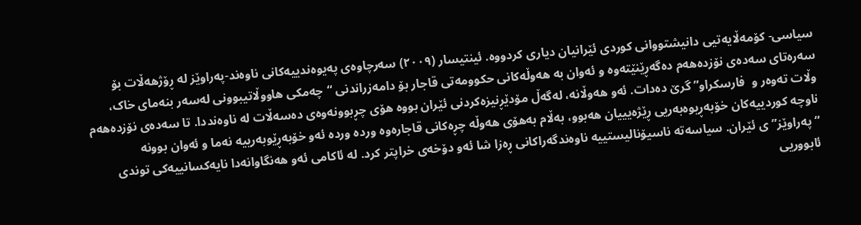سیاسی- کۆمەڵایەتیی دانیشتووانی کوردی ئێرانیان دیاری کردووە. ئینتیسار (٢٠٠٩) سەرچاوەی پەیوەندییەکانی ناوەند-پەراوێز لە ڕۆژهەڵات بۆ سەرەتای سەدەی نۆزدەهەم دەگەڕێنێتەوە و ئەوان بە هەوڵەکانی حکوومەتی قاجار بۆ دامەزراندنی “چەمکی هاووڵاتیبوونی لەسەر بنەمای خاک، وڵات تەوەر و  فارسکراو” گرێ دەدات. ئەو هەوڵانە، لەگەڵ مۆدێڕنیزەکردنی ئێران بووە هۆی چڕبوونەوەی دەسەڵات لە ناوەنددا. تا سەدەی نۆزدەهەم ناوچە کوردییەکان خۆبەڕیوەبەریی ڕێژەیییان هەبوو، بەڵام بەهۆی هەوڵە چڕەکانی قاجارەوە وردە وردە ئەو خۆبەڕێوبەرییە نەما و ئەوان بوونە “پەراوێز”ی ئێران. سیاسەتە ناسیۆنالیستییە ناوەندگەراکانی ڕەزا شا ئەو دۆخەی خراپتر کرد. لە ئاکامی ئەو هەنگاوانەدا نایەکسانییەکی توندی ئابووریی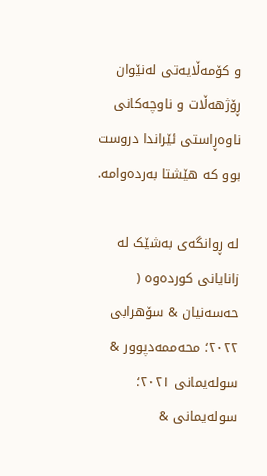و کۆمەڵایەتی لەنێوان ڕۆژهەڵات و ناوچەکانی ناوەڕاستی ئێراندا دروست بوو کە هێشتا بەردەوامە.

لە ڕوانگەی بەشێک لە زانایانی کوردەوە ( حەسەنیان & سۆهرابی ٢٠٢٢؛ محەممەدپوور & سولەیمانی ٢٠٢١؛ سولەیمانی &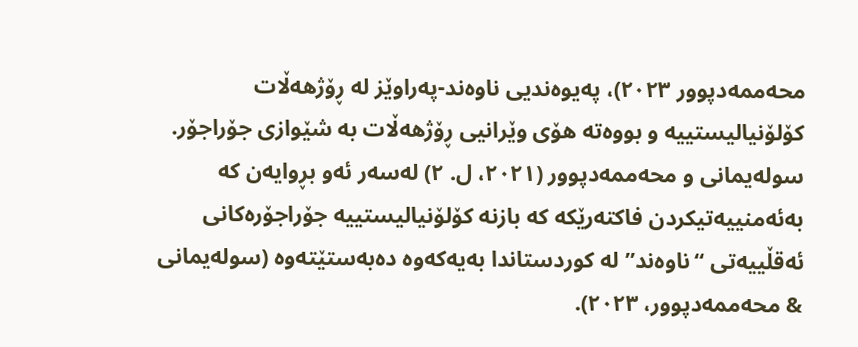محەممەدپوور ٢٠٢٣)، پەیوەندیی ناوەند-پەراوێز لە ڕۆژهەڵات کۆلۆنیالیستییە و بووەتە هۆی وێرانیی ڕۆژهەڵات بە شێوازی جۆراجۆر. سولەیمانی و محەممەدپوور (٢٠٢١، ل. ٢) لەسەر ئەو بڕوایەن کە بەئەمنییەتیکردن فاکتەرێکە کە بازنە کۆلۆنیالیستییە جۆراجۆرەکانی ئەقڵییەتی “ناوەند” لە کوردستاندا بەیەکەوە دەبەستێتەوە (سولەیمانی & محەممەدپوور، ٢٠٢٣).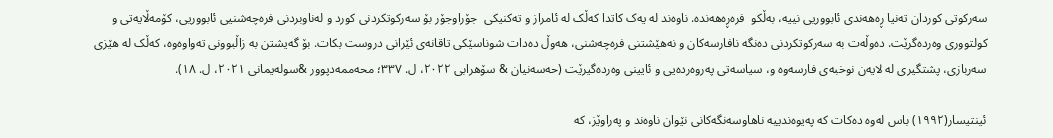سەرکوتی کوردان تەنیا ڕەهەندی ئابووریی نییە، بەڵکو  فرەڕەهەندە. ناوەند لە یەک کاتدا کەڵک لە ئامراز و تەکنیکی  جۆراوجۆر بۆ سەرکوتکردنی کورد و لەناوبردنی فرەچەشنیی ئابووریی، کۆمەڵایەتی و کولتووری وەردەگرێت. دەوڵەت بە سەرکوتکردنی دەنگە نافارسەکان و نەهێشتنی فرەچەشنی، هەوڵ دەدات شوناسێکی تاقانەی ئێرانی دروست بکات. بۆ گەیشتن بە زاڵبوونی تەواوەوە، کەڵک لە هێزی سەربازی، پشتگیری لە لایەن نوخبەی فارسەوە و، سیاسەتی پەروەردەیی و ئایینی وەردەگیرێت (حەسەنیان & سۆهرابی ٢٠٢٢، ل. ٣٣٧؛ محەممەدپوور &سولەیمانی ٢٠٢١، ل. ١٨).

ئینتیسار(١٩٩٢) باس لەوە دەکات کە پەیوەندییە ناهاوسەنگەکانی نێوان ناوەند و پەراوێز، کە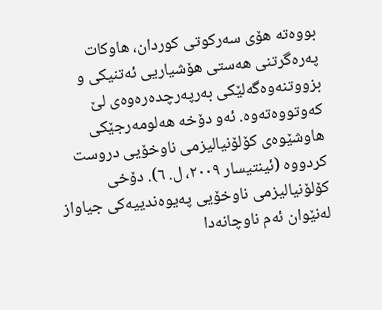بووەتە هۆی سەرکوتی کوردان، هاوکات پەرەگرتنی هەستی هۆشیاریی ئەتنیکی و بزووتنەوەگەلێکی بەرپەرچدەرەوەی لێ کەوتووەتەوە. ئەو دۆخە هەلومەرجێکی هاوشێوەی کۆلۆنیالیزمی ناوخۆیی دروست کردووە (ئینتیسار ٢٠٠٩، ل. ٦). دۆخی کۆلۆنیالیزمی ناوخۆیی پەیوەندییەکی جیاواز لەنێوان ئەم ناوچانەدا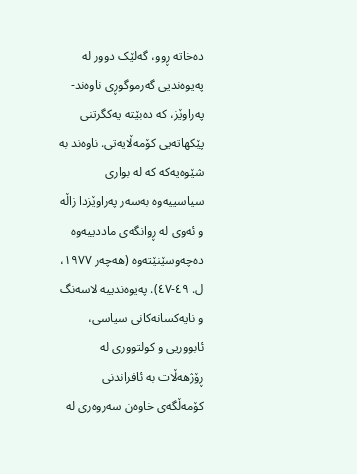دەخاتە ڕوو، گەلێک دوور لە پەیوەندیی گەرموگوڕی ناوەند-پەراوێز، کە دەبێتە یەکگرتنی پێکهاتەیی کۆمەڵایەتی. ناوەند بە شێوەیەکە کە لە بواری سیاسییەوە بەسەر پەراوێزدا زاڵە و ئەوی لە ڕوانگەی ماددییەوە دەچەوسێنێتەوە (هەچەر ١٩٧٧، ل. ٤٩-٤٧). پەیوەندییە لاسەنگ و نایەکسانەکانی سیاسی، ئابووریی و کولتووری لە ڕۆژهەڵات بە ئافراندنی کۆمەڵگەی خاوەن سەروەری لە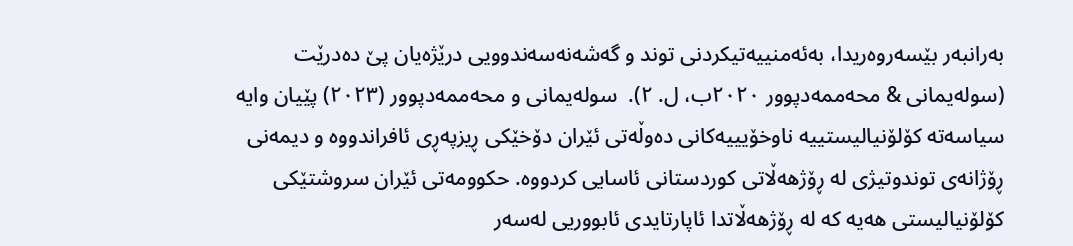بەرانبەر بێسەروەریدا، بەئەمنییەتیکردنی توند و گەشەنەسەندوویی درێژەیان پێ دەدرێت (سولەیمانی & محەممەدپوور ٢٠٢٠ب، ل. ٢).  سولەیمانی و محەممەدپوور (٢٠٢٣) پێیان وایە سیاسەتە کۆلۆنیالیستییە ناوخۆیییەکانی دەوڵەتی ئێران دۆخێکی ڕیزپەڕی ئافراندووە و دیمەنی ڕۆژانەی توندوتیژی لە ڕۆژهەڵاتی کوردستانی ئاسایی کردووە. حکوومەتی ئێران سروشتێکی کۆلۆنیالیستی هەیە کە لە ڕۆژهەڵاتدا ئاپارتایدی ئابووریی لەسەر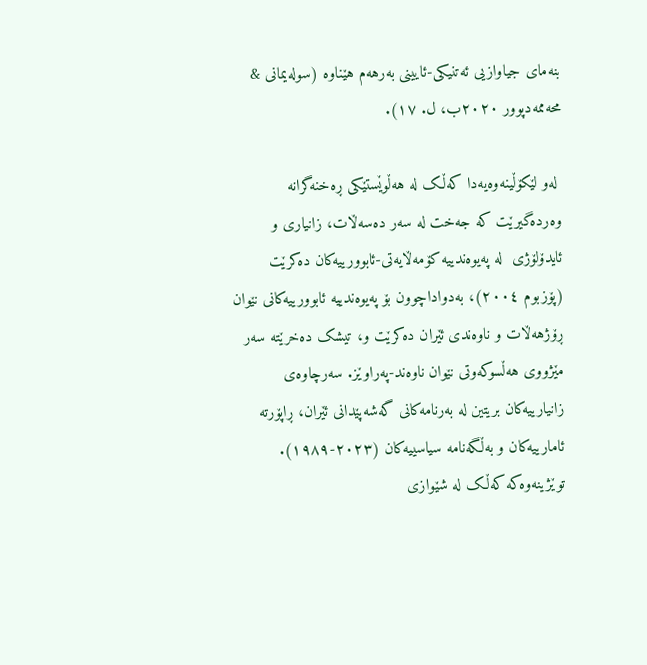بنەمای جیاوازیی ئەتنیکی-ئایینی بەرهەم هێناوە (سولەیمانی & محەممەدپوور ٢٠٢٠ب، ل. ١٧).

 لەو لێکۆڵینەوەیەدا کەڵک لە هەڵوێستێکی ڕەخنەگرانە وەردەگیرێت کە جەخت لە سەر دەسەڵات، زانیاری و ئایدۆلۆژی  لە پەیوەندییە کۆمەڵایەتی-ئابوورییەکان دەکرێت (پۆزبوم ٢٠٠٤)، بەدواداچوون بۆ پەیوەندییە ئابوورییەکانی نێوان ڕۆژهەڵات و ناوەندی ئێران دەکرێت و، تیشک دەخرێتە سەر مێژووی هەڵسوکەوتی نێوان ناوەند-پەراوێز. سەرچاوەی زانیارییەکان بریتین لە بەرنامەکانی گەشەپێدانی ئێران، ڕاپۆرتە ئامارییەکان و بەڵگەنامە سیاسییەکان (٢٠٢٣-١٩٨٩). توێژینەوەکە کەڵک لە شێوازی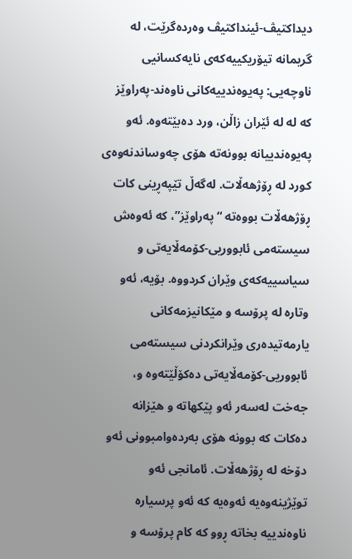دیداکتیڤ-ئینداکتیڤ وەردەگرێت، لە گریمانە تیۆریکییەکەی نایەکسانیی ناوچەیی: پەیوەندییەکانی ناوەند-پەراوێز کە لە لە ئێران زاڵن، ورد دەبێتەوە. ئەو پەیوەندییانە بوونەتە هۆی چەوساندنەوەی  کورد لە ڕۆژهەڵات. لەگەڵ تێپەڕینی کات ڕۆژهەڵات بووەتە “پەراوێز”، کە ئەوەش سیستەمی ئابووریی-کۆمەڵایەتی و سیاسییەکەی وێران کردووە. بۆیە، ئەو وتارە لە پرۆسە و مێکانیزمەکانی یارمەتیدەری وێرانکردنی سیستەمی ئابووریی-کۆمەڵایەتی دەکۆڵێتەوە و، جەخت لەسەر ئەو پێکهاتە و هێزانە دەکات کە بوونە هۆی بەردەوامبوونی ئەو دۆخە لە ڕۆژهەڵات. ئامانجی ئەو توێژینەوەیە ئەوەیە کە ئەو پرسیارە ناوەندییە بخاتە ڕوو کە کام پرۆسە و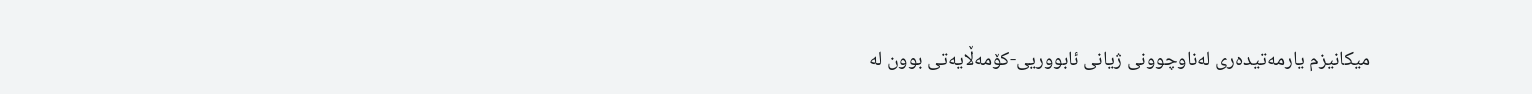میکانیزم یارمەتیدەری لەناوچوونی ژیانی ئابووریی-کۆمەڵایەتی بوون لە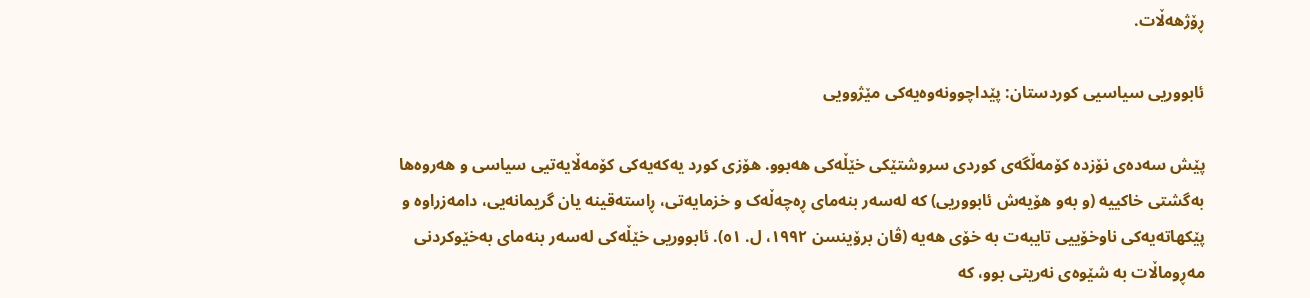ڕۆژهەڵات.

ئابووریی سیاسیی کوردستان: پێداچوونەوەیەکی مێژوویی

پێش سەدەی نۆزدە کۆمەڵگەی کوردی سروشتێکی خێڵەکی هەبوو. هۆزی کورد یەکەیەکی کۆمەڵایەتیی سیاسی و هەروەها بەگشتی خاکییە (و بەو هۆیەش ئابووریی) کە لەسەر بنەمای ڕەچەڵەک و خزمایەتی، ڕاستەقینە یان گریمانەیی، دامەزراوە و  پێکهاتەیەکی ناوخۆییی تایبەت بە خۆی هەیە (ڤان برۆینسن ١٩٩٢، ل. ٥١). ئابووریی خێڵەکی لەسەر بنەمای بەخێوکردنی مەڕوماڵات بە شێوەی نەریتی بوو، کە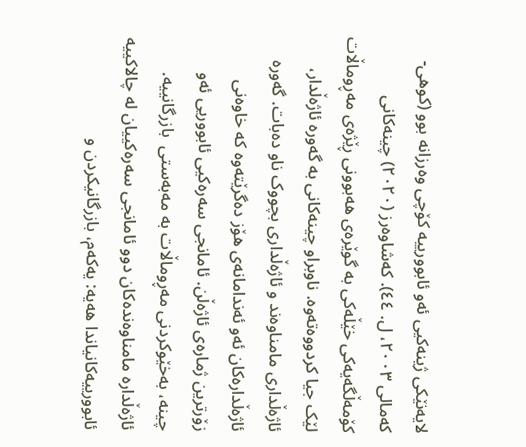لایەنێکی ژینەکیی ئەو ئابوورییە کۆچی وەرزانە بوو (کوهی-کەمالی ٢٠٠٣، ل. ٤٤). کەشاوەرز (٢٠٢٠) چینەکانی کۆمەڵگەیەکی خێڵەکی بە گوێرەی هەبوونی ڕێژەی مەڕوماڵات لێک جیا کردووەتەوە. ناوبراو چینەکانی بە گەورە ئاژەڵدار، ئاژەڵداری مامناوەند و ئاژەڵداری بچووک ناو دەبات. گەورە ئاژەڵدارەکان ئەو ئەندامانەی هۆز دەگرێتەوە کە خاوەنی زۆرترین ژمارەی ئاژەڵن. ئامانجی سەرەکیی ئابووریی ئەو چینە، بەخێوکردنی مەڕوماڵات بە مەبەستی  بازرگانییە. ئاژەڵدارە مامناوەندەکان دوو ئامانجی سەرەکییان لە چالاکییە ئابوورییەکانیاندا هەیە: یەکەم، بازرگانیکردن و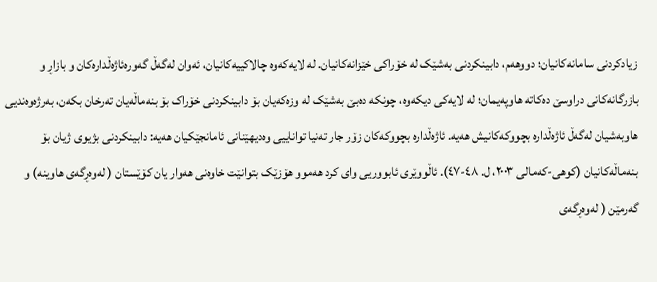زیادکردنی سامانەکانیان؛ دووهەم، دابینکردنی بەشێک لە خۆراکی خێزانەکانیان. لە لایەکەوە چالاکییەکانیان، ئەوان لەگەڵ گەورەئاژەڵدارەکان و بازاڕ و بازرگانەکانی دراوسێ دەکاتە هاوپەیمان؛ لە لایەکی دیکەوە، چونکە دەبێ بەشێک لە وزەکەیان بۆ دابینکردنی خۆراک بۆ بنەماڵەیان تەرخان بکەن، بەرژەوەندیی هاوبەشیان لەگەڵ ئاژەڵدارە بچووکەکانیش هەیە. ئاژەڵدارە بچووکەکان زۆر جار تەنیا تواناییی وەدیهێنانی ئامانجێکیان هەیە: دابینکردنی بژیوی ژیان بۆ بنەماڵەکانیان (کوهی-کەمالی ٢٠٠٣، ل. ٤٨-٤٧). ئاڵووێری ئابووریی وای کرد هەموو هۆزێک بتوانێت خاوەنی هەوار یان کۆێستان ( لەوەڕگەی هاوینە) و گەرمێن ( لەوەڕگەی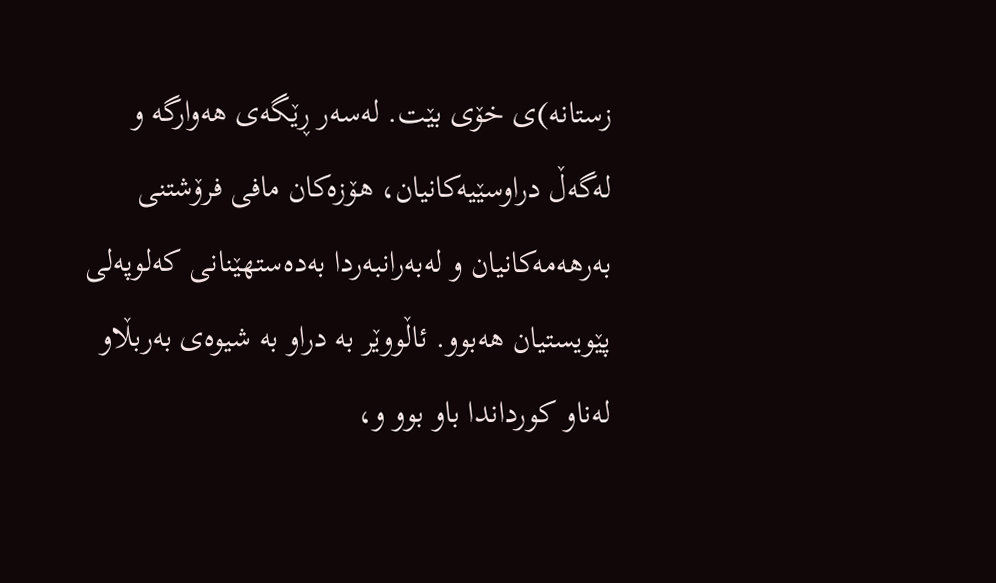زستانە)ی خۆی بێت. لەسەر ڕێگەی هەوارگە و لەگەڵ دراوسێیەکانیان، هۆزەکان مافی فرۆشتنی بەرهەمەکانیان و لەبەرانبەردا بەدەستهێنانی کەلوپەلی پێویستیان هەبوو. ئاڵووێر بە دراو بە شیوەی بەربڵاو لەناو کورداندا باو بوو و،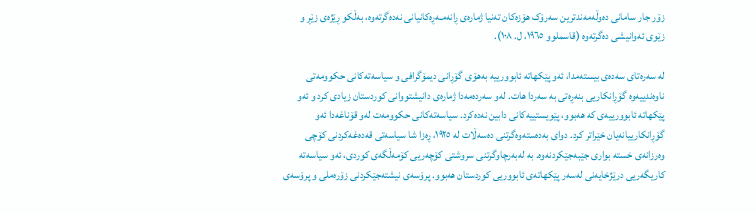زۆر جار سامانی دەوڵەمەندترین سەرۆک هۆزەکان تەنیا ژمارەی ڕانەمـەڕەکانیانی نەدەگرتەوە، بەڵکو ڕێژەی زێڕ و زێوی ئەوانیشی دەگرتەوە (قاسملوو ١٩٦٥، ل. ١٠٨).

لە سەرەتای سەدەی بیستەمدا، ئەو پێکهاتە ئابوورییە بەهۆی گۆڕانی دیمۆگرافی و سیاسەتەکانی حکوومەتی ناوەندییەوە گۆڕانکاریی بنەڕەتی بە سەردا هات. لەو سەردەمەدا ژمارەی دانیشتووانی کوردستان زیادی کرد و ئەو پێکهاتە ئابوورییەی کە هەبوو، پێویستییەکانی دابین نەدەکرد. سیاسەتەکانی حکوومەت لەو قۆناغەدا ئەو  گۆڕانکارییانەیان خێراتر کرد. دوای بەدەستەوەگرتنی دەسەڵات لە ١٩٢٥، ڕەزا شا سیاسەتی قەدەغەکردنی کۆچی وەرزانەی خستە بواری جێبەجێکردنەوە. بە لەبەرچاوگرتنی سروشتی کۆچەریی کۆمەڵگەی کوردی، ئەو سیاسەتە کاریگەریی درێژخایەنی لەسەر پێکهاتەی ئابووریی کوردستان هەبوو. پرۆسەی نیشتەجێکردنی زۆرەملی و پرۆسەی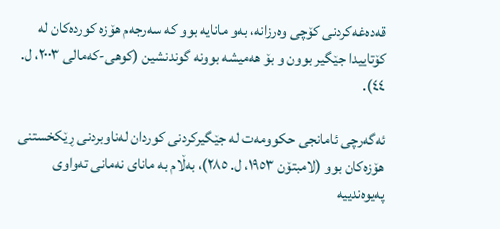قەدەغەکردنی کۆچی وەرزانە، بەو مانایە بوو کە سەرجەم هۆزە کوردەکان لە کۆتاییدا جێگیر بوون و بۆ هەمیشە بوونە گوندنشین (کوهی-کەمالی ٢٠٠٣، ل. ٤٤).

ئەگەرچی ئامانجی حکوومەت لە جێگیرکردنی کوردان لەناوبردنی ڕێکخستنی هۆزەکان بوو (لامبتۆن ١٩٥٣، ل. ٢٨٥)، بەڵام بە مانای نەمانی تەواوی پەیوەندییە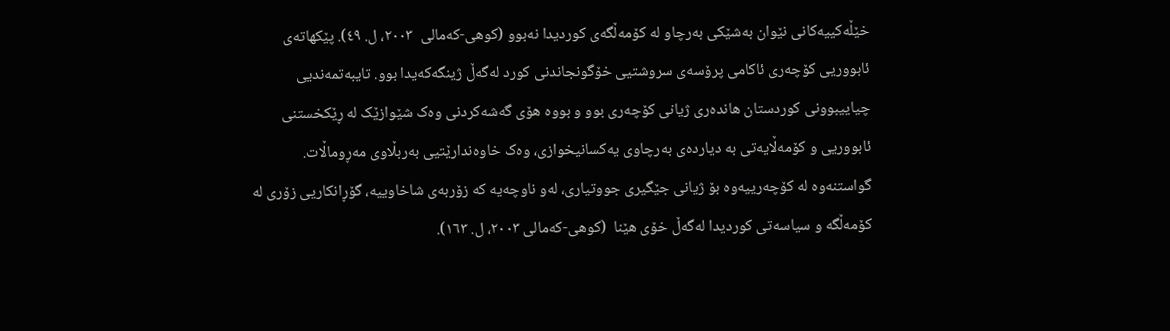خێڵەکییەکانی نێوان بەشێکی بەرچاو لە کۆمەڵگەی کوردیدا نەبوو (کوهی-کەمالی  ٢٠٠٣، ل. ٤٩). پێکهاتەی ئابووریی کۆچەری ئاکامی پرۆسەی سروشتیی خۆگونجاندنی کورد لەگەڵ ژینگەکەیدا بوو. تایبەتمەندیی چیاییبوونی کوردستان هاندەری ژیانی کۆچەری بوو و بووە هۆی گەشەکردنی وەک شێوازێک لە ڕێکخستنی ئابووریی و کۆمەڵایەتی بە دیاردەی بەرچاوی یەکسانیخوازی، وەک خاوەندارێتیی بەربڵاوی مەڕوماڵات. گواستنەوە لە کۆچەرییەوە بۆ ژیانی جێگیری جووتیاری، لەو ناوچەیە کە زۆربەی شاخاوییە، گۆڕانکاریی زۆری لە کۆمەڵگە و سیاسەتی کوردیدا لەگەڵ خۆی هێنا  (کوهی-کەمالی ٢٠٠٣، ل. ١٦٣).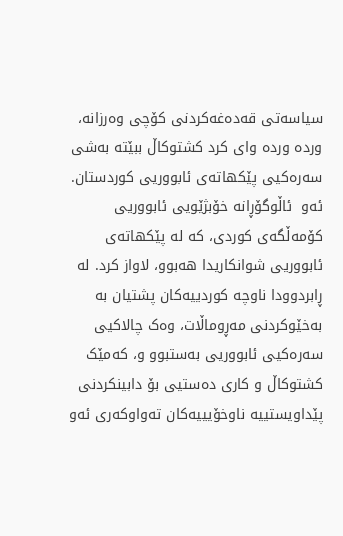سیاسەتی قەدەغەکردنی کۆچی وەرزانە، وردە وردە وای کرد کشتوکاڵ ببێتە بەشی سەرەکیی پێکهاتەی ئابووریی کوردستان. ئەو  ئاڵوگۆڕانە خۆبژێویی ئابووریی کۆمەڵگەی کوردی، کە لە پێکهاتەی ئابووریی شوانکاریدا هەبوو، لاواز کرد. لە ڕابردوودا ناوچە کوردییەکان پشتیان بە بەخێوکردنی مەڕوماڵات، وەک چالاکیی سەرەکیی ئابووریی بەستبوو و، کەمێک کشتوکاڵ و کاری دەستیی بۆ دابینکردنی پێداویستییە ناوخۆیییەکان تەواوکەری ئەو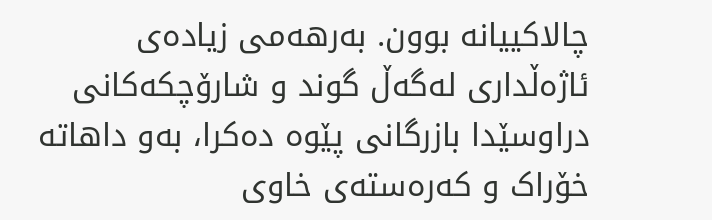چالاکییانە بوون. بەرهەمی زیادەی ئاژەڵداری لەگەڵ گوند و شارۆچکەکانی دراوسێدا بازرگانی پێوە دەکرا، بەو داهاتە خۆراک و کەرەستەی خاوی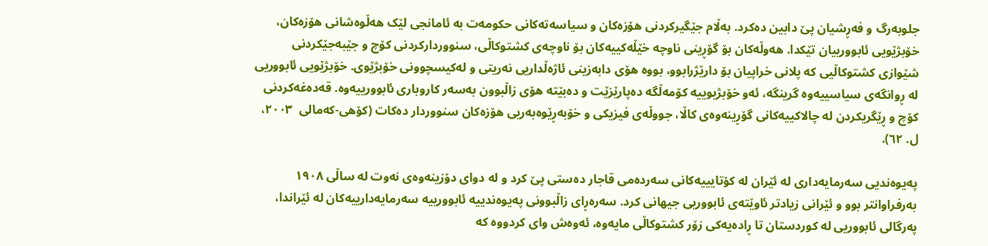جلوبەرگ و فەڕشیان پێ دابین دەکرد. بەڵام جێگیرکردنی هۆزەکان و سیاسەتەکانی حکومەت بە ئامانجی لێک هەڵوەشانی هۆزەکان، خۆبژێویی ئابوورییان تێکدا. هەوڵەکان بۆ گۆڕینی ناوچە خێڵەکییەکان بۆ ناوچەی کشتوکاڵی، سنووردارکردنی کۆچ و جێبەجێکردنی شێوازی کشتوکاڵیی کە پلانی خراپیان بۆ دارێژرابوو، بووە هۆی دابەزینی ئاژەڵداریی نەریتی و لەکیسچوونی خۆبژێوی. خۆبژێویی ئابووریی لە ڕوانگەی سیاسییەوە گرینگە، ئەو خۆبژیوییە کۆمەڵگە دەپارێزێت و دەبێتە هۆی زاڵبوون بەسەر کاروباری ئابوورییەوە. قەدەغەکردنی کۆچ و ڕێگریکردن لە چالاکییەکانی گۆڕینەوەی کاڵا، جووڵەی فیزیکی و خۆبەڕێوەبەریی هۆزەکان سنووردار دەکات (کۆهی-کەمالی  ٢٠٠٣، ل. ٦٢).

پەیوەندیی سەرمایەداری لە ئێران لە کۆتایییەکانی سەردەمی قاجار دەستی پێ کرد و لە دوای دۆزینەوەی نەوت لە ساڵی ١٩٠٨ بەرفراوانتر بوو و ئێرانی زیادتر ئاوێتەی ئابووریی جیهانی کرد. سەرەڕای زاڵبوونی پەیوەندییە ئابوورییە سەرمایەدارییەکان لە ئێراندا، پەرگالی ئابووریی لە کوردستان تا ڕادەیەکی زۆر کشتوکاڵی مایەوە، ئەوەش وای کردووە کە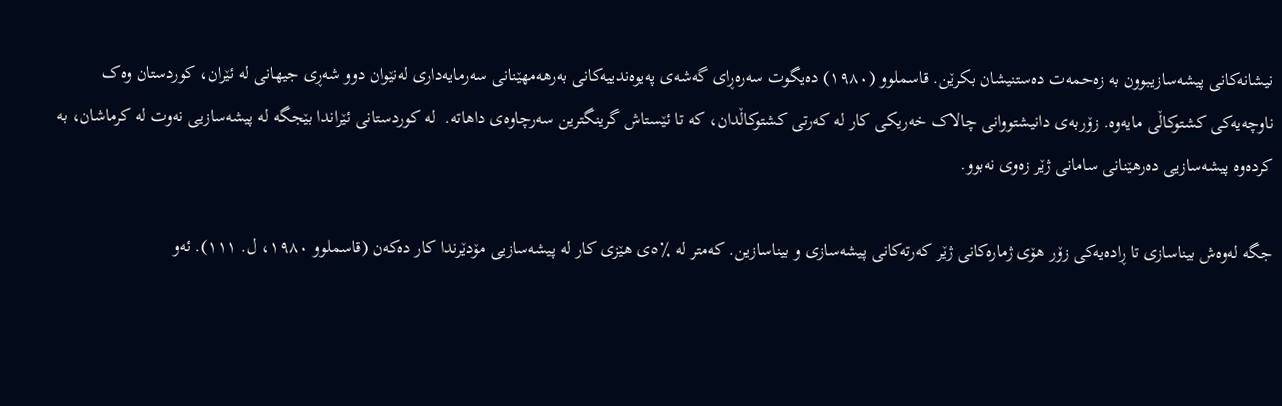نیشانەکانی پیشەسازیبوون بە زەحمەت دەستنیشان بکرێن. قاسملوو (١٩٨٠) دەیگوت سەرەڕای گەشەی پەیوەندییەکانی بەرهەمهێنانی سەرمایەداری لەنێوان دوو شەڕی جیهانی لە ئێران، کوردستان وەک ناوچەیەکی کشتوکاڵی مایەوە. زۆربەی دانیشتووانی چالاک خەریکی کار لە کەرتی کشتوکاڵدان، کە تا ئێستاش گرینگترین سەرچاوەی داهاتە.  لە کوردستانی ئێراندا بێجگە لە پیشەسازیی نەوت لە کرماشان، بە کردەوە پیشەسازیی دەرهێنانی سامانی ژێر زەوی نەبوو.

جگە لەوەش بیناسازی تا ڕادەیەکی زۆر هۆی ژمارەکانی ژێر کەرتەکانی پیشەسازی و بیناسازین. کەمتر لە ٪٥ی هێزی کار لە پیشەسازیی مۆدێرندا کار دەکەن (قاسملوو ١٩٨٠، ل. ١١١). ئەو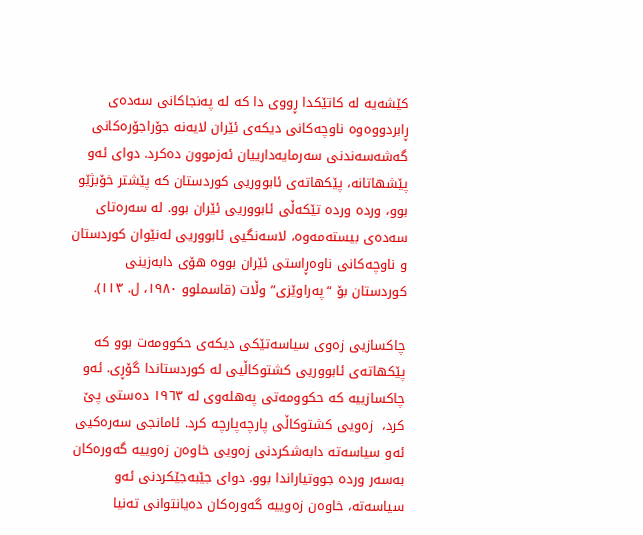کێشەیە لە کاتێکدا ڕووی دا کە لە پەنجاکانی سەدەی ڕابردووەوە ناوچەکانی دیکەی ئێران لایەنە جۆراجۆرەکانی گەشەسەندنی سەرمایەدارییان ئەزموون دەکرد. دوای ئەو پێشهاتانە، پێکهاتەی ئابووریی کوردستان کە پێشتر خۆبژێو بوو، وردە وردە تێکەڵی ئابووریی ئێران بوو. لە سەرەتای سەدەی بیستەمەوە، لاسەنگیی ئابووریی لەنێوان کوردستان و ناوچەکانی ناوەڕاستی ئێران بووە هۆی دابەزینی کوردستان بۆ “پەراوێزی” وڵات (قاسملوو ١٩٨٠، ل. ١١٣).

چاکسازیی زەوی سیاسەتێکی دیکەی حکوومەت بوو کە پێکهاتەی ئابووریی کشتوکاڵیی لە کوردستاندا گۆڕی. ئەو چاکسازییە کە حکوومەتی پەهلەوی لە ١٩٦٣ دەستی پێ کرد،  زەویی کشتوکاڵی پارچەپارچە کرد. ئامانجی سەرەکیی ئەو سیاسەتە دابەشکردنی زەویی خاوەن زەوییە گەورەکان بەسەر وردە جووتیاراندا بوو. دوای جێبەجێکردنی ئەو سیاسەتە، خاوەن زەوییە گەورەکان دەیانتوانی تەنیا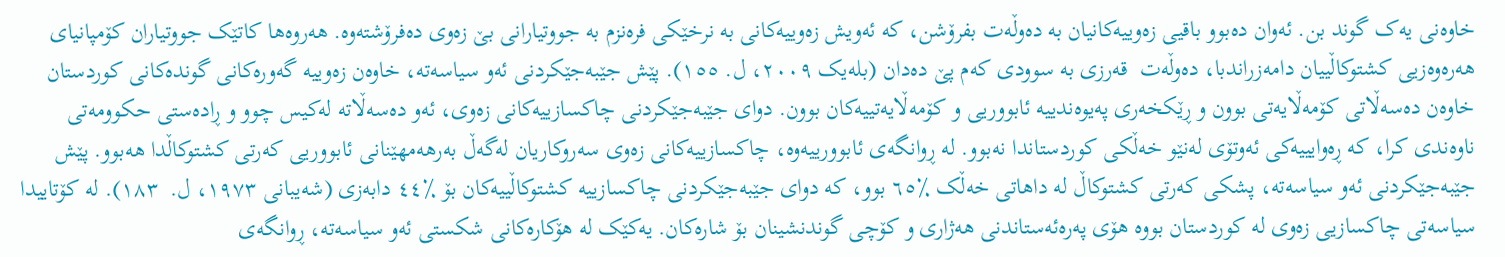خاوەنی یەک گوند بن. ئەوان دەبوو باقیی زەوییەکانیان بە دەوڵەت بفرۆشن، کە ئەویش زەوییەکانی بە نرخێکی فرەنزم بە جووتیارانی بێ زەوی دەفرۆشتەوە. هەروەها کاتێک جووتیاران کۆمپانیای هەرەوەزیی کشتوکاڵییان دامەزراندبا، دەوڵەت  قەرزی بە سوودی کەم پێ دەدان (بلەیک ٢٠٠٩، ل. ١٥٥). پێش جێبەجێکردنی ئەو سیاسەتە، خاوەن زەوییە گەورەکانی گوندەکانی کوردستان خاوەن دەسەڵاتی کۆمەڵایەتی بوون و ڕێکخەری پەیوەندییە ئابووریی و کۆمەڵایەتییەکان بوون. دوای جێبەجێکردنی چاکسازییەکانی زەوی، ئەو دەسەڵاتە لەکیس چوو و ڕادەستی حکوومەتی ناوەندی کرا، کە ڕەوایییەکی ئەوتۆی لەنێو خەڵکی کوردستاندا نەبوو. لە ڕوانگەی ئابوورییەوە، چاکسازییەکانی زەوی سەروکاریان لەگەڵ بەرهەمهێنانی ئابووریی کەرتی کشتوکاڵدا هەبوو. پێش جێبەجێکردنی ئەو سیاسەتە، پشکی کەرتی کشتوکاڵ لە داهاتی خەڵک ٪٦٥ بوو، کە دوای جێبەجێکردنی چاکسازییە کشتوکاڵییەکان بۆ ٪٤٤ دابەزی (شەیبانی ١٩٧٣، ل.  ١٨٣). لە کۆتاییدا سیاسەتی چاکسازیی زەوی لە کوردستان بووە هۆی پەرەئەستاندنی هەژاری و کۆچی گوندنشینان بۆ شارەکان. یەکێک لە هۆکارەکانی شکستی ئەو سیاسەتە، ڕوانگەی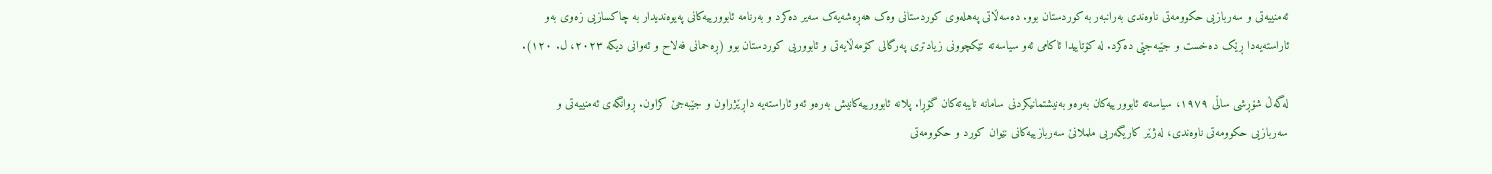ئەمنییەتی و سەربازیی حکوومەتی ناوەندی بەرانبەر بە کوردستان بوو. دەسەڵاتی پەهلەوی کوردستانی وەک هەڕەشەیەک سەیر دەکرد و بەرنامە ئابوورییەکانی پەیوەندیدار بە چاکسازیی زەوی بەو ئاراستەیەدا ڕێک دەخست و جێبەجێی دەکرد. لە کۆتاییدا ئاکامی ئەو سیاسەتە تێکچوونی زیادتری پەرگالی کۆمەڵایەتی و ئابووریی کوردستان بوو (ڕەحمانی فەلاح و ئەوانی دیکە ٢٠٢٣، ل. ١٢٠).

لەگەڵ شۆڕشی ساڵی ١٩٧٩، سیاسەتە ئابوورییەکان بەرەو بەنیشتمانیکردنی سامانە تایبەتەکان گۆڕا. پلانە ئابوورییەکانیش بەرەو ئەو ئاراستەیە داڕێژراون و جێبەجێ کراون. ڕوانگەی ئەمنییەتی و سەربازیی حکوومەتی ناوەندی، لەژێر کاریگەریی ململانێ سەربازییەکانی نێوان کورد و حکوومەتی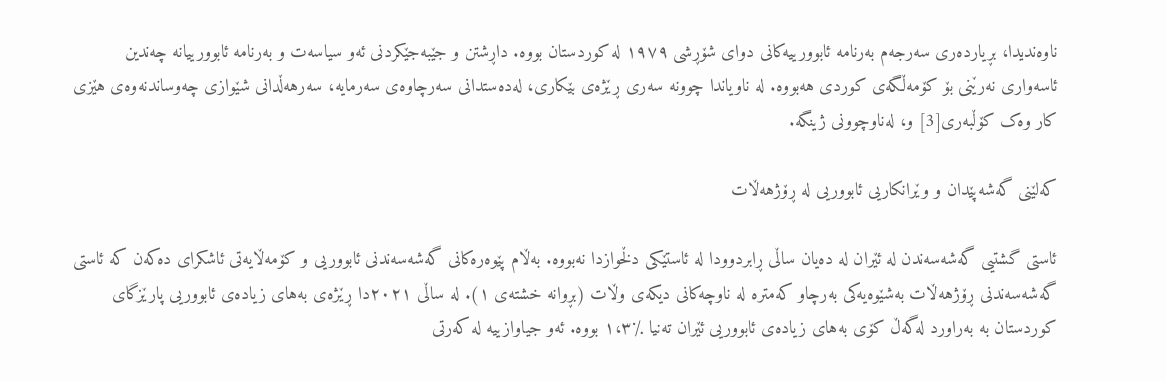ناوەندیدا، بڕیاردەری سەرجەم بەرنامە ئابوورییەکانی دوای شۆڕشی ١٩٧٩ لە کوردستان بووە. داڕشتن و جێبەجێکردنی ئەو سیاسەت و بەرنامە ئابوورییانە چەندین ئاسەواری نەرێنی بۆ کۆمەڵگەی کوردی هەبووە. لە ناویاندا چوونە سەری ڕێژەی بێکاری، لەدەستدانی سەرچاوەی سەرمایە، سەرهەڵدانی شێوازی چەوساندنەوەی هێزی کار وەک کۆڵبەری[3] و، لەناوچوونی ژینگە.

کەلێنی گەشەپێدان و وێرانکاریی ئابووریی لە ڕۆژهەڵات

ئاستی گشتیی گەشەسەندن لە ئێران لە دەیان ساڵی ڕابردوودا لە ئاستێکی دڵخوازدا نەبووە. بەڵام پێوەرەکانی گەشەسەندنی ئابووریی و کۆمەڵایەتی ئاشکرای دەکەن کە ئاستی گەشەسەندنی ڕۆژهەڵات بەشێوەیەکی بەرچاو کەمترە لە ناوچەکانی دیکەی وڵات (بڕوانە خشتەی ١). لە ساڵی ٢٠٢١دا ڕێژەی بەهای زیادەی ئابووریی پارێزگای کوردستان بە بەراورد لەگەڵ کۆی بەهای زیادەی ئابووریی ئێران تەنیا ٪١،٣ بووە. ئەو جیاوازییە لە کەرتی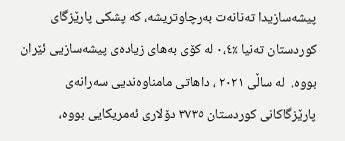پیشەسازیدا تەنانەت بەرچاوتریشە، کە پشکی پارێزگای کوردستان تەنیا ٪٠،٤ لە کۆی بەهای زیادەی پیشەسازیی ئێران بووە.  لە ساڵی ٢٠٢١ ، داهاتی مامناوەندیی سەرانەی پارێزگاکانی کوردستان ٣٧٣٥ دۆلاری ئەمریکایی بووە،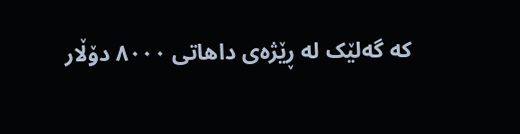کە گەلێک لە ڕێژەی داهاتی ٨٠٠٠ دۆڵار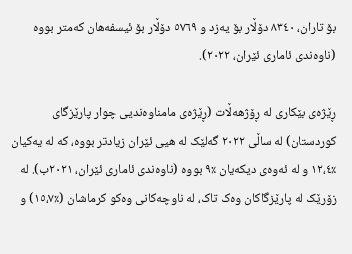بۆ تاران، ٨٣٤٠ دۆڵار بۆ یەزد و ٥٧٦٩ دۆڵار بۆ ئیسفەهان کەمتر بووە (ناوەندی ئاماری ئێران، ٢٠٢٢).

ڕێژەی بێکاری لە ڕۆژهەڵات (ڕێژەی مامناوەندیی چوار پارێزگای کوردستان) لە ساڵی ٢٠٢٢ گەلێک لە هیی ئێران زیادتر بووە، کە لە یەکیان ٪١٢،٤ و لە ئەوەی دیکەیان ٪٩ بووە (ناوەندی ئاماری ئێران، ٢٠٢١ب). لە زۆرێک لە پارێزگاکان وەک تاک، لە ناوچەکانی وەکو کرماشان (٪١٥،٧) و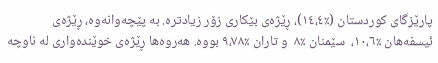پارێزگای کوردستان (٪١٤،٤)، ڕێژەی بێکاری زۆر زیادترە. بە پێچەوانەوە، ڕێژەی ئیسفەهان ٪١٠،٦،  سێمنان ٪٨  و تاران ٪٩،٧٨ بووە. هەروەها ڕێژەی خوێندەواری لە ناوچە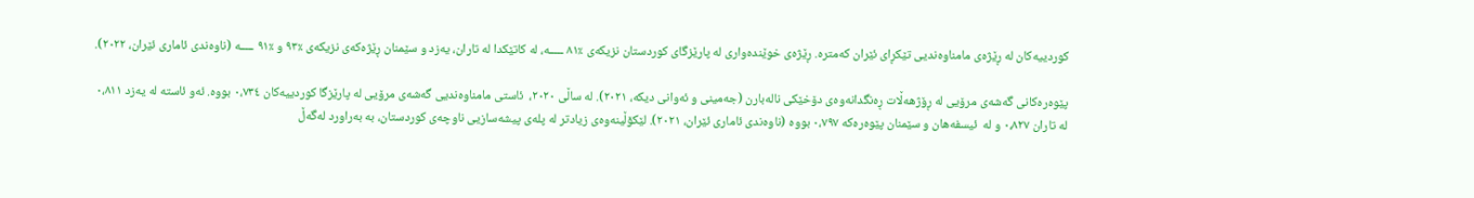کوردییەکان لە ڕێژەی مامناوەندیی تێکڕای ئێران کەمترە. ڕێژەی خوێندەواری لە پارێزگای کوردستان نزیکەی ٪٨١ ـــــە، لە کاتێکدا لە تاران، یەزد و سێمنان ڕێژەکەی نزیکەی ٪٩٣ و ٪٩١ ـــــە (ناوەندی ئاماری ئێران، ٢٠٢٢).

پێوەرەکانی گەشەی مرۆیی لە ڕۆژهەڵات ڕەنگدانەوەی دۆخێکی نالەبارن (جەمینی و ئەوانی دیکە، ٢٠٢١). لە ساڵی ٢٠٢٠،  ئاستی مامناوەندیی گەشەی مرۆیی لە پارێزگا کوردییەکان ٠،٧٣٤ بووە. ئەو ئاستە لە یەزد ٠،٨١١ لە تاران ٠،٨٢٧ و لە  ئیسفەهان و سێمنان پێوەرەکە ٠،٧٩٧ بووە (ناوەندی ئاماری ئێران، ٢٠٢١). لێکۆڵینەوەی زیادتر لە پلەی پیشەسازیی ناوچەی کوردستان، بە بەراورد لەگەڵ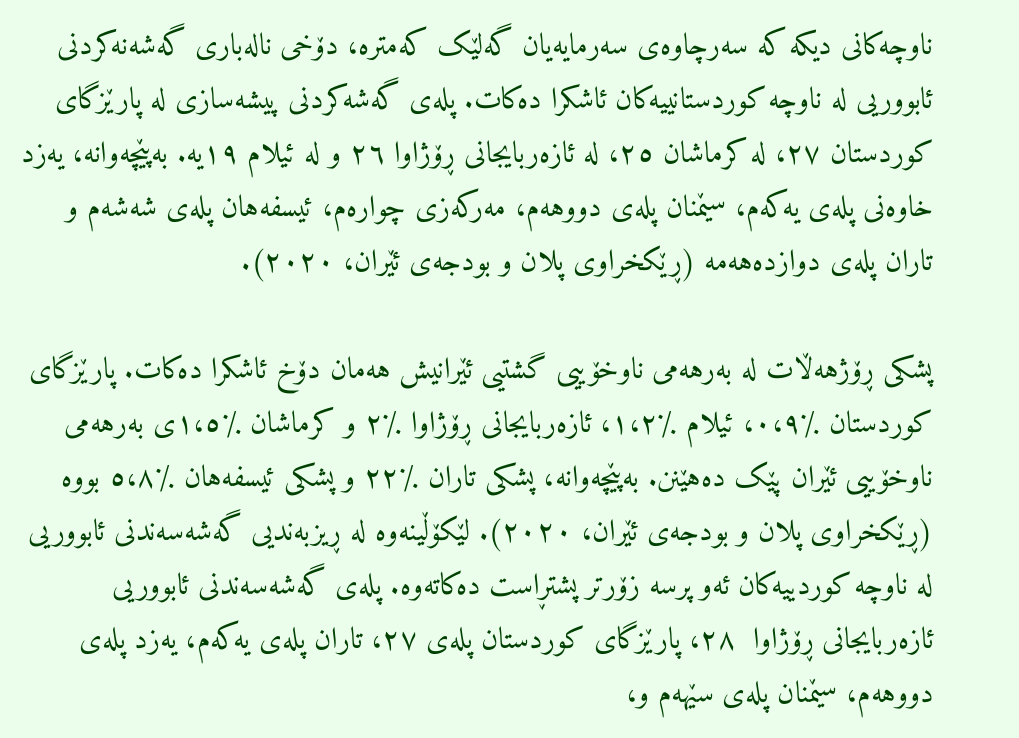ناوچەکانی دیکە کە سەرچاوەی سەرمایەیان گەلێک کەمترە، دۆخی نالەباری گەشەنەکردنی ئابووریی لە ناوچە کوردستانییەکان ئاشکرا دەکات. پلەی گەشەکردنی پیشەسازی لە پارێزگای کوردستان ٢٧، لە کرماشان ٢٥، لە ئازەربایجانی ڕۆژاوا ٢٦ و لە ئیلام ١٩یە. بەپێچەوانە، یەزد خاوەنی پلەی یەکەم، سێمنان پلەی دووهەم، مەرکەزی چوارەم، ئیسفەهان پلەی شەشەم و تاران پلەی دوازدەهەمە (ڕێکخراوی پلان و بودجەی ئێران، ٢٠٢٠).

پشکی ڕۆژهەڵات لە بەرهەمی ناوخۆییی گشتیی ئێرانیش هەمان دۆخ ئاشکرا دەکات. پارێزگای کوردستان ٪٠،٩، ئیلام ٪١،٢، ئازەربایجانی ڕۆژاوا ٪٢ و کرماشان ٪١،٥ی بەرهەمی ناوخۆییی ئێران پێک دەهێنن. بەپێچەوانە، پشکی تاران ٪٢٢ و پشکی ئیسفەهان ٪٥،٨ بووە (ڕێکخراوی پلان و بودجەی ئێران، ٢٠٢٠). لێکۆڵینەوە لە ڕیزبەندیی گەشەسەندنی ئابووریی لە ناوچە کوردییەکان ئەو پرسە زۆرتر پشتڕاست دەکاتەوە. پلەی گەشەسەندنی ئابووریی ئازەربایجانی ڕۆژاوا  ٢٨، پارێزگای کوردستان پلەی ٢٧، تاران پلەی یەکەم، یەزد پلەی دووهەم، سێمنان پلەی سێهەم و،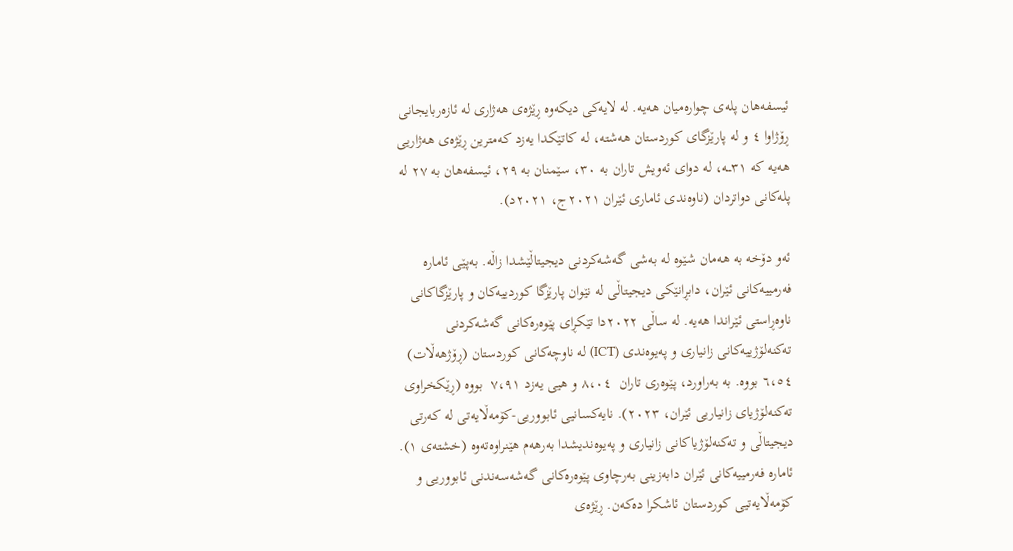ئیسفەهان پلەی چوارەمیان هەیە. لە لایەکی دیکەوە ڕێژەی هەژاری لە ئازەربایجانی ڕۆژاوا ٤ و لە پارێزگای کوردستان هەشتە، لە کاتێکدا یەزد کەمترین ڕێژەی هەژاریی هەیە کە ٣١ـــە، لە دوای ئەویش تاران بە ٣٠، سێمنان بە ٢٩، ئیسفەهان بە ٢٧ لە پلەکانی دواتردان (ناوەندی ئاماری ئێران ٢٠٢١ج، ٢٠٢١د).

ئەو دۆخە بە هەمان شێوە لە بەشی گەشەکردنی دیجیتاڵێشدا زاڵە. بەپێی ئامارە فەرمییەکانی ئێران، دابڕانێکی دیجیتاڵی لە نێوان پارێزگا کوردییەکان و پارێزگاکانی ناوەڕاستی ئێراندا هەیە. لە ساڵی ٢٠٢٢دا تێکڕای پێوەرەکانی گەشەکردنی تەکنەلۆژییەکانی زانیاری و پەیوەندی (ICT) لە ناوچەکانی کوردستان (ڕۆژهەڵات) ٦،٥٤ بووە. بە بەراورد، پێوەری تاران  ٨،٠٤ و هیی یەزد ٧،٩١  بووە (ڕێکخراوی تەکنەلۆژیای زانیاریی ئێران، ٢٠٢٣). نایەکسانیی ئابووریی-کۆمەڵایەتی لە کەرتی دیجیتاڵی و تەکنەلۆژیاکانی زانیاری و پەیوەندیشدا بەرهەم هێنراوەتەوە (خشتەی ١). ئامارە فەرمییەکانی ئێران دابەزینی بەرچاوی پێوەرەکانی گەشەسەندنی ئابووریی و کۆمەڵایەتیی کوردستان ئاشکرا دەکەن. ڕێژەی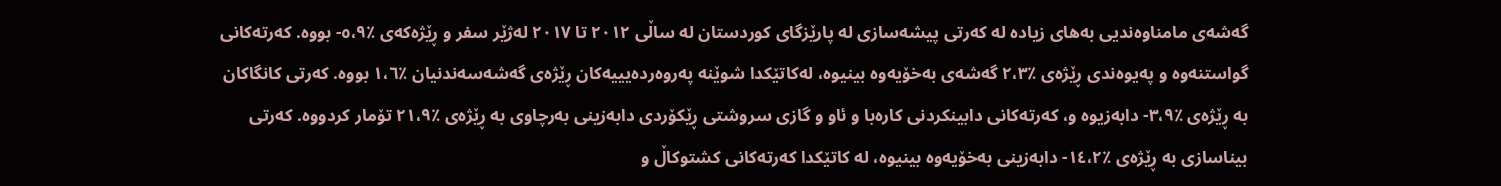گەشەی مامناوەندیی بەهای زیادە لە کەرتی پیشەسازی لە پارێزگای کوردستان لە ساڵی ٢٠١٢ تا ٢٠١٧ لەژێر سفر و ڕێژەکەی ٪٥،٩- بووە. کەرتەکانی گواستنەوە و پەیوەندی ڕێژەی ٪٢،٣ گەشەی بەخۆیەوە بینیوە، لەکاتێکدا شوێنە پەروەردەیییەکان ڕێژەی گەشەسەندنیان ٪١،٦ بووە. کەرتی کانگاکان بە ڕێژەی ٪٣،٩- دابەزیوە و، کەرتەکانی دابینکردنی کارەبا و ئاو و گازی سروشتی ڕێکۆردی دابەزینی بەرچاوی بە ڕێژەی ٪٢١،٩ تۆمار کردووە. کەرتی بیناسازی بە ڕێژەی ٪١٤،٢- دابەزینی بەخۆیەوە بینیوە، لە کاتێکدا کەرتەکانی کشتوکاڵ و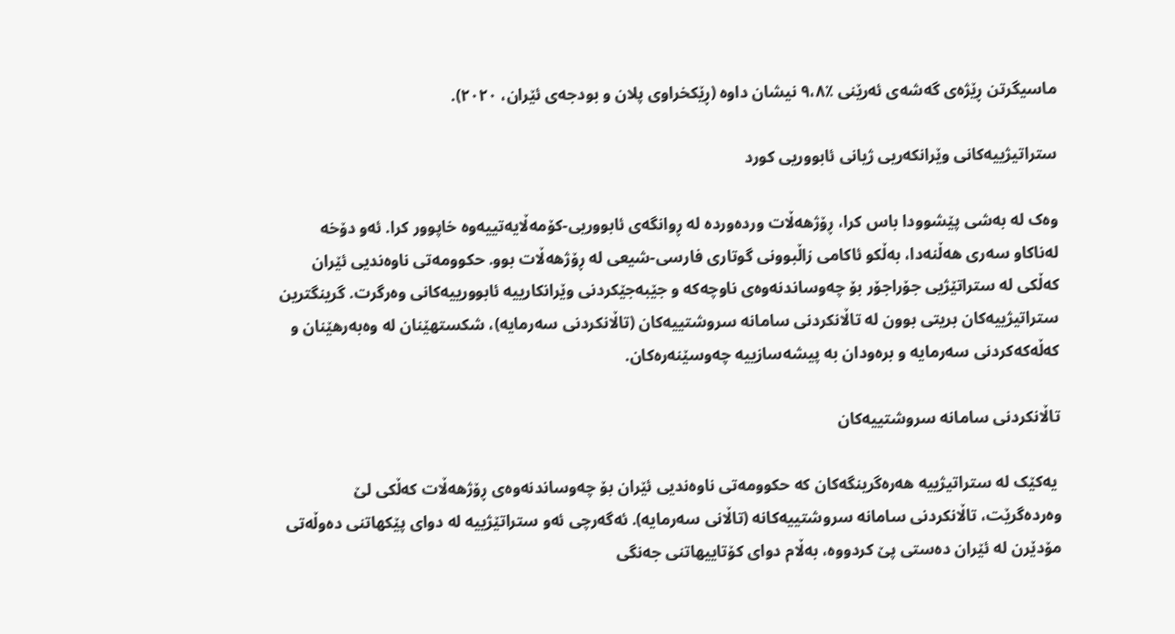ماسیگرتن ڕێژەی گەشەی ئەرێنی ٪٩،٨ نیشان داوە (ڕێکخراوی پلان و بودجەی ئێران، ٢٠٢٠).

ستراتیژییەکانی وێرانکەریی ژیانی ئابووریی کورد

وەک لە بەشی پێشوودا باس کرا، ڕۆژهەڵات وردەوردە لە ڕوانگەی ئابووریی-کۆمەڵایەتییەوە خاپوور کرا. ئەو دۆخە لەناکاو سەری هەڵنەدا، بەڵکو ئاکامی زاڵبوونی گوتاری فارسی-شیعی لە ڕۆژهەڵات بوو. حکوومەتی ناوەندیی ئێران کەڵکی لە ستراتێژیی جۆراجۆر بۆ چەوساندنەوەی ناوچەکە و جێبەجێکردنی وێرانکارییە ئابوورییەکانی وەرگرت. گرینگترین ستراتیژییەکان بریتی بوون لە تاڵانکردنی سامانە سروشتییەکان (تاڵانکردنی سەرمایە)، شکستهێنان لە وەبەرهێنان و کەڵەکەکردنی سەرمایە و برەودان بە پیشەسازییە چەوسێنەرەکان.

تاڵانکردنی سامانە سروشتییەکان

 یەکێک لە ستراتیژییە هەرەگرینگەکان کە حکوومەتی ناوەندیی ئێران بۆ چەوساندنەوەی ڕۆژهەڵات کەڵکی لێ وەردەگرێت، تاڵانکردنی سامانە سروشتییەکانە (تاڵانی سەرمایە). ئەگەرچی ئەو ستراتێژییە لە دوای پێکهاتنی دەوڵەتی مۆدێرن لە ئێران دەستی پێ کردووە، بەڵام دوای کۆتاییهاتنی جەنگی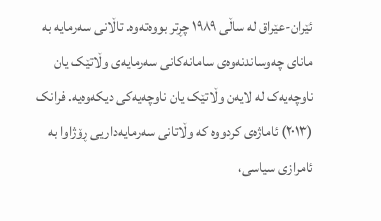ئێران-عێراق لە ساڵی ١٩٨٩ چڕتر بووەتەوە. تاڵانی سەرمایە بە مانای چەوساندنەوەی سامانەکانی سەرمایەی وڵاتێک یان ناوچەیەک لە لایەن وڵاتێک یان ناوچەیەکی دیکەوەیە. فرانک (٢٠١٣) ئاماژەی کردووە کە وڵاتانی سەرمایەداریی ڕۆژاوا بە ئامرازی سیاسی،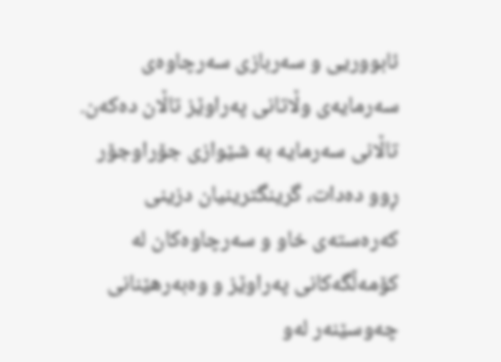ئابووریی و سەربازی سەرچاوەی سەرمایەی وڵاتانی پەراوێز تاڵان دەکەن. تاڵانی سەرمایە بە شێوازی جۆراوجۆر ڕوو دەدات، گرینگترینیان دزینی کەرەستەی خاو و سەرچاوەکان لە کۆمەڵگەکانی پەراوێز و وەبەرهێنانی چەوسێنەر لەو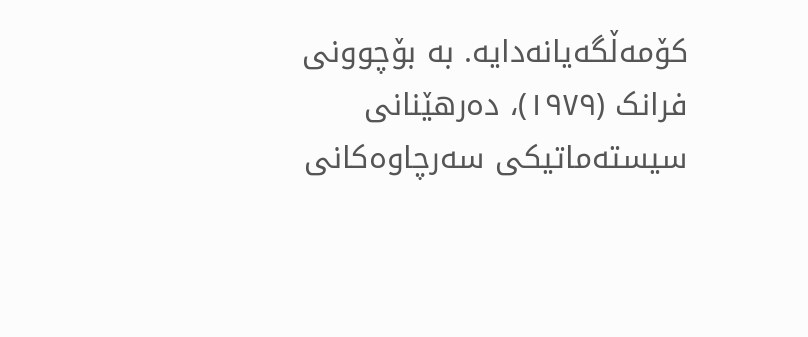کۆمەڵگەیانەدایە. بە بۆچوونی فرانک (١٩٧٩)، دەرهێنانی سیستەماتیکی سەرچاوەکانی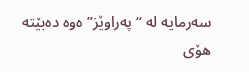سەرمایە لە “پەراوێز”ەوە دەبێتە هۆی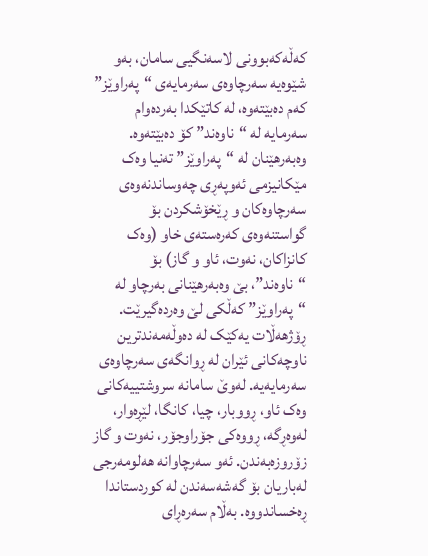کەڵەکەبوونی لاسەنگیی سامان، بەو شێوەیە سەرچاوەی سەرمایەی “پەراوێز”  کەم دەبێتەوە، لە کاتێکدا بەردەوام سەرمایە لە “ناوەند” کۆ دەبێتەوە. وەبەرهێنان لە “پەراوێز” تەنیا وەک مێکانیزمی ئەوپەڕی چەوساندنەوەی سەرچاوەکان و ڕێخۆشکردن بۆ گواستنەوەی کەرەستەی خاو (وەک کانزاکان، نەوت، ئاو و گاز) بۆ “ناوەند”، بێ وەبەرهێنانی بەرچاو لە “پەراوێز” کەڵکی لێ وەردەگیرێت. ڕۆژهەڵات یەکێک لە دەوڵەمەندترین ناوچەکانی ئێران لە ڕوانگەی سەرچاوەی سەرمایەیە. لەوێ سامانە سروشتییەکانی وەک ئاو، ڕووبار، چیا، کانگا، لێڕەوار، لەوەڕگە، ڕووەکی جۆراوجۆر، نەوت و گاز زۆروزەبەندن. ئەو سەرچاوانە هەلومەرجی لەباریان بۆ گەشەسەندن لە کوردستاندا ڕەخساندووە. بەڵام سەرەڕای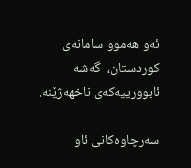ئەو هەموو سامانەی کوردستان،  گەشە ئابوورییەکەی ناخهەژێنە.

سەرچاوەکانی ئاو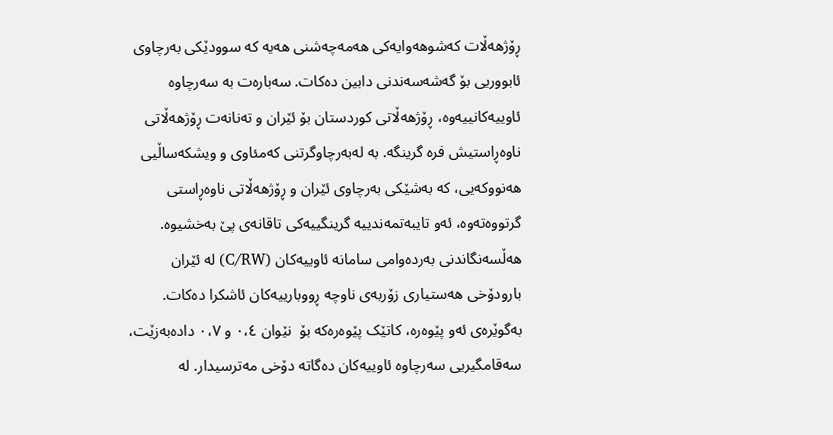ڕۆژهەڵات کەشوهەوایەکی هەمەچەشنی هەیە کە سوودێکی بەرچاوی ئابووریی بۆ گەشەسەندنی دابین دەکات. سەبارەت بە سەرچاوە ئاوییەکانییەوە، ڕۆژهەڵاتی کوردستان بۆ ئێران و تەنانەت ڕۆژهەڵاتی ناوەڕاستیش فرە گرینگە. بە لەبەرچاوگرتنی کەمئاوی و ویشکەساڵیی هەنووکەیی، کە بەشێکی بەرچاوی ئێران و ڕۆژهەڵاتی ناوەڕاستی گرتووەتەوە، ئەو تایبەتمەندییە گرینگییەکی تاقانەی پێ بەخشیوە. هەڵسەنگاندنی بەردەوامی سامانە ئاوییەکان (C/RW) لە ئێران بارودۆخی هەستیاری زۆربەی ناوچە ڕووبارییەکان ئاشکرا دەکات. بەگوێرەی ئەو پێوەرە، کاتێک پێوەرەکە بۆ  نێوان ٠،٤ و ٠،٧ دادەبەزێت، سەقامگیریی سەرچاوە ئاوییەکان دەگاتە دۆخی مەترسیدار. لە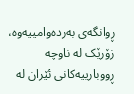ڕوانگەی بەردەوامییەوە، زۆرێک لە ناوچە ڕووبارییەکانی ئێران لە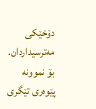دۆخێکی مەترسیداردان. بۆ نموونە پێوەری تێگری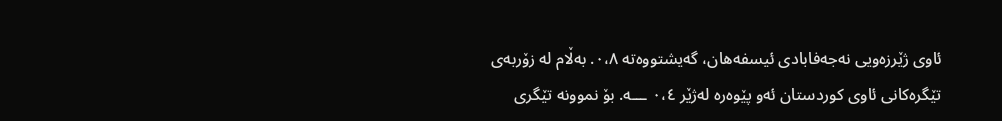ئاوی ژێرزەویی نەجەفابادی ئیسفەهان، گەیشتووەتە ٠،٨. بەڵام لە زۆربەی تێگرەکانی ئاوی کوردستان ئەو پێوەرە لەژێر ٠،٤ ـــە. بۆ نموونە تێگری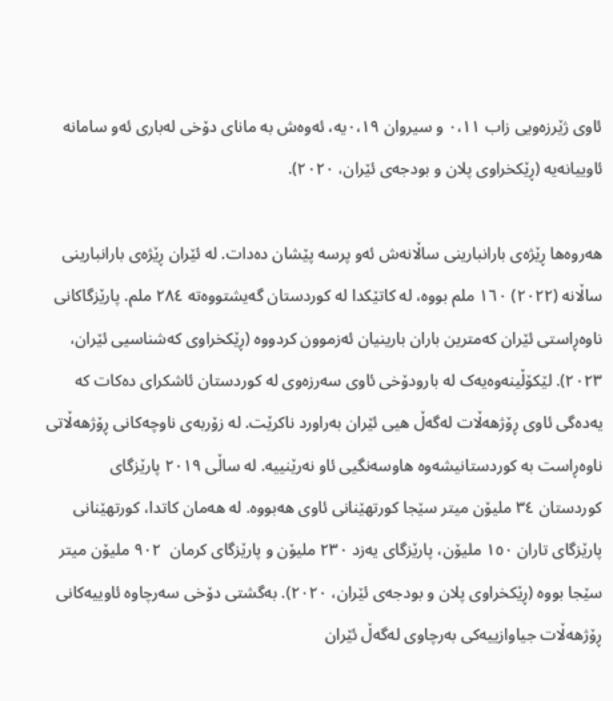ئاوی ژێرزەویی زاب ٠،١١ و سیروان ٠،١٩یە، ئەوەش بە مانای دۆخی لەباری ئەو سامانە ئاوییانەیە (ڕێکخراوی پلان و بودجەی ئێران، ٢٠٢٠).

هەروەها ڕێژەی بارانبارینی ساڵانەش ئەو پرسە پێشان دەدات. لە ئێران ڕێژەی بارانبارینی ساڵانە (٢٠٢٢) ١٦٠ ملم بووە، لە کاتێکدا لە کوردستان گەیشتووەتە ٢٨٤ ملم. پارێزگاکانی ناوەڕاستی ئێران کەمترین باران بارینیان ئەزموون کردووە (ڕێکخراوی کەشناسیی ئێران، ٢٠٢٣). لێکۆڵینەوەیەک لە بارودۆخی ئاوی سەرزەوی لە کوردستان ئاشکرای دەکات کە یەدەگی ئاوی ڕۆژهەڵات لەگەڵ هیی ئێران بەراورد ناکرێت. لە زۆربەی ناوچەکانی ڕۆژهەڵاتی ناوەڕاست بە کوردستانیشەوە هاوسەنگیی ئاو نەرێنییە. لە ساڵی ٢٠١٩ پارێزگای کوردستان ٣٤ ملیۆن میتر سێجا کورتهێنانی ئاوی هەبووە. لە هەمان کاتدا، کورتهێنانی پارێزگای تاران ١٥٠ ملیۆن، پارێزگای یەزد ٢٣٠ ملیۆن و پارێزگای کرمان  ٩٠٢ ملیۆن میتر سێجا بووە (ڕێکخراوی پلان و بودجەی ئێران، ٢٠٢٠). بەگشتی دۆخی سەرچاوە ئاوییەکانی ڕۆژهەڵات جیاوازییەکی بەرچاوی لەگەڵ ئێران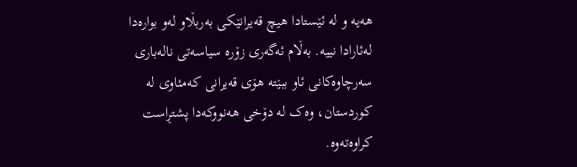هەیە و لە ئێستادا هیچ قەیرانێکی بەربڵاو لەو بوارەدا لەئارادا نییە. بەڵام ئەگەری زۆرە سیاسەتی نالەباری سەرچاوەکانی ئاو ببێتە هۆی قەیرانی کەمئاوی لە کوردستان، وەک لە دۆخی هەنووکەدا پشتڕاست کراوەتەوە.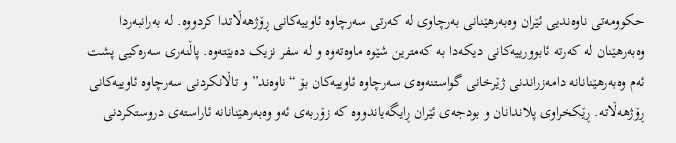حکوومەتی ناوەندیی ئێران وەبەرهێنانی بەرچاوی لە کەرتی سەرچاوە ئاوییەکانی ڕۆژهەڵاتدا کردووە. لە بەرانبەردا وەبەرهێنان لە کەرتە ئابوورییەکانی دیکەدا بە کەمترین شێوە ماوەتەوە و لە سفر نزیک دەبێتەوە. پاڵنەری سەرەکیی پشت ئەم وەبەرهێنانانە دامەزراندنی ژێرخانی گواستنەوەی سەرچاوە ئاوییەکان بۆ “ناوەند” و تاڵانکردنی سەرچاوە ئاوییەکانی ڕۆژهەڵاتە. ڕێکخراوی پلاندانان و بودجەی ئێران ڕایگەیاندووە کە زۆربەی ئەو وەبەرهێنانانە ئاراستەی دروستکردنی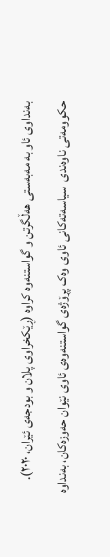بەنداوی ئاو بە مەبەستی هەڵگرتن و گواستنەوە کراوە (ڕێکخراوی پلان و بودجەی ئێران، ٢٠٢٠). حکوومەتی ناوەندی  سیاسەتەکانی ئاوی وەک پڕۆژەی گواستنەوەی ئاوی نێوان حەوزەکان، بەنداوە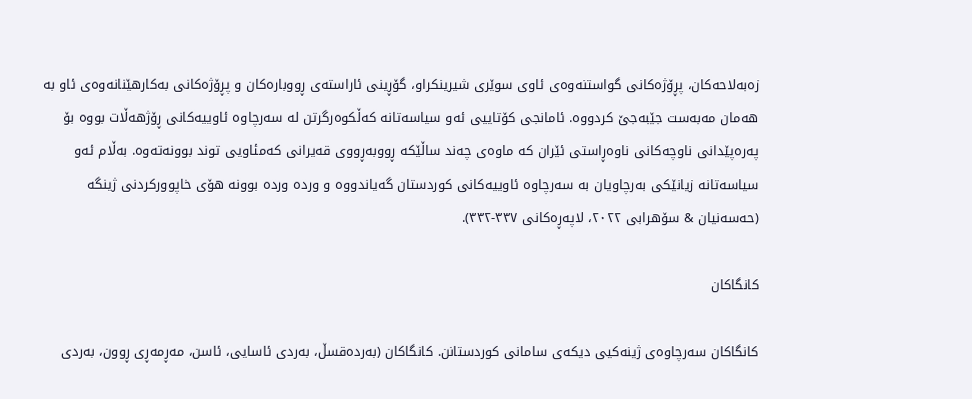زەبەلاحەکان، پڕۆژەکانی گواستنەوەی ئاوی سوێری شیرینکراو، گۆڕینی ئاراستەی ڕووبارەکان و پڕۆژەکانی بەکارهێنانەوەی ئاو بە هەمان مەبەست جێبەجێ کردووە. ئامانجی کۆتاییی ئەو سیاسەتانە کەڵکوەرگرتن لە سەرچاوە ئاوییەکانی ڕۆژهەڵات بووە بۆ پەرەپێدانی ناوچەکانی ناوەڕاستی ئێران کە ماوەی چەند ساڵێکە ڕووبەڕووی قەیرانی کەمئاویی توند بوونەتەوە. بەڵام ئەو سیاسەتانە زیانێکی بەرچاویان بە سەرچاوە ئاوییەکانی کوردستان گەیاندووە و وردە وردە بوونە هۆی خاپوورکردنی ژینگە (حەسەنیان & سۆهرابی ٢٠٢٢، لاپەڕەکانی ٣٣٧-٣٣٢).

کانگاکان

کانگاکان سەرچاوەی ژینەکیی دیکەی سامانی کوردستانن. کانگاکان (بەردەقسڵ، بەردی ئاسایی، ئاسن، مەڕمەڕی ڕوون، بەردی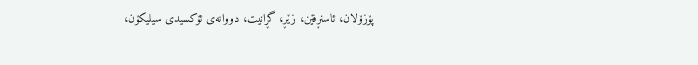پۆزۆلان، ئاسنڕفێن، زێڕ، گڕانیت، دووانەی ئۆکسیدی سیلیکۆن،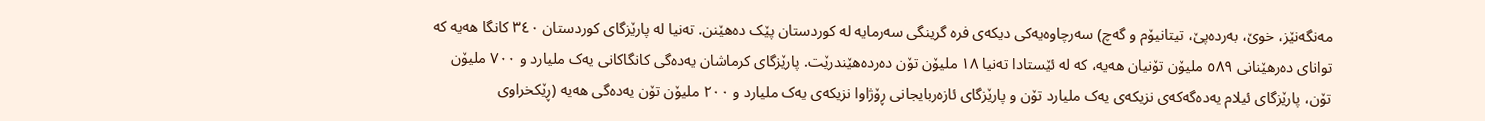مەنگەنێز، خوێ، بەردەپێ، تیتانیۆم و گەچ) سەرچاوەیەکی دیکەی فرە گرینگی سەرمایە لە کوردستان پێک دەهێنن. تەنیا لە پارێزگای کوردستان ٣٤٠ کانگا هەیە کە توانای دەرهێنانی ٥٨٩ ملیۆن تۆنیان هەیە، کە لە ئێستادا تەنیا ١٨ ملیۆن تۆن دەردەهێندرێت. پارێزگای کرماشان یەدەگی کانگاکانی یەک ملیارد و ٧٠٠ ملیۆن تۆن، پارێزگای ئیلام یەدەگەکەی نزیکەی یەک ملیارد تۆن و پارێزگای ئازەربایجانی ڕۆژاوا نزیکەی یەک ملیارد و ٢٠٠ ملیۆن تۆن یەدەگی هەیە (ڕێکخراوی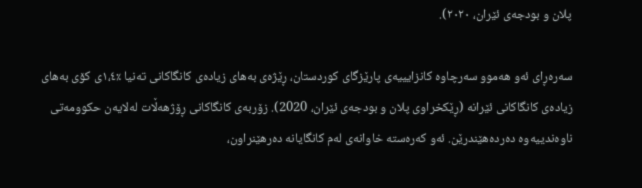پلان و بودجەی ئێران، ٢٠٢٠).

سەرەڕای ئەو هەموو سەرچاوە کانزایییەی پارێزگای کوردستان، ڕێژەی بەهای زیادەی کانگاکانی تەنیا ٪١،٤ی کۆی بەهای زیادەی کانگاکانی ئێرانە (ڕێکخراوی پلان و بودجەی ئێران، 2020). زۆربەی کانگاکانی ڕۆژهەڵات لەلایەن حکوومەتی ناوەندییەوە دەردەهێندرێن. ئەو کەرەستە خاوانەی لەم کانگایانە دەرهێنراون،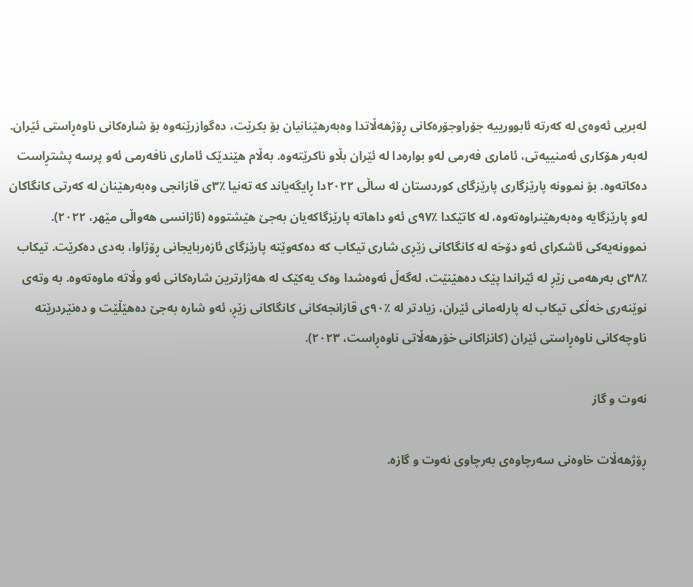لەبریی ئەوەی لە کەرتە ئابوورییە جۆراوجۆرەکانی ڕۆژهەڵاتدا وەبەرهێنانیان بۆ بکرێت، دەگوازرێنەوە بۆ شارەکانی ناوەڕاستی ئێران. لەبەر هۆکاری ئەمنییەتی، ئاماری فەرمی لەو بوارەدا لە ئێران بڵاو ناکرێتەوە. بەڵام هێندێک ئاماری نافەرمی ئەو پرسە پشتڕاست دەکاتەوە. بۆ نموونە پارێزگاری پارێزگای کوردستان لە ساڵی ٢٠٢٢دا ڕایگەیاند کە تەنیا ٪٣ی قازانجی وەبەرهێنان لە کەرتی کانگاکان لەو پارێزگایە وەبەرهێنراوەتەوە، لە کاتێکدا ٪٩٧ی ئەو داهاتە پارێزگاکەیان بەجێ هێشتووە (ئاژانسی هەواڵی مێهر، ٢٠٢٢). نموونەیەکی ئاشکرای ئەو دۆخە لە کانگاکانی زێڕی شاری تیکاب کە دەکەوێتە پارێزگای ئازەربایجانی ڕۆژاوا، بەدی دەکرێت. تیکاب ٪٣٨ی بەرهەمی زێڕ لە ئێراندا پێک دەهێنێت، لەگەڵ ئەوەشدا وەک یەکێک لە هەژارترین شارەکانی ئەو وڵاتە ماوەتەوە. بە وتەی نوێنەری خەڵکی تیکاب لە پارلەمانی ئێران، زیادتر لە ٪٩٠ی قازانجەکانی کانگاکانی زێڕ، ئەو شارە بەجێ دەهێڵێت و دەنێردرێتە ناوچەکانی ناوەڕاستی ئێران (کانزاکانی خۆرهەڵاتی ناوەڕاست، ٢٠٢٣).

نەوت و گاز

ڕۆژهەڵات خاوەنی سەرچاوەی بەرچاوی نەوت و گازە.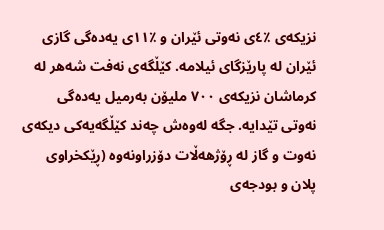نزیکەی ٪٤ی نەوتی ئێران و ٪١١ی یەدەگی گازی ئێران لە پارێزگای ئیلامە. کێڵگەی نەفت شەهر لە کرماشان نزیکەی ٧٠٠ ملیۆن بەرمیل یەدەگی نەوتی تێدایە. جگە لەوەش چەند کێڵگەیەکی دیکەی نەوت و گاز لە ڕۆژهەڵات دۆزراونەوە (ڕێکخراوی پلان و بودجەی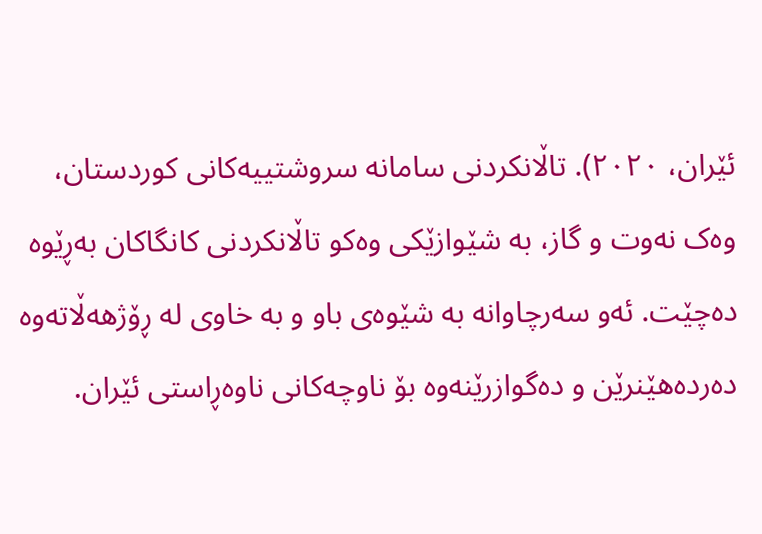ئێران، ٢٠٢٠). تاڵانکردنی سامانە سروشتییەکانی کوردستان، وەک نەوت و گاز، بە شێوازێکی وەکو تاڵانکردنی کانگاکان بەڕێوە دەچێت. ئەو سەرچاوانە بە شێوەی باو و بە خاوی لە ڕۆژهەڵاتەوە دەردەهێنرێن و دەگوازرێنەوە بۆ ناوچەکانی ناوەڕاستی ئێران.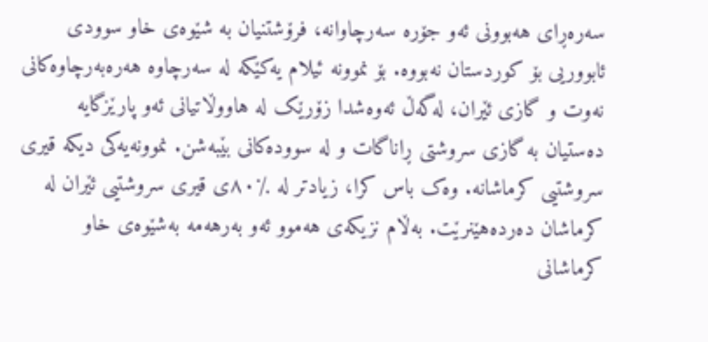سەرەڕای هەبوونی ئەو جۆرە سەرچاوانە، فرۆشتنیان بە شێوەی خاو سوودی ئابووریی بۆ کوردستان نەبووە. بۆ نموونە ئیلام یەکێکە لە سەرچاوە هەرەبەرچاوەکانی نەوت و گازی ئێران، لەگەڵ ئەوەشدا زۆرێک لە هاووڵاتیانی ئەو پارێزگایە دەستیان بە گازی سروشتی ڕاناگات و لە سوودەکانی بێبەشن. نموونەیەکی دیکە قیری سروشتیی کرماشانە. وەک باس کرا، زیادتر لە ٪٨٠ی قیری سروشتیی ئێران لە کرماشان دەردەهێنرێت. بەڵام نزیکەی هەموو ئه‌و بەرهەمە بەشێوەی خاو کرماشانی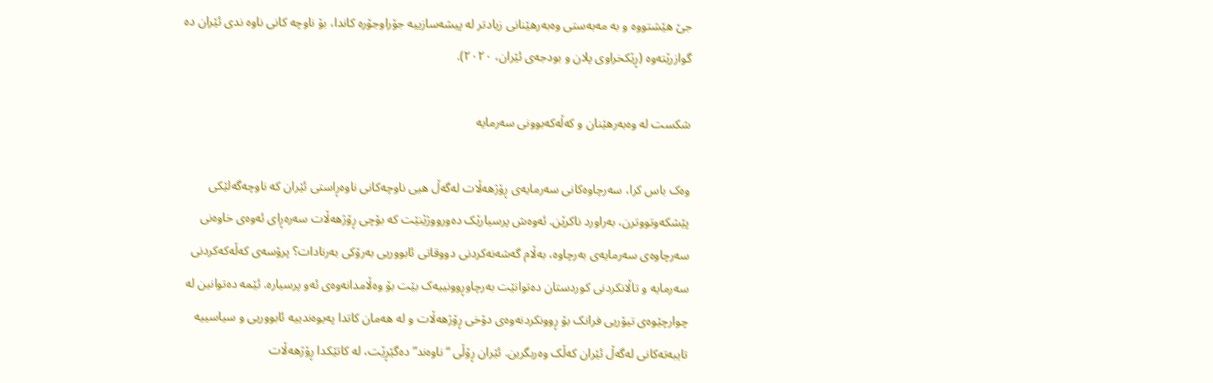جێ‌ هێشتووە و بە مەبەستی وەبەرهێنانی زیادتر له پیشەسازییه جۆراوجۆره کاندا، بۆ ناوچه کانی ناوه ندی ئێران ده گوازرێته‌وه (ڕێکخراوی پلان و بودجەی ئێران، ٢٠٢٠).

شکست لە وەبەرهێنان و کەڵەکەبوونی سەرمایە

وەک باس کرا، سەرچاوەکانی سەرمایەی ڕۆژهەڵات لەگەڵ هیی ناوچەکانی ناوەڕاستی ئێران کە ناوچەگەلێکی پێشکەوتووترن، بەراورد ناکرێن. ئەوەش پرسیارێک دەورووژێنێت کە بۆچی ڕۆژهەڵات سەرەڕای ئەوەی خاوەنی سەرچاوەی سەرمایەی بەرچاوە، بەڵام گەشەنەکردنی دووقاتی ئابووریی بەرۆکی بەرنادات؟ پرۆسەی کەڵەکەکردنی سەرمایە و تاڵانکردنی کوردستان دەتوانێت بەرچاوڕوونییەک بێت بۆ وەڵامدانەوەی ئەو پرسیارە. ئێمە دەتوانین لە چوارچێوەی تیۆریی فرانک بۆ ڕوونکردنەوەی دۆخی ڕۆژهەڵات و لە هەمان کاتدا پەیوەندییە ئابووریی و سیاسییە تایبەتەکانی لەگەڵ ئێران کەڵک وەربگرین. ئێران ڕۆڵی “ناوەند” دەگێڕێت، لە کاتێکدا ڕۆژهەڵات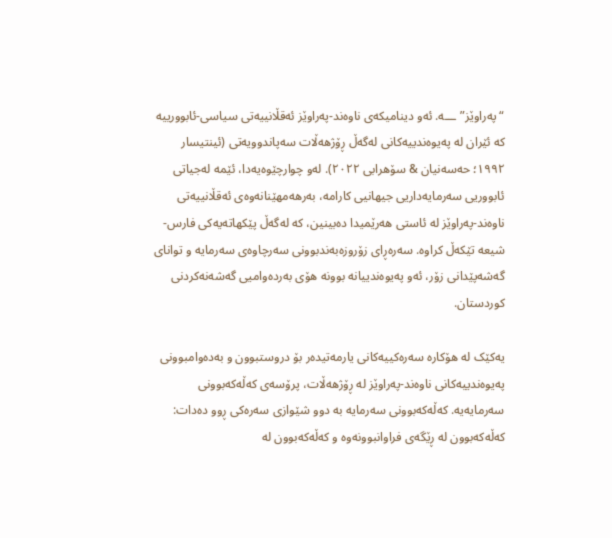“پەراوێز”ـــە. ئەو دینامیکەی ناوەند-پەراوێز ئەقڵانییەتی سیاسی-ئابوورییە کە ئێران لە پەیوەندییەکانی لەگەڵ ڕۆژهەڵات سەپاندوویەتی (ئینتیسار ١٩٩٢؛ حەسەنیان & سۆهرابی ٢٠٢٢). لەو چوارچێوەیەدا، ئێمە لەجیاتی ئابووریی سەرمایەداریی جیهانیی کارامە، بەرهەمهێنانەوەی ئەقڵانییەتی ناوەند-پەراوێز لە ئاستی هەرێمیدا دەبینین، کە لەگەڵ پێکهاتەیەکی فارس-شیعە تێکەڵ کراوە. سەرەڕای زۆروزەبەندبوونی سەرچاوەی سەرمایە و توانای گەشەپێدانی زۆر، ئەو پەیوەندییانە بوونە هۆی بەردەوامیی گەشەنەکردنی کوردستان.

یەکێک لە هۆکارە سەرەکییەکانی یارمەتیدەر بۆ دروستبوون و بەدەوامبوونی پەیوەندییەکانی ناوەند-پەراوێز لە ڕۆژهەڵات، پرۆسەی کەڵەکەبوونی سەرمایەیە. کەڵەکەبوونی سەرمایە بە دوو شێوازی سەرەکی ڕوو دەدات: کەڵەکەبوون لە ڕێگەی فراوانبوونەوە و کەڵەکەبوون لە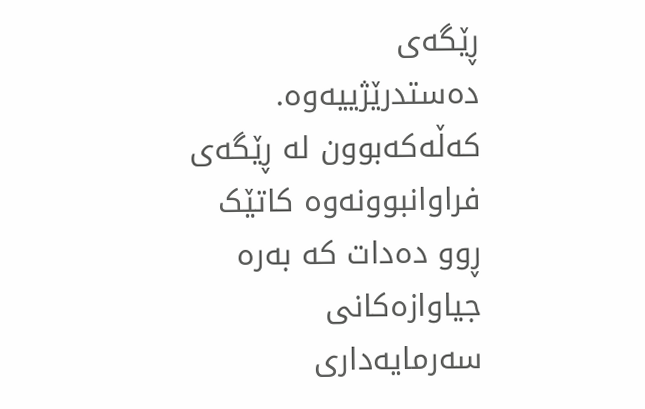ڕێگەی دەستدرێژییەوە. کەڵەکەبوون لە ڕێگەی فراوانبوونەوە کاتێک ڕوو دەدات کە بەرە جیاوازەکانی سەرمایەداری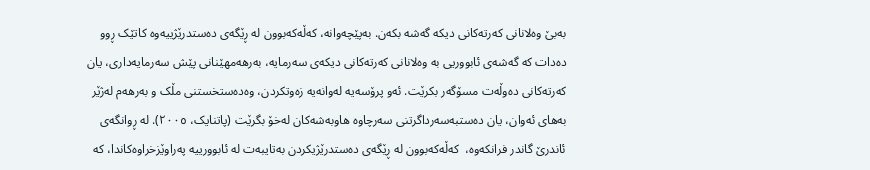بەبێ وەلانانی کەرتەکانی دیکە گەشە بکەن. بەپێچەوانە، کەڵەکەبوون لە ڕێگەی دەستدرێژییەوە کاتێک ڕوو دەدات کە گەشەی ئابووریی بە وەلانانی کەرتەکانی دیکەی سەرمایە، بەرهەمهێنانی پێش سەرمایەداری، یان کەرتەکانی دەوڵەت مسۆگەر بکرێت. ئەو پرۆسەیە لەوانەیە زەوتکردن، وەدەستخستنی مڵک و بەرهەم لەژێر بەهای ئەوان، یان دەستبەسەرداگرتنی سەرچاوە هاوبەشەکان لەخۆ بگرێت (پاتنایک، ٢٠٠٥). لە ڕوانگەی ئاندرێ گاندر فرانکەوە،  کەڵەکەبوون لە ڕێگەی دەستدرێژیکردن بەتایبەت لە ئابوورییە پەراوێزخراوەکاندا، کە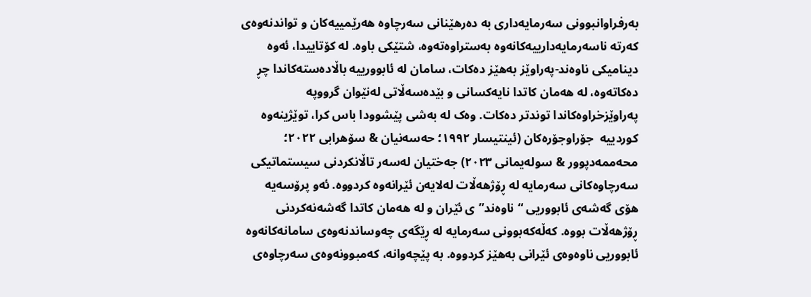بەرفراوانبوونی سەرمایەداری بە دەرهێنانی سەرچاوە هەرێمییەکان و تواندنەوەی کەرتە ناسەرمایەدارییەکانەوە بەستراوەتەوە، شتێکی باوە. لە کۆتاییدا، ئەوە دینامیکی ناوەند-پەراوێز بەهێز دەکات، سامان لە ئابوورییە باڵادەستەکاندا چڕ دەکاتەوە، لە هەمان کاتدا نایەکسانی و بێدەسەڵاتی لەنێوان گرووپە پەراوێزخراوەکاندا توندتر دەکات. وەک لە بەشی پێشوودا باس کرا، توێژینەوە کوردییە  جۆراوجۆرەکان (ئینتیسار ١٩٩٢؛ حەسەنیان & سۆهرابی ٢٠٢٢؛ محەممەدپوور & سولەیمانی ٢٠٢٣) جەختیان لەسەر تاڵانکردنی سیستماتیکی سەرچاوەکانی سەرمایە لە ڕۆژهەڵات لەلایەن ئێرانەوە کردووە. ئەو پرۆسەیە هۆی گەشەی ئابووریی “ناوەند”ی ئێران و لە هەمان کاتدا گەشەنەکردنی ڕۆژهەڵات بووە. کەڵەکەبوونی سەرمایە لە ڕێگەی چەوساندنەوەی سامانەکانەوە ئابووریی ناوەوەی ئێرانی بەهێز کردووە. بە پێچەوانە، کەمبوونەوەی سەرچاوەی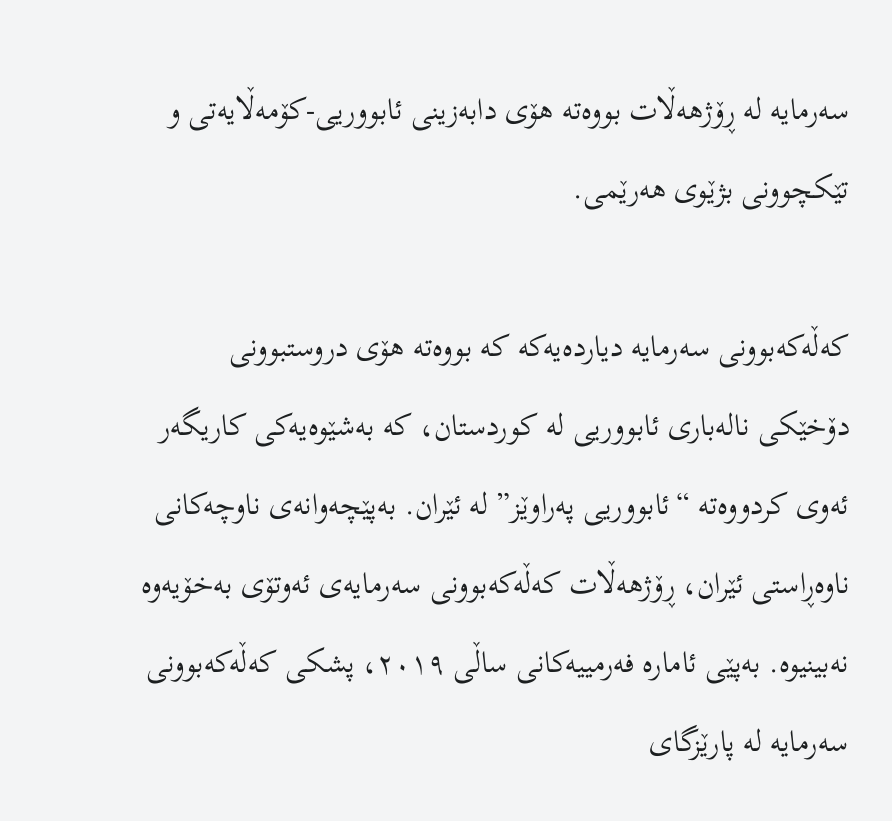سەرمایە لە ڕۆژهەڵات بووەتە هۆی دابەزینی ئابووریی-کۆمەڵایەتی و تێکچوونی بژێوی هەرێمی.

کەڵەکەبوونی سەرمایە دیاردەیەکە کە بووەتە هۆی دروستبوونی دۆخێکی نالەباری ئابووریی لە کوردستان، کە بەشێوەیەکی کاریگەر ئەوی کردووەتە “ئابووریی پەراوێز” لە ئێران. بەپێچەوانەی ناوچەکانی ناوەڕاستی ئێران، ڕۆژهەڵات کەڵەکەبوونی سەرمایەی ئەوتۆی بەخۆیەوە نەبینیوە. بەپێی ئامارە فەرمییەکانی ساڵی ٢٠١٩، پشکی کەڵەکەبوونی سەرمایە لە پارێزگای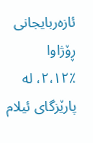ئازەربایجانی ڕۆژاوا ٪٢،١٢، لە پارێزگای ئیلام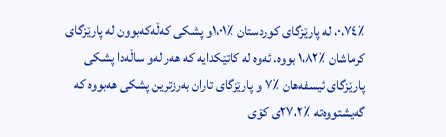٪٠،٧٤، لە پارێزگای کوردستان ٪١،٠١و پشکی کەڵەکەبوون لە پارێزگای کرماشان ٪١،٨٢ بووە. ئەوە لە کاتێکدایە کە هەر لەو ساڵەدا پشکی پارێزگای ئیسفەهان ٪٧ و پارێزگای تاران بەرزترین پشکی هەبووە کە گەیشتووەتە ٪٢٧،٢ی کۆی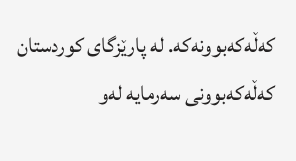کەڵەکەبوونەکە. لە پارێزگای کوردستان کەڵەکەبوونی سەرمایە لەو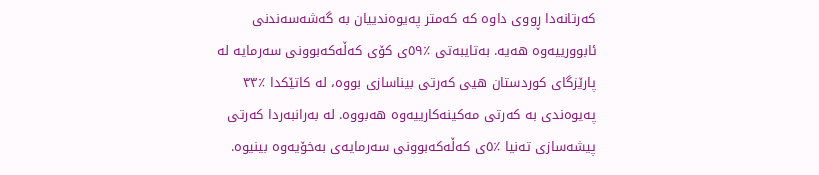کەرتانەدا ڕووی داوە کە کەمتر پەیوەندییان بە گەشەسەندنی ئابوورییەوە هەیە. بەتایبەتی ٪٥٩ی کۆی کەڵەکەبوونی سەرمایە لە پارێزگای کوردستان هیی کەرتی بیناسازی بووە، لە کاتێکدا ٪٣٣ پەیوەندی بە کەرتی مەکینەکارییەوە هەبووە. لە بەرانبەردا کەرتی پیشەسازی تەنیا ٪٥ی کەڵەکەبوونی سەرمایەی بەخۆیەوە بینیوە.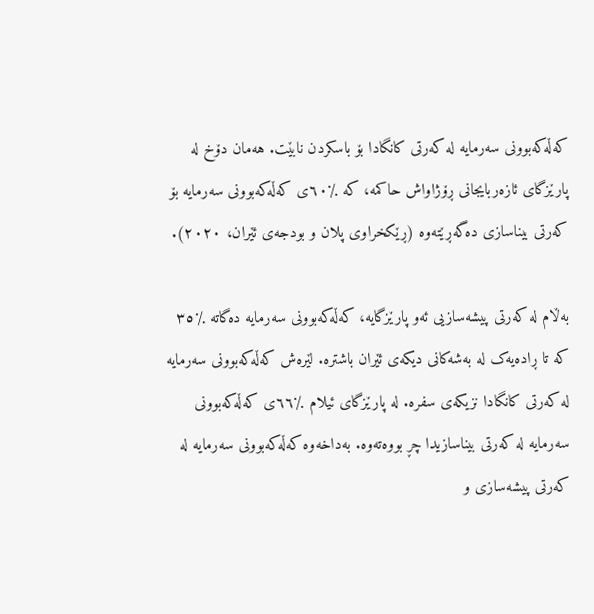کەڵەکەبوونی سەرمایە لە کەرتی کانگادا بۆ باسکردن نابێت. هەمان دۆخ لە پارێزگای ئازەربایجانی ڕۆژاواش حاکمە، کە ٪٦٠ی کەڵەکەبوونی سەرمایە بۆ کەرتی بیناسازی دەگەڕێتەوە (ڕێکخراوی پلان و بودجەی ئێران، ٢٠٢٠).

بەڵام لە کەرتی پیشەسازیی ئەو پارێزگایە، کەڵەکەبوونی سەرمایە دەگاتە ٪٣٥  کە تا ڕادەیەک لە بەشەکانی دیکەی ئێران باشترە. لێرەش کەڵەکەبوونی سەرمایە لە کەرتی کانگادا نزیکەی سفرە. لە پارێزگای ئیلام ٪٦٦ی کەڵەکەبوونی سەرمایە لە کەرتی بیناسازیدا چڕ بووەتەوە. بەداخەوە کەڵەکەبوونی سەرمایە لە کەرتی پیشەسازی و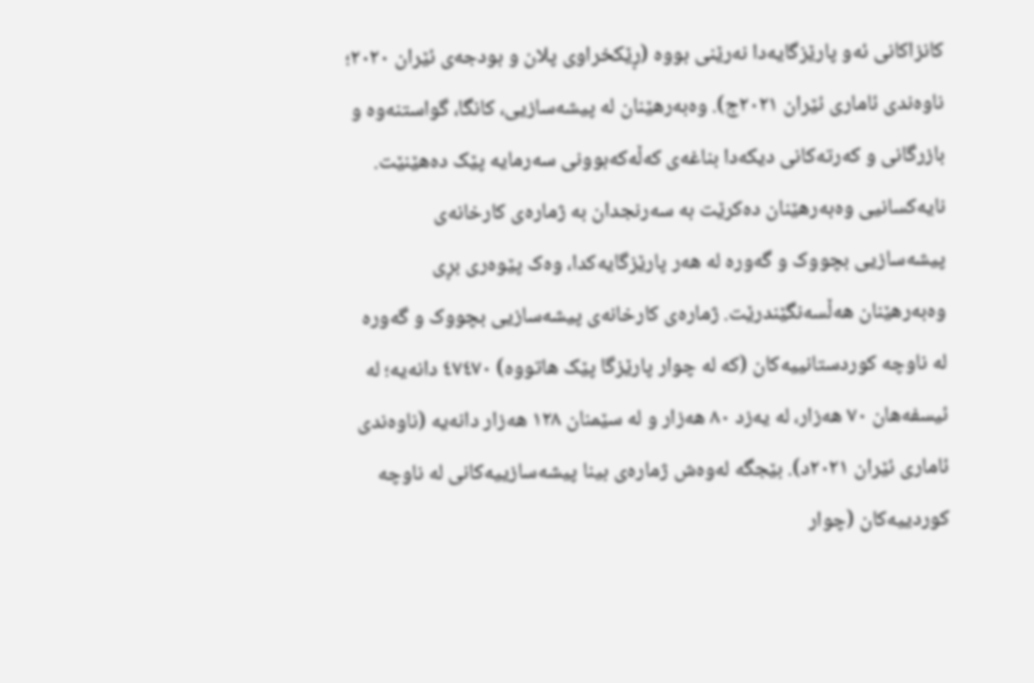کانزاکانی ئەو پارێزگایەدا نەرێنی بووە (ڕێکخراوی پلان و بودجەی ئێران ٢٠٢٠؛ ناوەندی ئاماری ئێران ٢٠٢١ج). وەبەرهێنان لە پیشەسازیی، کانگا، گواستنەوە و بازرگانی و کەرتەکانی دیکەدا بناغەی کەڵەکەبوونی سەرمایە پێک دەهێنێت. نایەکسانیی وەبەرهێنان دەکرێت بە سەرنجدان بە ژمارەی کارخانەی پیشەسازیی بچووک و گەورە لە هەر پارێزگایەکدا، وەک پێوەری بڕی وەبەرهێنان هەڵسەنگێندرێت. ژمارەی کارخانەی پیشەسازیی بچووک و گەورە لە ناوچە کوردستانییەکان (کە لە چوار پارێزگا پێک هاتووە) ٤٧٤٧٠ دانەیە؛ لە ئیسفەهان ٧٠ هەزار، لە یەزد ٨٠ هەزار و لە سێمنان ١٢٨ هەزار دانەیە (ناوەندی ئاماری ئێران ٢٠٢١د). بێجگە لەوەش ژمارەی بینا پیشەسازییەکانی لە ناوچە کوردییەکان (چوار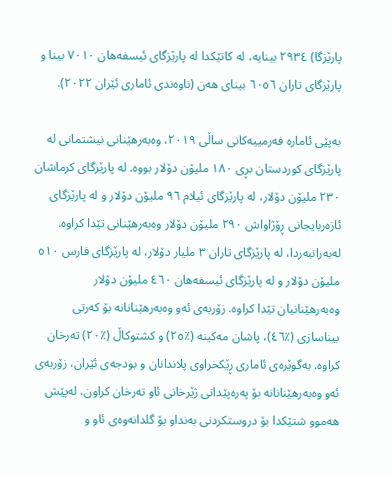پارێزگا) ٢٩٣٤ بینایە، لە کاتێکدا لە پارێزگای ئیسفەهان ٧٠١٠ بینا و پارێزگای تاران ٦٠٥٦ بینای هەن (ناوەندی ئاماری ئێران ٢٠٢٢).

بەپێی ئامارە فەرمییەکانی ساڵی ٢٠١٩، وەبەرهێنانی نیشتمانی لە پارێزگای کوردستان بڕی ١٨٠ ملیۆن دۆلار بووە. لە پارێزگای کرماشان ٢٣٠ ملیۆن دۆلار، لە پارێزگای ئیلام ٩٦ ملیۆن دۆلار و لە پارێزگای ئازەربایجانی ڕۆژاواش ٢٩٠ ملیۆن دۆلار وەبەرهێنانی تێدا کراوە. لەبەرانبەردا، لە پارێزگای تاران ٣ ملیار دۆلار، لە پارێزگای فارس ٥١٠ ملیۆن دۆلار و لە پارێزگای ئیسفەهان ٤٦٠ ملیۆن دۆلار وەبەرهێنانیان تێدا کراوە. زۆربەی ئەو وەبەرهێنانانە بۆ کەرتی بیناسازی (٪٤٦)، پاشان مەکینە (٪٢٥) و کشتوکاڵ (٪٢٠) تەرخان کراوە. بەگوێرەی ئاماری ڕێکخراوی پلاندانان و بودجەی ئێران، زۆربەی ئەو وەبەرهێنانانە بۆ پەرەپێدانی ژێرخانی ئاو تەرخان کراون، لەپێش هەموو شتێکدا بۆ دروستکردنی بەنداو بۆ گلدانەوەی ئاو و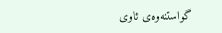گواستنەوەی ئاوی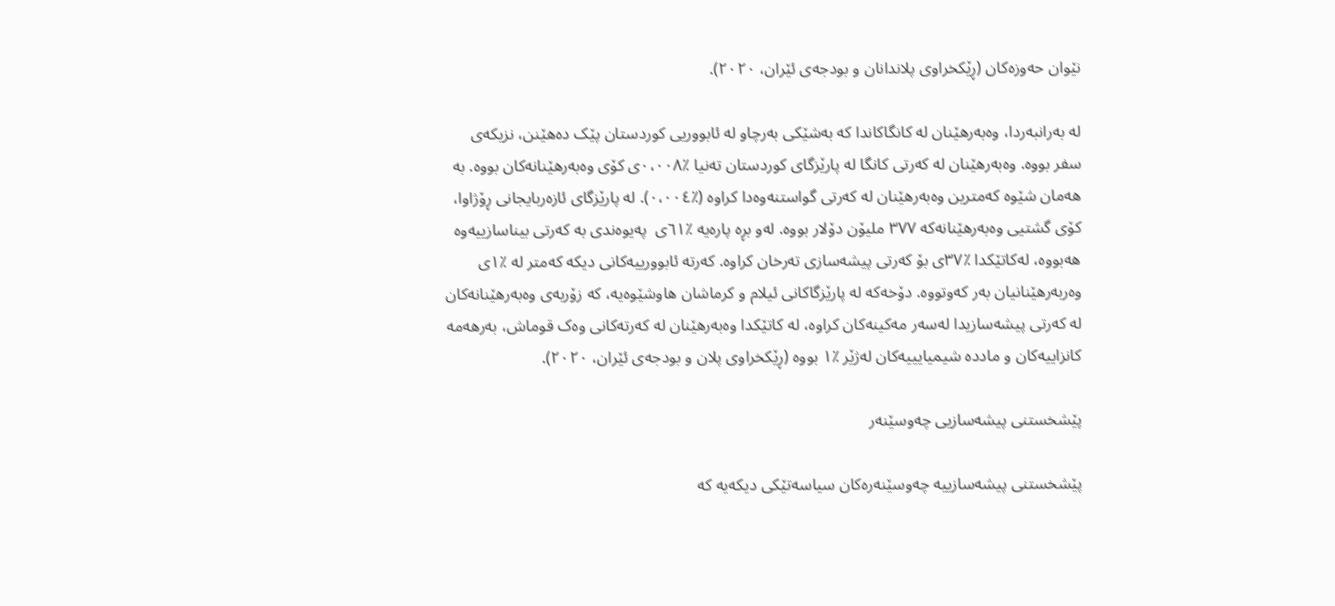نێوان حەوزەکان (ڕێکخراوی پلاندانان و بودجەی ئێران، ٢٠٢٠).

لە بەرانبەردا، وەبەرهێنان لە کانگاکاندا کە بەشێکی بەرچاو لە ئابووریی کوردستان پێک دەهێنن، نزیکەی سفر بووە. وەبەرهێنان لە کەرتی کانگا لە پارێزگای کوردستان تەنیا ٪٠،٠٠٨ی کۆی وەبەرهێنانەکان بووە. بە هەمان شێوە کەمترین وەبەرهێنان لە کەرتی گواستنەوەدا کراوە (٪٠،٠٠٤). لە پارێزگای ئازەربایجانی ڕۆژاوا، کۆی گشتیی وەبەرهێنانەکە ٣٧٧ ملیۆن دۆلار بووە. لەو بڕە پارەیە ٪٦١ی  پەیوەندی بە کەرتی بیناسازییەوە هەبووە، لەکاتێکدا ٪٣٧ی بۆ کەرتی پیشەسازی تەرخان کراوە. کەرتە ئابوورییەکانی دیکە کەمتر لە ٪١ی وەربەرهێنانیان بەر کەوتووە. دۆخەکە لە پارێزگاکانی ئیلام و کرماشان هاوشێوەیە، کە زۆربەی وەبەرهێنانەکان لە کەرتی پیشەسازیدا لەسەر مەکینەکان کراوە، لە کاتێکدا وەبەرهێنان لە کەرتەکانی وەک قوماش، بەرهەمە کانزاییەکان و ماددە شیمیایییەکان لەژێر ٪١ بووە (ڕێکخراوی پلان و بودجەی ئێران، ٢٠٢٠).

پێشخستنی پیشەسازیی چەوسێنەر

پێشخستنی پیشەسازییە چەوسێنەرەکان سیاسەتێکی دیکەیە کە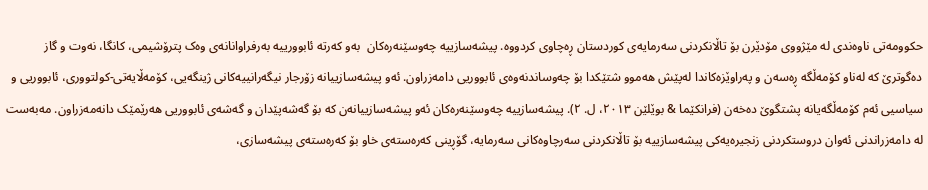حکوومەتی ناوەندی لە مێژووی مۆدێرن بۆ تاڵانکردنی سەرمایەی کوردستان ڕەچاوی کردووە. پیشەسازییە چەوسێنەرەکان  بەو کەرتە ئابوورییە بەرفراوانانەی وەک پترۆشیمی، کانگا، نەوت و گاز دەگوترێ کە لەناو کۆمەڵگە ڕەسەن و پەراوێزەکاندا لەپێش هەموو شتێکدا بۆ چەوساندنەوەی ئابووریی دامەزراون. ئەو پیشەسازییانە زۆرجار نیگەرانییەکانی ژینگەیی، کۆمەڵایەتی-کولتووری، ئابووریی و سیاسیی ئەم کۆمەڵگەیانە پشتگوێ دەخەن (فرانکێما & بوێلێن ٢٠١٣، ل. ٢). پیشەسازییە چەوسێنەرەکان ئەو پیشەسازییانەن کە بۆ گەشەپێدان و گەشەی ئابووریی هەرێمێک دانەمەزراون. مەبەست لە دامەزراندنی ئەوان دروستکردنی زنجیرەیەکی پیشەسازییە بۆ تاڵانکردنی سەرچاوەکانی سەرمایە، گۆڕینی کەرەستەی خاو بۆ کەرەستەی پیشەسازی،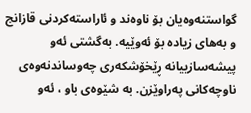گواستنەوەیان بۆ ناوەند و ئاراستەکردنی قازانج و بەهای زیادە بۆ ئەوێیە. بەگشتی ئەو پیشەسازییانە ڕێخۆشکەری چەوساندنەوەی ناوچەکانی پەراوێزن. بە شێوەی باو ، ئەو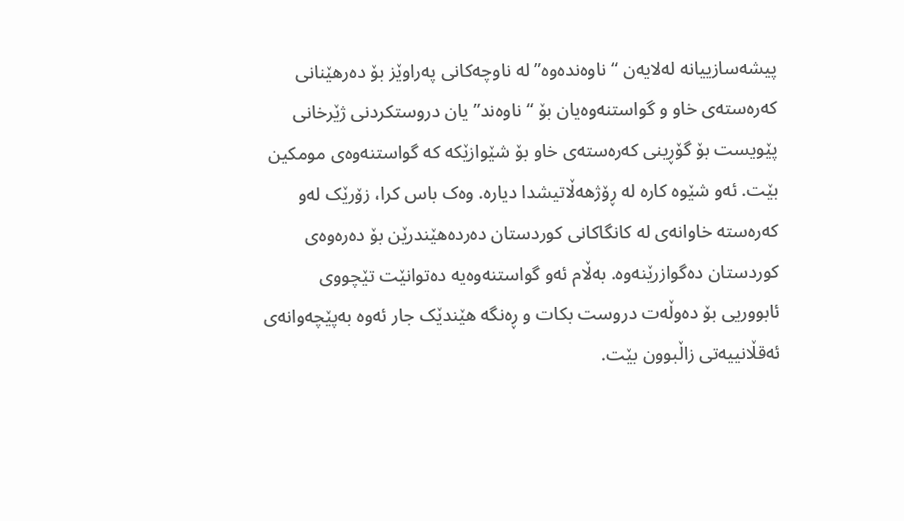پیشەسازییانە لەلایەن “ناوەندەوە” لە ناوچەکانی پەراوێز بۆ دەرهێنانی کەرەستەی خاو و گواستنەوەیان بۆ “ناوەند” یان دروستکردنی ژێرخانی پێویست بۆ گۆڕینی کەرەستەی خاو بۆ شێوازێکە کە گواستنەوەی مومکین بێت. ئەو شێوە کارە لە ڕۆژهەڵاتیشدا دیارە. وەک باس کرا، زۆرێک لەو کەرەستە خاوانەی لە کانگاکانی کوردستان دەردەهێندرێن بۆ دەرەوەی کوردستان دەگوازرێنەوە. بەڵام ئەو گواستنەوەیە دەتوانێت تێچووی ئابووریی بۆ دەوڵەت دروست بکات و ڕەنگە هێندێک جار ئەوە بەپێچەوانەی ئەقڵانییەتی زاڵبوون بێت.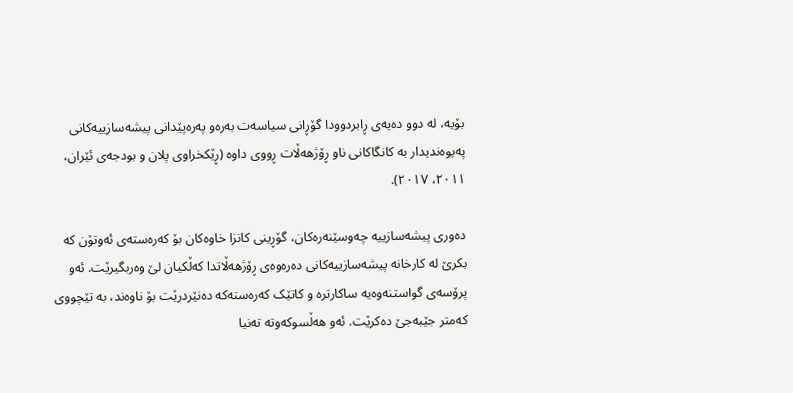بۆیە، لە دوو دەیەی ڕابردوودا گۆڕانی سیاسەت بەرەو پەرەپێدانی پیشەسازییەکانی پەیوەندیدار بە کانگاکانی ناو ڕۆژهەڵات ڕووی داوە (ڕێکخراوی پلان و بودجەی ئێران، ٢٠١١، ٢٠١٧).

دەوری پیشەسازییە چەوسێنەرەکان، گۆڕینی کانزا خاوەکان بۆ کەرەستەی ئەوتۆن کە بکرێ لە کارخانە پیشەسازییەکانی دەرەوەی ڕۆژهەڵاتدا کەڵکیان لێ وەربگیرێت. ئەو پرۆسەی گواستنەوەیە ساکارترە و کاتێک کەرەستەکە دەنێردرێت بۆ ناوەند، بە تێچووی کەمتر جێبەجێ دەکرێت. ئەو هەڵسوکەوتە تەنیا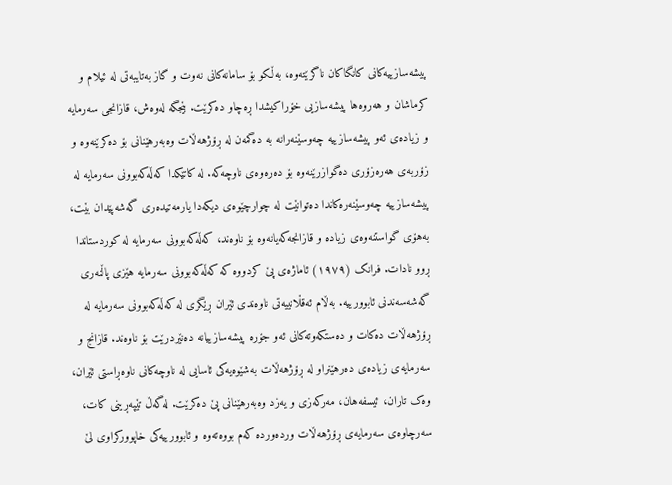پیشەسازییەکانی کانگاکان ناگرێتەوە، بەڵکو بۆ سامانەکانی نەوت و گاز بەتایبەتی لە ئیلام و کرماشان و هەروەها پیشەسازیی خۆراکیشدا ڕەچاو دەکرێت. بێجگە لەوەش، قازانجی سەرمایە و زیادەی ئەو پیشەسازییە چەوسێنەرانە بە دەگمەن لە ڕۆژهەڵات وەبەرهێنانی بۆ دەکرێنەوە و زۆربەی هەرەزۆری دەگوازرێنەوە بۆ دەرەوەی ناوچەکە. لە کاتێکدا کەڵەکەبوونی سەرمایە لە پیشەسازییە چەوسێنەرەکاندا دەتوانێت لە چوارچێوەی دیکەدا یارمەتیدەری گەشەپێدان بێت، بەهۆی گواستنەوەی زیادە و قازانجەکەیانەوە بۆ ناوەند، کەڵەکەبوونی سەرمایە لە کوردستاندا ڕوو نادات. فرانک (١٩٧٩) ئاماژەی پێ کردووە کە کەڵەکەبوونی سەرمایە هێزی پاڵنەری گەشەسەندنی ئابوورییە. بەڵام ئەقڵانییەتی ناوەندی ئێران ڕێگری لە کەڵەکەبوونی سەرمایە لە ڕۆژهەڵات دەکات و دەستکەوتەکانی ئەو جۆرە پیشەسازییانە دەنێردرێت بۆ ناوەند. قازانج و سەرمایەی زیادەی دەرهێنراو لە ڕۆژهەڵات بەشێوەیەکی ئاسایی لە ناوچەکانی ناوەڕاستی ئێران، وەک تاران، ئیسفەهان، مەرکەزی و یەزد وەبەرهێنانی پێ دەکرێت. لەگەڵ تێپەڕینی کات، سەرچاوەی سەرمایەی ڕۆژهەڵات وردەوردە کەم بووەتەوە و ئابوورییەکی خاپوورکراوی لێ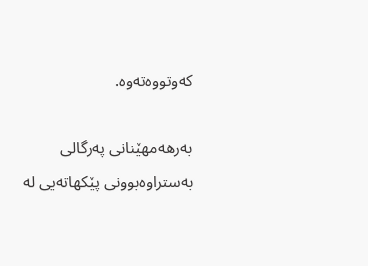کەوتووەتەوە.

بەرهەمهێنانی پەرگالی بەستراوەبوونی پێکهاتەیی لە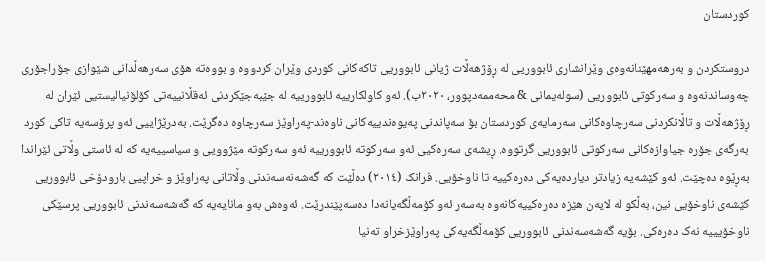کوردستان

دروستکردن و بەرهەمهێنانەوەی وێرانشاری ئابووریی لە ڕۆژهەڵات ژیانی ئابووریی تاکەکانی کوردی وێران کردووە و بووەتە هۆی سەرهەڵدانی شێوازی جۆراجۆری چەوساندنەوە و سەرکوتی ئابووریی (سولەیمانی & محەممەدپوور، ٢٠٢٠ب). ئەو کاولکارییە ئابوورییە لە جێبەجێکردنی ئەقڵانییەتی کۆلۆنیالیستیی ئێران لە ڕۆژهەڵات و تاڵانکردنی سەرچاوەکانی سەرمایەی کوردستان بۆ سەپاندنی پەیوەندییەکانی ناوەند-پەراوێز سەرچاوە دەگرێت. بەدرێژاییی ئەو پرۆسەیە تاکی کورد بەرگەی جۆرە جیاوازەکانی سەرکوتی ئابووریی گرتووە. ڕیشەی سەرەکیی ئەو سەرکوتە ئابوورییە ئەو سەرکوتە مێژوویی و سیاسییەیە کە لە ئاستی وڵاتی ئێراندا بەڕێوە دەچێت. ئەو کێشەیە زیادتر دیاردەیەکی دەرەکییە تا ناوخۆیی. فرانک (٢٠١٤) دەڵێت کە گەشەنەسەندنی وڵاتانی پەراوێز و خراپیی بارودۆخی ئابووریی کێشەی ناوخۆیی نین، بەڵکو لە لایەن هێزە دەرەکییەکانەوە بەسەر ئەو کۆمەڵگەیانەدا دەسەپێندرێت. ئەوەش بەو مانایەیە کە گەشەسەندنی ئابووریی پرسێکی ناوخۆیییە نەک دەرەکی. بۆیە گەشەسەندنی ئابووریی کۆمەڵگەیەکی پەراوێزخراو تەنیا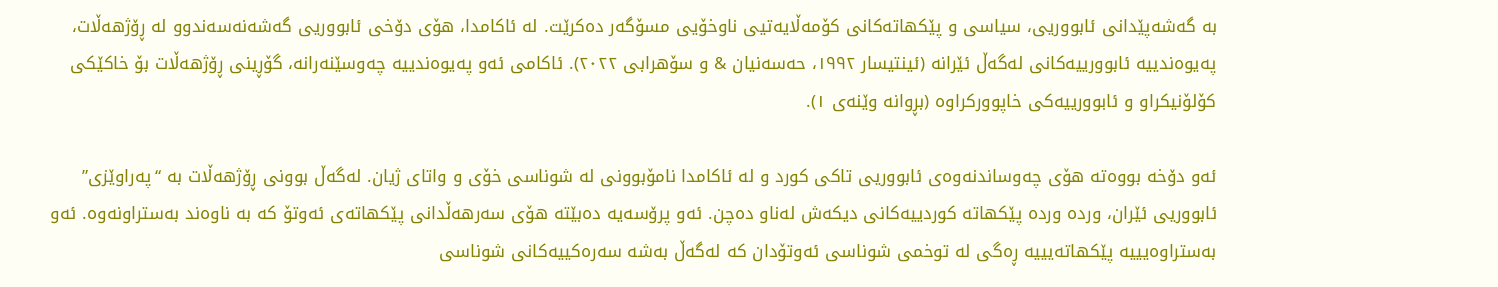بە گەشەپێدانی ئابووریی، سیاسی و پێکهاتەکانی کۆمەڵایەتیی ناوخۆیی مسۆگەر دەکرێت. لە ئاکامدا، هۆی دۆخی ئابووریی گەشەنەسەندوو لە ڕۆژهەڵات، پەیوەندییە ئابوورییەکانی لەگەڵ ئێرانە (ئینتیسار ١٩٩٢، حەسەنیان & و سۆهرابی ٢٠٢٢). ئاکامی ئەو پەیوەندییە چەوسێنەرانە، گۆڕینی ڕۆژهەڵات بۆ خاکێکی کۆلۆنیکراو و ئابوورییەکی خاپوورکراوە (بڕوانە وێنەی ١).

ئەو دۆخە بووەتە هۆی چەوساندنەوەی ئابووریی تاکی کورد و لە ئاکامدا نامۆبوونی لە شوناسی خۆی و واتای ژیان. لەگەڵ بوونی ڕۆژهەڵات بە “پەراوێزی” ئابووریی ئێران، وردە وردە پێکهاتە کوردییەکانی دیکەش لەناو دەچن. ئەو پرۆسەیە دەبێتە هۆی سەرهەڵدانی پێکهاتەی ئەوتۆ کە بە ناوەند بەستراونەوە. ئەو بەستراوەیییە پێکهاتەیییە ڕەگی لە توخمی شوناسی ئەوتۆدان کە لەگەڵ بەشە سەرەکییەکانی شوناسی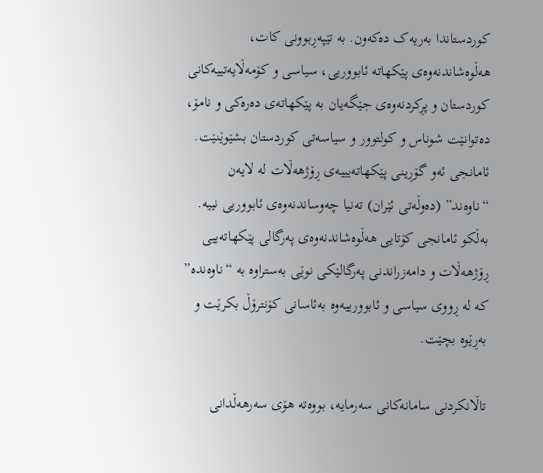کوردستاندا بەریەک دەکەون. بە تێپەڕبوونی کات، هەڵوەشاندنەوەی پێکهاتە ئابووریی، سیاسی و کۆمەڵایەتییەکانی کوردستان و پڕکردنەوەی جێگەیان بە پێکهاتەی دەرەکی و نامۆ، دەتوانێت شوناس و کولتوور و سیاسەتی کوردستان بشێوێنێت. ئامانجی ئەو گۆڕینی پێکهاتەیییەی ڕۆژهەڵات لە لایەن “ناوەند” (دەوڵەتی ئێران) تەنیا چەوساندنەوەی ئابووریی نییە. بەڵکو ئامانجی کۆتایی هەڵوەشاندنەوەی پەرگالی پێکهاتەییی ڕۆژهەڵات و دامەزراندنی پەرگالێکی نوێی بەستراوە بە “ناوەندە” کە لە ڕووی سیاسی و ئابوورییەوە بەئاسانی کۆنترۆڵ بکرێت و بەڕێوە بچێت.

تاڵانکردنی سامانەکانی سەرمایە، بووەتە هۆی سەرهەڵدانی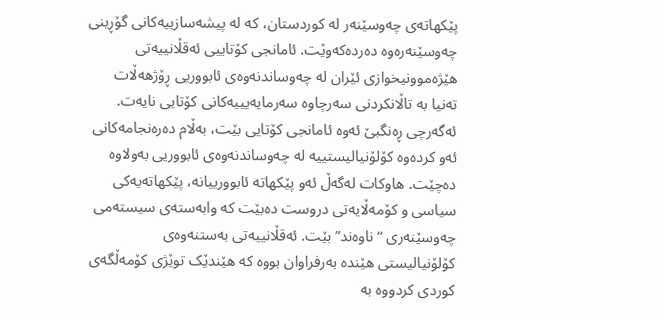پێکهاتەی چەوسێنەر لە کوردستان، کە لە پیشەسازییەکانی گۆڕینی چەوسێنەرەوە دەردەکەوێت. ئامانجی کۆتاییی ئەقڵانییەتی هێژەموونیخوازی ئێران لە چەوساندنەوەی ئابووریی ڕۆژهەڵات تەنیا بە تاڵانکردنی سەرچاوە سەرمایەیییەکانی کۆتایی نایەت. ئەگەرچی ڕەنگبێ ئەوە ئامانجی کۆتایی بێت، بەڵام دەرەنجامەکانی ئەو کردەوە کۆلۆنیالیستییە لە چەوساندنەوەی ئابووریی بەولاوە دەچێت. هاوکات لەگەڵ ئەو پێکهاتە ئابوورییانە، پێکهاتەیەکی سیاسی و کۆمەڵایەتی دروست دەبێت کە وابەستەی سیستەمی چەوسێنەری “ناوەند” بێت. ئەقڵانییەتی بەستنەوەی کۆلۆنیالیستی ‌هێندە بەرفراوان بووە کە ‌هێندێک توێژی کۆمەڵگەی کوردی کردووە بە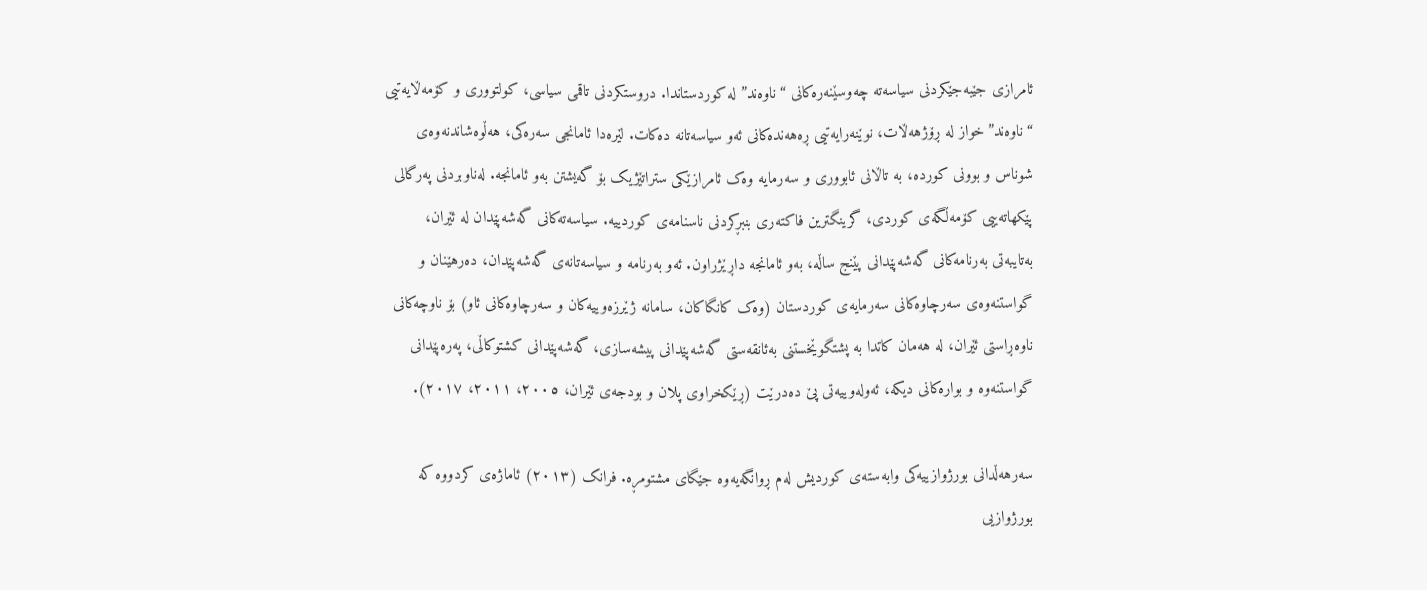ئامرازی جێبەجێکردنی سیاسەتە چەوسێنەرەکانی “ناوەند” لە کوردستاندا. دروستکردنی تاقمی سیاسی، کولتووری و کۆمەڵایەتیی “ناوەند”خواز لە ڕۆژهەڵات، نوێنەرایەتیی ڕەهەندەکانی ئەو سیاسەتانە دەکات. لێرەدا ئامانجی سەرەکی، هەڵوەشاندنەوەی شوناس و بوونی کوردە، بە تاڵانی ئابووری و سەرمایە وەک ئامرازێکی ستراتێژیک بۆ گەیشتن بەو ئامانجە. لەناوبردنی پەرگالی پێکهاتەییی کۆمەڵگەی کوردی، گرینگترین فاکتەری بنبڕکردنی ناسنامەی کوردییە. سیاسەتەکانی گەشەپێدان لە ئێران، بەتایبەتی بەرنامەکانی گەشەپێدانی پێنج ساڵە، بەو ئامانجە داڕێژراون. ئەو بەرنامە و سیاسەتانەی گەشەپێدان، دەرهێنان و گواستنەوەی سەرچاوەکانی سەرمایەی کوردستان (وەک کانگاکان، سامانە ژێرزەوییەکان و سەرچاوەکانی ئاو) بۆ ناوچەکانی ناوەڕاستی ئێران، لە هەمان کاتدا بە پشتگوێخستنی بەئانقەستی گەشەپێدانی پیشەسازی، گەشەپێدانی کشتوکاڵی، پەرەپێدانی گواستنەوە و بوارەکانی دیکە، ئەولەوییەتی پێ دەدرێت (ڕێکخراوی پلان و بودجەی ئێران، ٢٠٠٥، ٢٠١١، ٢٠١٧).

سەرهەڵدانی بورژوازییەکی وابەستەی کوردیش لەم ڕوانگەیەوە جێگای مشتومڕە. فرانک (٢٠١٣) ئاماژەی کردووە کە بورژوازیی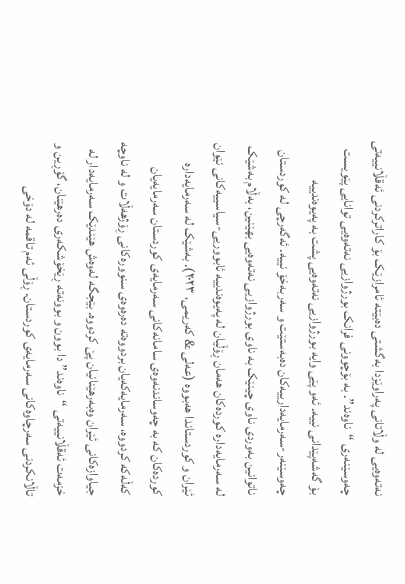نەتەوەیی لە وڵاتانی پەراوێزدا بەگشتی دەبێتە ئامرازێک بۆ کاراترکردنی ئەقڵانییەتی چەوسێنەری “ناوەند”. بە بۆچوونی فرانک بورژوازیی نەتەوەیی توانایی پێویست بۆ گەشەپێدانی نییە. ئەو پێی وایە بورژوازیی نەتەوەیی پشت بە پەیوەندییە چەوسێنەر-سەرمایەدارییەکان دەبەستێت و سەربەخۆ نییە. ئەگەرچی لە کوردستان ناتوانین بەوردی ناوی چینێک بە ناوی بورژوازیی نەتەوەیی بهێنین، بەڵام بەشێک لە سەرمایەدارە کوردەکان هەمان ڕۆڵیان لە پەیوەندییە ئابووریی-سیاسییەکانی نێوان ئێران و کوردستاندا هەبووە (عەلی & کەریمی، ٢٠٢٣). بەشێک لە سەرمایەدارە کوردەکان کە بە چەوساندنەوەی سامانەکانی سەرمایەی کوردستان سەرمایەیان کەڵەکە کردووە، سەرمایەکەیان بردووەتە دەرەوەی سنوورەکانی ڕۆژهەڵات و لە ناوچە جیاوازەکانی ئێران وەبەرهێنانیان پێ کردووە. بێجگە لەوەش هێندێک سەرمایەدار لە خزمەت ئەقڵانییەتی “ناوەند”دا بوون و بوونەتە ڕێخۆشکەری دەرهێنان، گۆڕین و تاڵانکردنی سەرچاوەکانی سەرمایەی کوردستان. ڕۆڵی ئەم تاقمە لە دۆخی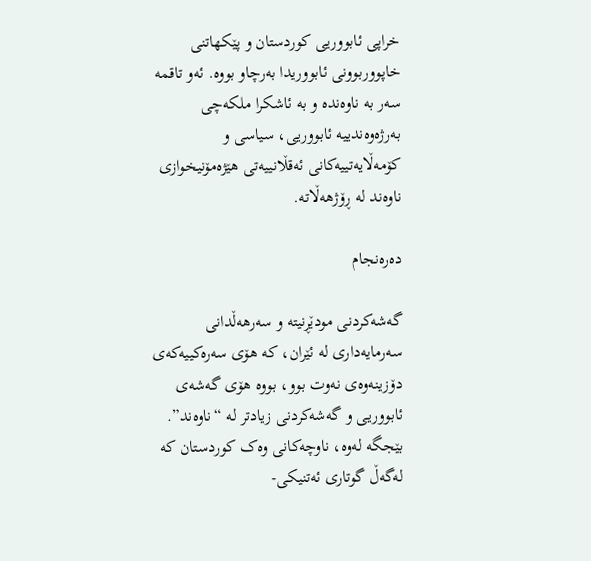خراپی ئابووریی کوردستان و پێکهاتنی خاپووربوونی ئابووریدا بەرچاو بووە. ئەو تاقمە  سەر بە ناوەندە و بە ئاشکرا ملکەچی بەرژەوەندییە ئابووریی، سیاسی و کۆمەڵایەتییەکانی ئەقڵانییەتی هێژەمۆنیخوازی  ناوەند لە ڕۆژهەڵاتە.

دەرەنجام

گەشەکردنی مودێڕنیتە و سەرهەڵدانی سەرمایەداری لە ئێران، کە هۆی سەرەکییەکەی دۆزینەوەی نەوت بوو، بووە هۆی گەشەی ئابووریی و گەشەکردنی زیادتر لە “ناوەند”. بێجگە لەوە، ناوچەکانی وەک کوردستان کە لەگەڵ گوتاری ئەتنیکی-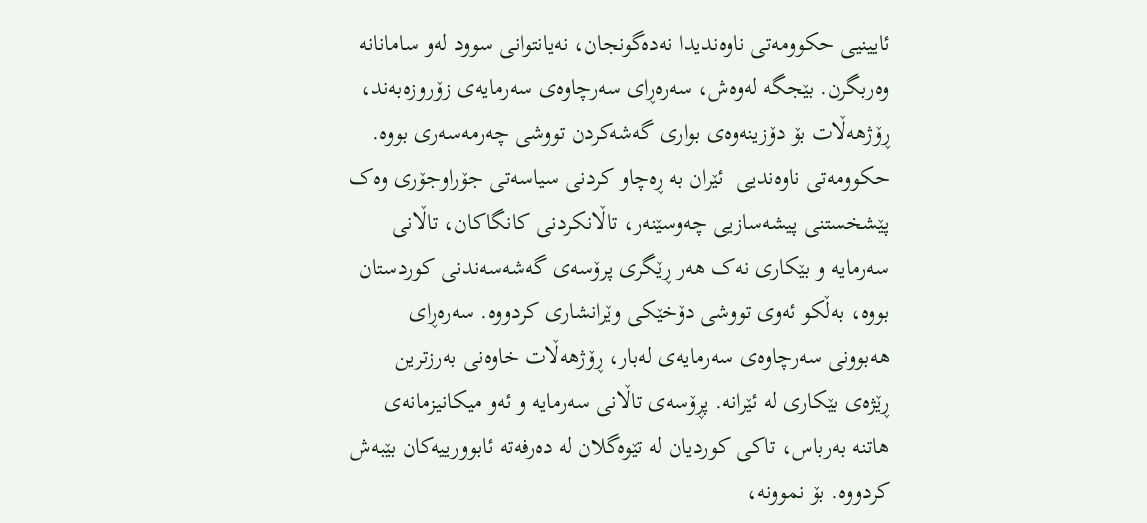ئایینیی حکوومەتی ناوەندیدا نەدەگونجان، نەیانتوانی سوود لەو سامانانە وەربگرن. بێجگە لەوەش، سەرەڕای سەرچاوەی سەرمایەی زۆروزەبەند، ڕۆژهەڵات بۆ دۆزینەوەی بواری گەشەکردن تووشی چەرمەسەری بووە. حکوومەتی ناوەندیی  ئێران بە ڕەچاو کردنی سیاسەتی جۆراوجۆری وەک پێشخستنی پیشەسازیی چەوسێنەر، تاڵانکردنی کانگاکان، تاڵانی سەرمایە و بێکاری نەک هەر ڕێگری پرۆسەی گەشەسەندنی کوردستان بووە، بەڵکو ئەوی تووشی دۆخێکی وێرانشاری کردووە. سەرەڕای هەبوونی سەرچاوەی سەرمایەی لەبار، ڕۆژهەڵات خاوەنی بەرزترین ڕێژەی بێکاری لە ئێرانە. پڕۆسەی تاڵانی سەرمایە و ئەو میکانیزمانەی هاتنە بەرباس، تاکی کوردیان لە تێوەگلان لە دەرفەتە ئابوورییەکان بێبەش کردووە. بۆ نموونە،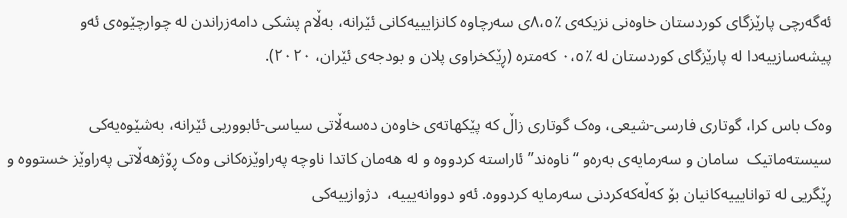ئەگەرچی پارێزگای کوردستان خاوەنی نزیکەی ٪٨،٥ی سەرچاوە کانزایییەکانی ئێرانە، بەڵام پشکی دامەزراندن لە چوارچێوەی ئەو پیشەسازییەدا لە پارێزگای کوردستان لە ٪٠،٥ کەمترە (ڕێکخراوی پلان و بودجەی ئێران، ٢٠٢٠).

وەک باس کرا، گوتاری فارسی-شیعی، وەک گوتاری زاڵ کە پێکهاتەی خاوەن دەسەڵاتی سیاسی-ئابووریی ئێرانە، بەشێوەیەکی سیستەماتیک  سامان و سەرمایەی بەرەو “ناوەند” ئاراستە کردووە و لە هەمان کاتدا ناوچە پەراوێزەکانی وەک ڕۆژهەڵاتی پەراوێز خستووە و ڕێگریی لە توانایییەکانیان بۆ کەڵەکەکردنی سەرمایە کردووە. ئەو دووانەیییە،  دژوازییەکی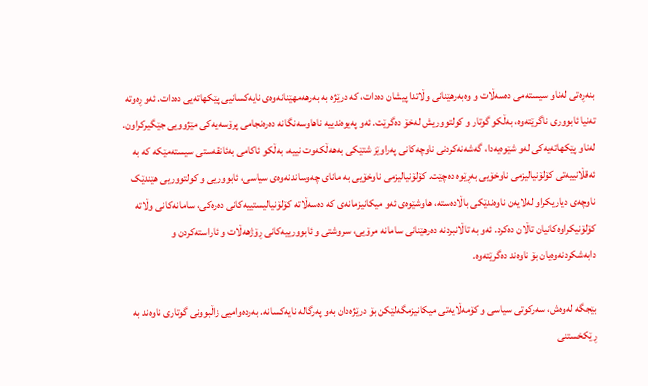بنەڕەتی لەناو سیستەمی دەسەڵات و وەبەرهێنانی وڵاتدا پیشان دەدات، کە درێژە بە بەرهەمهێنانەوەی نایەکسانیی پێکهاتەیی دەدات. ئەو ڕەوتە تەنیا ئابووری ناگرێتەوە، بەڵکو گوتار و کولتووریش لەخۆ دەگرێت. ئەو پەیوەندییە ناهاوسەنگانە دەرەنجامی پرۆسەیەکی مێژوویی جێگیرکراون. لەناو پێکهاتەیەکی لەو شێوەیەدا، گەشەنەکردنی ناوچەکانی پەراوێز شتێکی بەهەڵکەوت نییە، بەڵکو ئاکامی بەئانقەستی سیستەمێکە کە بە ئەقڵانییەتی کۆلۆنیالیزمی ناوخۆیی بەڕێوە دەچێت. کۆلۆنیالیزمی ناوخۆیی بە مانای چەوساندنەوەی سیاسی، ئابووریی و کولتووریی هێندێک ناوچەی دیاریکراو لەلایەن ناوەندێکی باڵادەستە، هاوشێوەی ئەو میکانیزمانەی کە دەسەڵاتە کۆلۆنیالیستییەکانی دەرەکی، سامانەکانی وڵاتە کۆلۆنیکراوەکانیان تاڵان دەکرد. ئەو بە تاڵانبردنە دەرهێنانی سامانە مرۆیی، سروشتی و ئابوورییەکانی ڕۆژهەڵات و ئاراستەکردن و دابەشکردنەوەیان بۆ ناوەند دەگرێتەوە.

بێجگە لەوەش، سەرکوتی سیاسی و کۆمەڵایەتی میکانیزمگەلێکن بۆ درێژەدان بەو پەرگالە نایەکسانە. بەردەوامیی زاڵبوونی گوتاری ناوەند بە ڕێکخستنی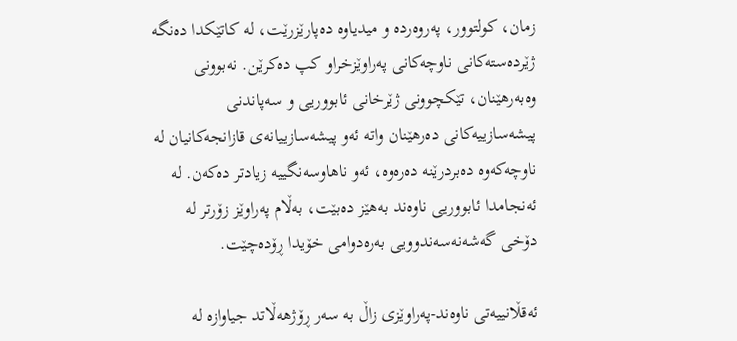زمان، کولتوور، پەروەردە و میدیاوە دەپارێزرێت، لە کاتێکدا دەنگە ژێردەستەکانی ناوچەکانی پەراوێزخراو کپ دەکرێن. نەبوونی وەبەرهێنان، تێکچوونی ژێرخانی ئابووریی و سەپاندنی پیشەسازییەکانی دەرهێنان واتە ئەو پیشەسازییانەی قازانجەکانیان لە ناوچەکەوە دەبردرێنە دەرەوە، ئەو ناهاوسەنگییە زیادتر دەکەن. لە ئەنجامدا ئابووریی ناوەند بەهێز دەبێت، بەڵام پەراوێز زۆرتر لە دۆخی گەشەنەسەندوویی بەرەدوامی خۆیدا ڕۆدەچێت.

ئەقڵانییەتی ناوەند-پەراوێزی زاڵ بە سەر ڕۆژهەڵاتد جیاوازە لە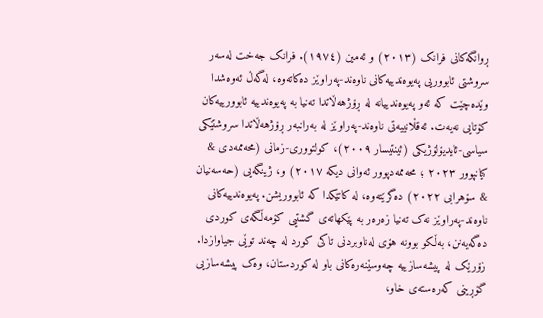ڕوانگەکانی فرانک (٢٠١٣) و ئەمین (١٩٧٤). فرانک جەخت لەسەر سروشتی ئابووریی پەیوەندییەکانی ناوەند-پەراوێز دەکاتەوە، لەگەڵ ئەوەشدا وێدەچێت کە ئەو پەیوەندییانە لە ڕۆژهەڵاتدا تەنیا بە پەیوەندییە ئابوورییەکان کۆتایی نەیەت. ئەقڵانییەتی ناوەند-پەراوێز لە بەرانبەر ڕۆژهەڵاتدا سروشتێکی سیاسی-ئایدیۆلۆژیکی (ئینتیسار ٢٠٠٩)، کولتووری-زمانی (محەممەدی & کیانپوور ٢٠٢٣ ؛ محەممەدپوور ئەوانی دیکە ٢٠١٧) و، ژینگەیی (حەسەنیان & سۆهرابی ٢٠٢٢) دەگرێتەوە، لە کاتێکدا کە ئابووریشن. پەیوەندییەکانی ناوەند-پەراوێز نەک تەنیا زەرەر بە پێکهاتەی گشتیی کۆمەڵگەی کوردی دەگەیەنن، بەڵکو بوونە هۆی لەناوبردنی تاکی کورد لە چەند توێی جیاوازدا. زۆرێک لە پیشەسازییە چەوسێنەرەکانی باو لە کوردستان، وەک پیشەسازیی گۆڕینی کەرەستەی خاو،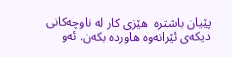پێیان باشترە  هێزی کار لە ناوچەکانی دیکەی ئێرانەوە هاوردە بکەن. ئەو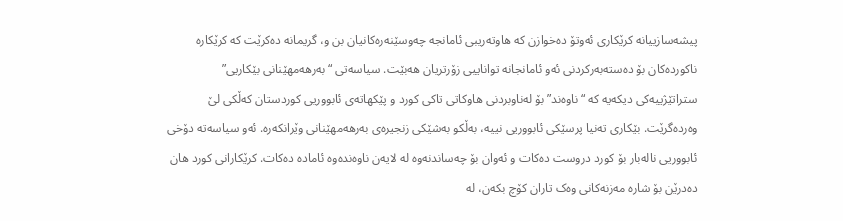پیشەسازییانە کرێکاری ئەوتۆ دەخوازن کە هاوتەریبی ئامانجە چەوسێنەرەکانیان بن و، گریمانە دەکرێت کە کرێکارە ناکوردەکان بۆ دەستەبەرکردنی ئەو ئامانجانە تواناییی زۆرتریان هەبێت. سیاسەتی “بەرهەمهێنانی بێکاریی” ستراتێژییەکی دیکەیە کە “ناوەند” بۆ لەناوبردنی هاوکاتی تاکی کورد و پێکهاتەی ئابووریی کوردستان کەڵکی لێ وەردەگرێت. بێکاری تەنیا پرسێکی ئابووریی نییە، بەڵکو بەشێکی زنجیرەی بەرهەمهێنانی وێرانکەرە. ئەو سیاسەتە دۆخی ئابووریی نالەبار بۆ کورد دروست دەکات و ئەوان بۆ چەساندنەوە لە لایەن ناوەندەوە ئامادە دەکات. کرێکارانی کورد هان دەدرێن بۆ شارە مەزنەکانی وەک تاران کۆچ بکەن، لە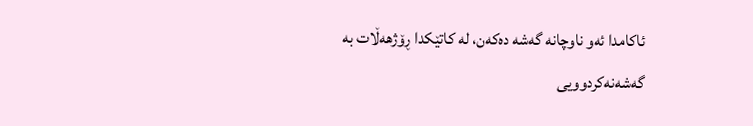ئاکامدا ئەو ناوچانە گەشە دەکەن، لە کاتێکدا ڕۆژهەڵات بە گەشەنەکردوویی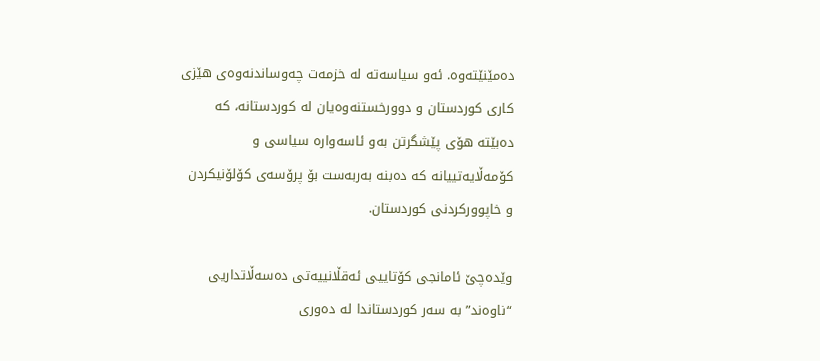دەمێنێتەوە. ئەو سیاسەتە لە خزمەت چەوساندنەوەی ‌هێزی کاری کوردستان و دوورخستنەوەیان لە کوردستانە، کە دەبێتە هۆی پێشگرتن بەو ئاسەوارە سیاسی و کۆمەڵایەتییانە کە دەبنە بەربەست بۆ پرۆسەی کۆلۆنیکردن و خاپوورکردنی کوردستان.

وێدەچێ ئامانجی کۆتاییی ئەقڵانییەتی دەسەڵاتداریی “ناوەند” بە سەر کوردستاندا لە دەوری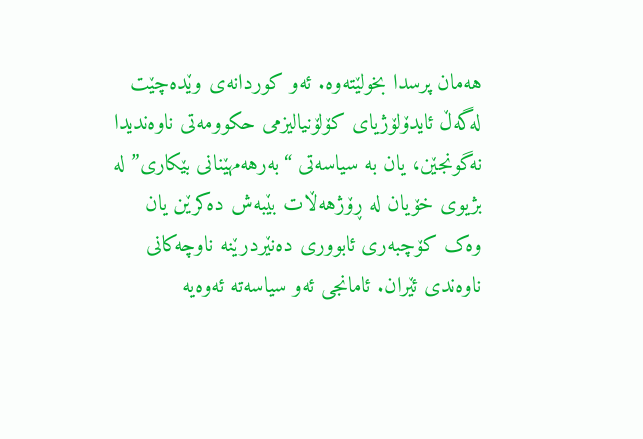هەمان پرسدا بخولێتەوە. ئەو کوردانەی وێدەچێت لەگەڵ ئایدۆلۆژیای کۆلۆنیالیزمی حکوومەتی ناوەندیدا نەگونجێن، یان بە سیاسەتی “بەرهەمهێنانی بێکاری” لە بژیوی خۆیان لە ڕۆژهەڵات بێبەش دەکرێن یان وەک کۆچبەری ئابووری دەنێردرێنە ناوچەکانی ناوەندی ئێران. ئامانجی ئەو سیاسەتە ئەوەیە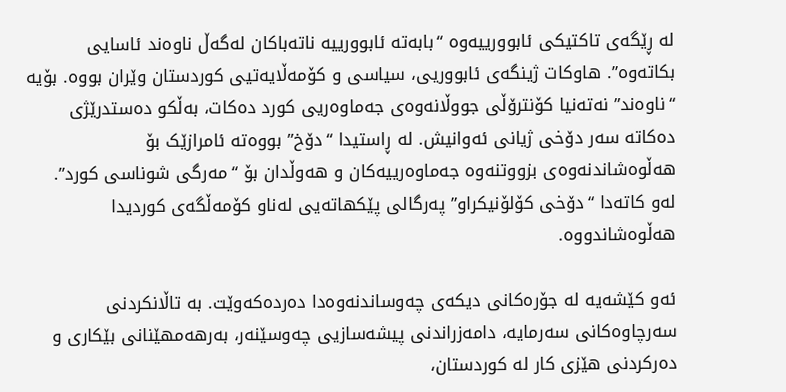لە ڕێگەی تاکتیکی ئابوورییەوە “بابەتە ئابوورییە ناتەباکان لەگەڵ ناوەند ئاسایی بکاتەوە”. هاوکات ژینگەی ئابووریی، سیاسی و کۆمەڵایەتیی کوردستان وێران بووە. بۆیە “ناوەند” نەتەنیا کۆنترۆڵی جووڵانەوەی جەماوەریی کورد دەکات، بەڵکو دەستدرێژی دەکاتە سەر دۆخی ژیانی ئەوانیش. لە ڕاستیدا “دۆخ” بووەتە ئامرازێک بۆ هەڵوەشاندنەوەی بزووتنەوە جەماوەرییەکان و هەوڵدان بۆ “مەرگی شوناسی کورد”. لەو کاتەدا “دۆخی کۆلۆنیکراو” پەرگالی پێکهاتەیی لەناو کۆمەڵگەی کوردیدا هەڵوەشاندووە.

ئەو کێشەیە لە جۆرەکانی دیکەی چەوساندنەوەدا دەردەکەوێت. بە تاڵانکردنی سەرچاوەکانی سەرمایە، دامەزراندنی پیشەسازیی چەوسێنەر، بەرهەمهێنانی بێکاری و دەرکردنی هێزی کار لە کوردستان،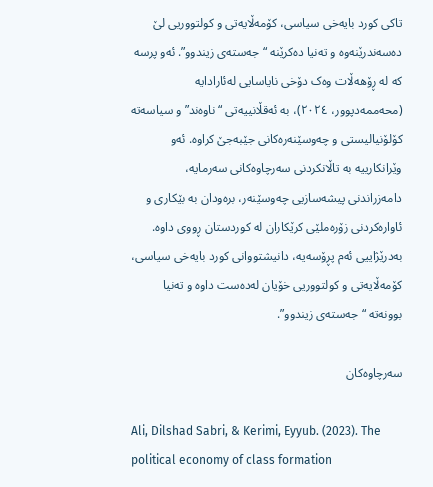تاکی کورد بایەخی سیاسی، کۆمەڵایەتی و کولتووریی لێ دەسەندرێنەوە و تەنیا دەکرێنە “جەستەی زیندوو”. ئەو پرسە کە لە ڕۆهەڵات وەک دۆخی نایاسایی لەئارادایە (محەممەدپوور، ٢٠٢٤)، بە ئەقڵانییەتی “ناوەند” و سیاسەتە کۆلۆنیالیستی و چەوسێنەرەکانی جێبەجێ کراوە. ئەو وێرانکارییە بە تاڵانکردنی سەرچاوەکانی سەرمایە، دامەزراندنی پیشەسازیی چەوسێنەر، برەودان بە بێکاری و ئاوارەکردنی زۆرەملێی کرێکاران لە کوردستان ڕووی داوە. بەدرێژاییی ئەم پڕۆسەیە، دانیشتووانی کورد بایەخی سیاسی، کۆمەڵایەتی و کولتووریی خۆیان لەدەست داوە و تەنیا بوونەتە “جەستەی زیندوو”.

سەرچاوەکان

Ali, Dilshad Sabri, & Kerimi, Eyyub. (2023). The political economy of class formation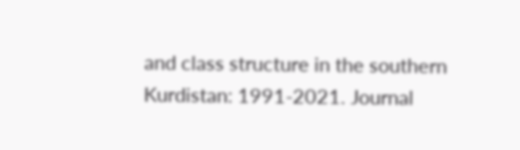and class structure in the southern Kurdistan: 1991-2021. Journal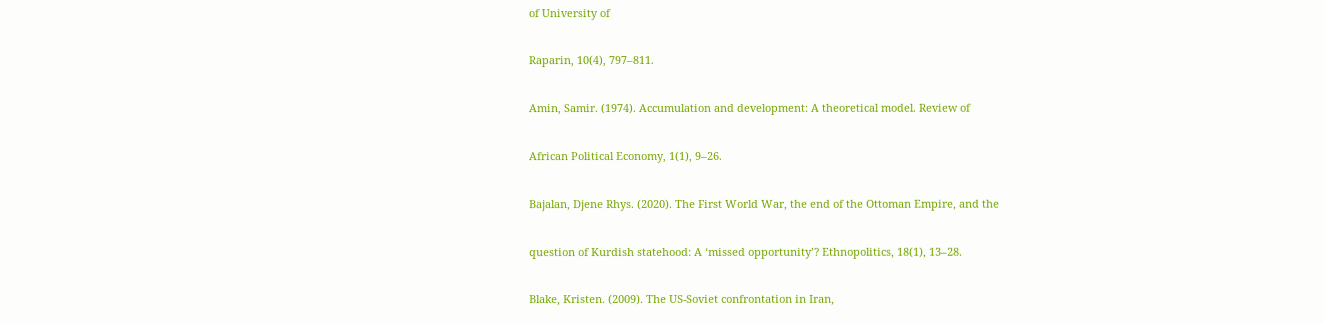of University of

Raparin, 10(4), 797–811.

Amin, Samir. (1974). Accumulation and development: A theoretical model. Review of

African Political Economy, 1(1), 9–26.

Bajalan, Djene Rhys. (2020). The First World War, the end of the Ottoman Empire, and the

question of Kurdish statehood: A ‘missed opportunity’? Ethnopolitics, 18(1), 13–28.

Blake, Kristen. (2009). The US-Soviet confrontation in Iran,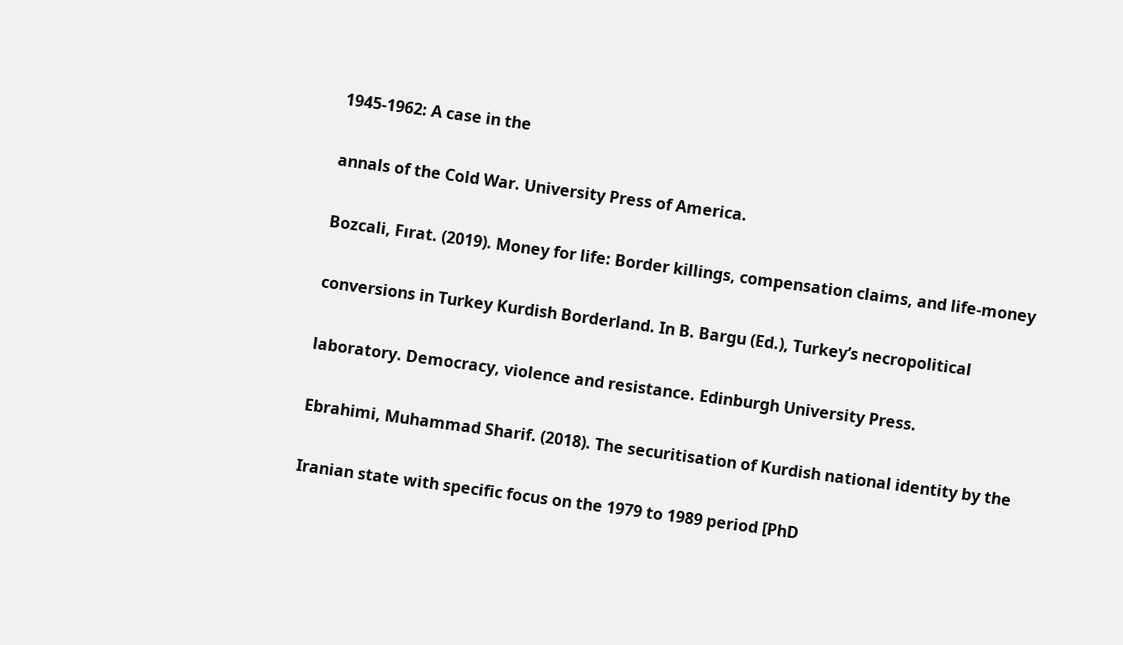1945-1962: A case in the

annals of the Cold War. University Press of America.

Bozcali, Fırat. (2019). Money for life: Border killings, compensation claims, and life-money

conversions in Turkey Kurdish Borderland. In B. Bargu (Ed.), Turkey’s necropolitical

laboratory. Democracy, violence and resistance. Edinburgh University Press.

Ebrahimi, Muhammad Sharif. (2018). The securitisation of Kurdish national identity by the

Iranian state with specific focus on the 1979 to 1989 period [PhD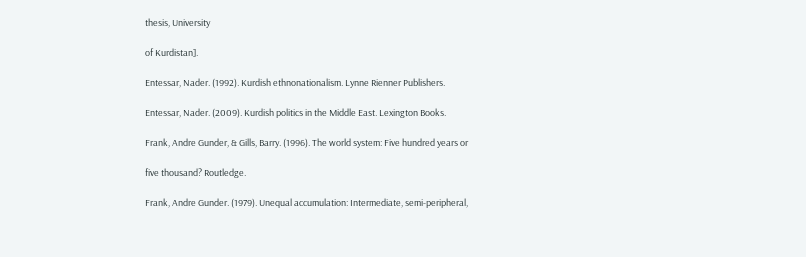thesis, University

of Kurdistan].

Entessar, Nader. (1992). Kurdish ethnonationalism. Lynne Rienner Publishers.

Entessar, Nader. (2009). Kurdish politics in the Middle East. Lexington Books.

Frank, Andre Gunder, & Gills, Barry. (1996). The world system: Five hundred years or

five thousand? Routledge.

Frank, Andre Gunder. (1979). Unequal accumulation: Intermediate, semi-peripheral,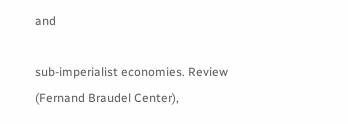and

sub-imperialist economies. Review (Fernand Braudel Center),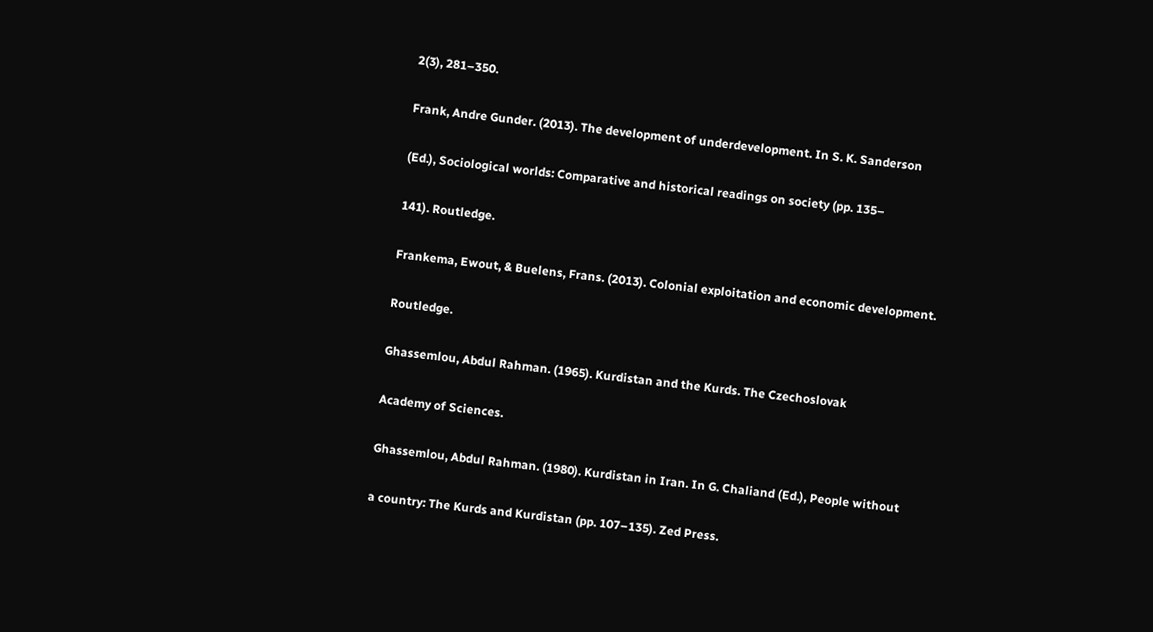2(3), 281–350.

Frank, Andre Gunder. (2013). The development of underdevelopment. In S. K. Sanderson

(Ed.), Sociological worlds: Comparative and historical readings on society (pp. 135–

141). Routledge.

Frankema, Ewout, & Buelens, Frans. (2013). Colonial exploitation and economic development.

Routledge.

Ghassemlou, Abdul Rahman. (1965). Kurdistan and the Kurds. The Czechoslovak

Academy of Sciences.

Ghassemlou, Abdul Rahman. (1980). Kurdistan in Iran. In G. Chaliand (Ed.), People without

a country: The Kurds and Kurdistan (pp. 107–135). Zed Press.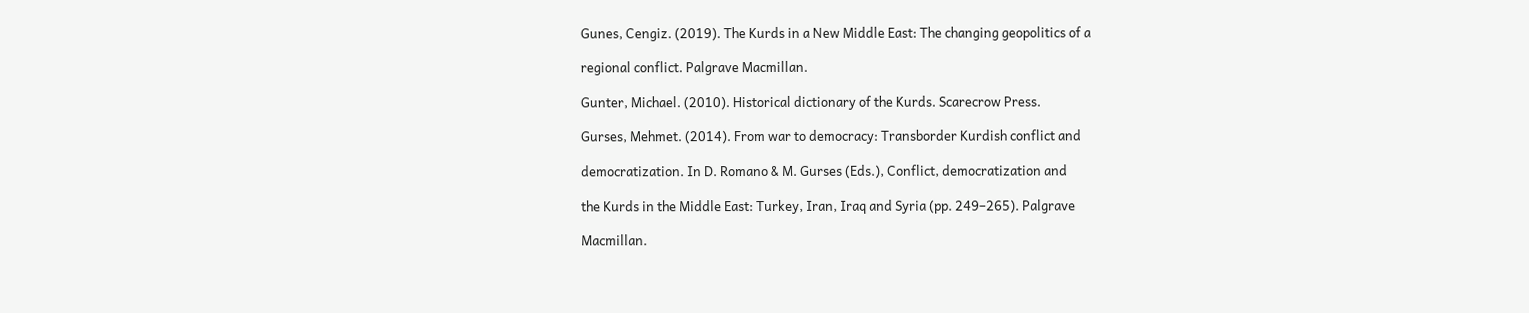Gunes, Cengiz. (2019). The Kurds in a New Middle East: The changing geopolitics of a

regional conflict. Palgrave Macmillan.

Gunter, Michael. (2010). Historical dictionary of the Kurds. Scarecrow Press.

Gurses, Mehmet. (2014). From war to democracy: Transborder Kurdish conflict and

democratization. In D. Romano & M. Gurses (Eds.), Conflict, democratization and

the Kurds in the Middle East: Turkey, Iran, Iraq and Syria (pp. 249–265). Palgrave

Macmillan.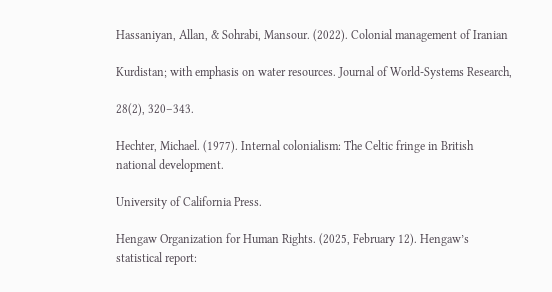Hassaniyan, Allan, & Sohrabi, Mansour. (2022). Colonial management of Iranian

Kurdistan; with emphasis on water resources. Journal of World-Systems Research,

28(2), 320–343.

Hechter, Michael. (1977). Internal colonialism: The Celtic fringe in British national development.

University of California Press.

Hengaw Organization for Human Rights. (2025, February 12). Hengaw’s statistical report: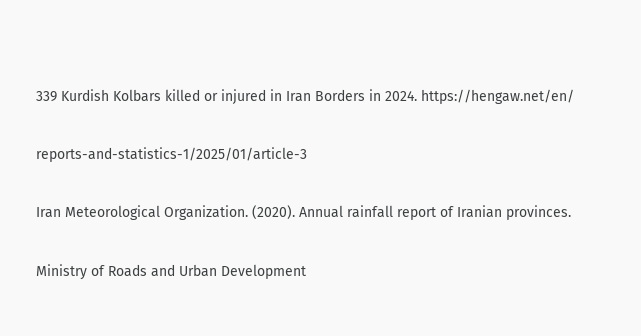339 Kurdish Kolbars killed or injured in Iran Borders in 2024. https://hengaw.net/en/

reports-and-statistics-1/2025/01/article-3

Iran Meteorological Organization. (2020). Annual rainfall report of Iranian provinces.

Ministry of Roads and Urban Development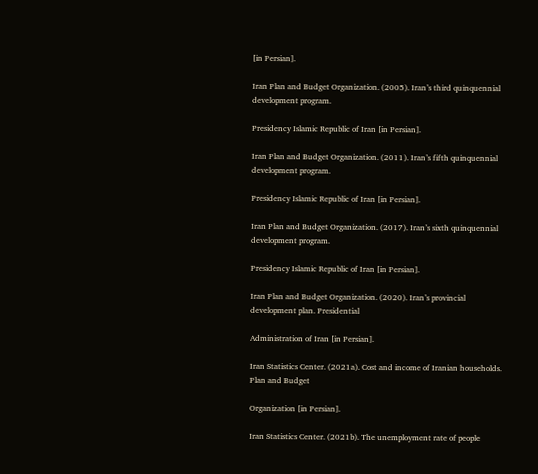[in Persian].

Iran Plan and Budget Organization. (2005). Iran’s third quinquennial development program.

Presidency Islamic Republic of Iran [in Persian].

Iran Plan and Budget Organization. (2011). Iran’s fifth quinquennial development program.

Presidency Islamic Republic of Iran [in Persian].

Iran Plan and Budget Organization. (2017). Iran’s sixth quinquennial development program.

Presidency Islamic Republic of Iran [in Persian].

Iran Plan and Budget Organization. (2020). Iran’s provincial development plan. Presidential

Administration of Iran [in Persian].

Iran Statistics Center. (2021a). Cost and income of Iranian households. Plan and Budget

Organization [in Persian].

Iran Statistics Center. (2021b). The unemployment rate of people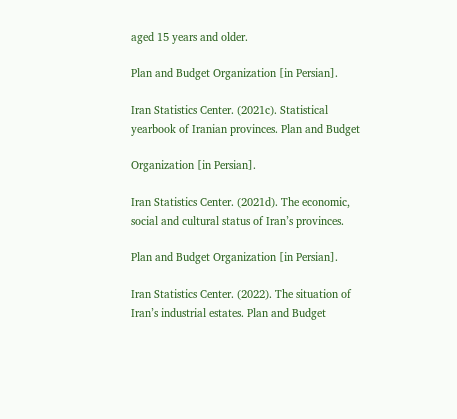aged 15 years and older.

Plan and Budget Organization [in Persian].

Iran Statistics Center. (2021c). Statistical yearbook of Iranian provinces. Plan and Budget

Organization [in Persian].

Iran Statistics Center. (2021d). The economic, social and cultural status of Iran’s provinces.

Plan and Budget Organization [in Persian].

Iran Statistics Center. (2022). The situation of Iran’s industrial estates. Plan and Budget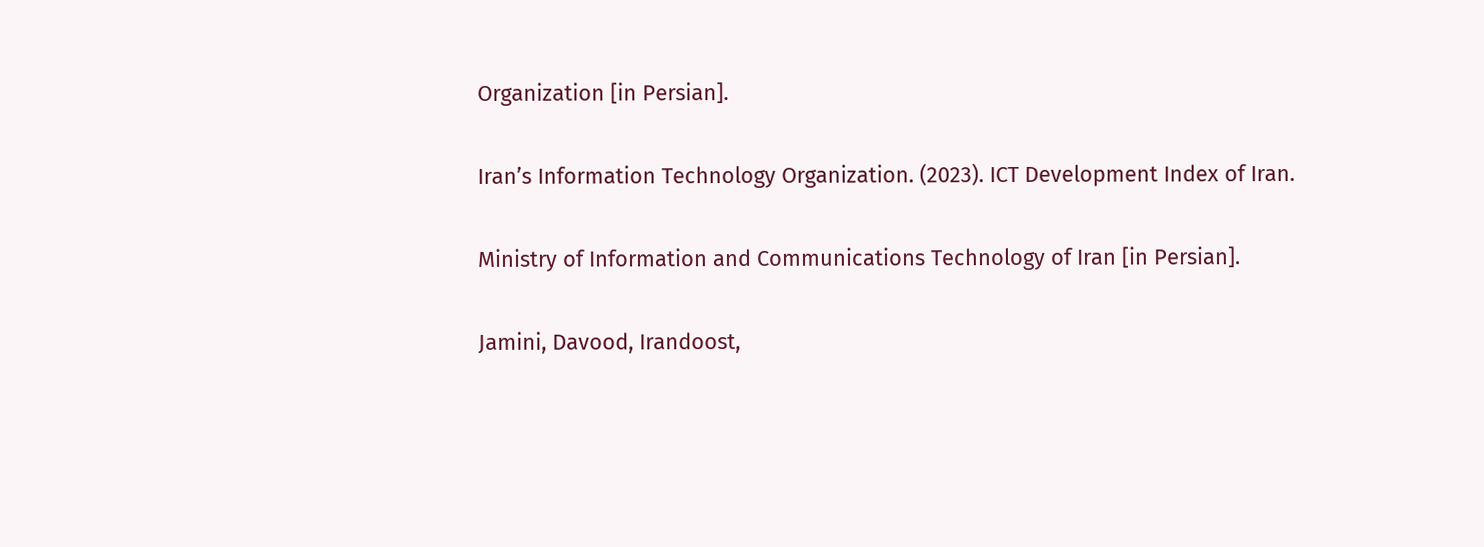Organization [in Persian].

Iran’s Information Technology Organization. (2023). ICT Development Index of Iran.

Ministry of Information and Communications Technology of Iran [in Persian].

Jamini, Davood, Irandoost,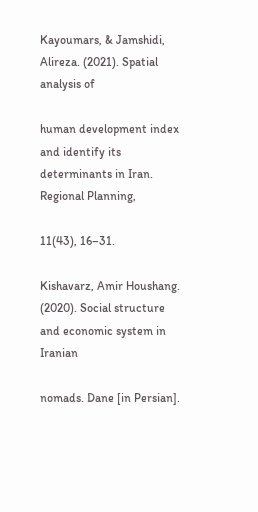Kayoumars, & Jamshidi, Alireza. (2021). Spatial analysis of

human development index and identify its determinants in Iran. Regional Planning,

11(43), 16–31.

Kishavarz, Amir Houshang. (2020). Social structure and economic system in Iranian

nomads. Dane [in Persian].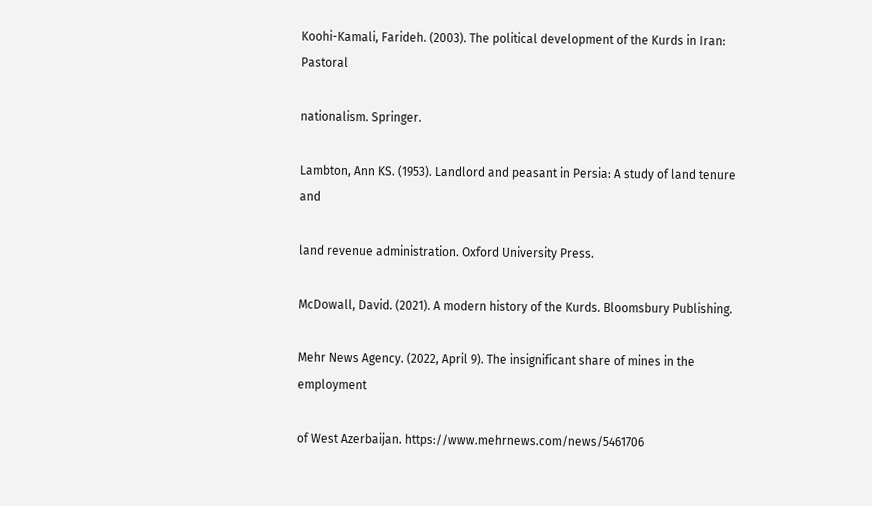Koohi-Kamali, Farideh. (2003). The political development of the Kurds in Iran: Pastoral

nationalism. Springer.

Lambton, Ann KS. (1953). Landlord and peasant in Persia: A study of land tenure and

land revenue administration. Oxford University Press.

McDowall, David. (2021). A modern history of the Kurds. Bloomsbury Publishing.

Mehr News Agency. (2022, April 9). The insignificant share of mines in the employment

of West Azerbaijan. https://www.mehrnews.com/news/5461706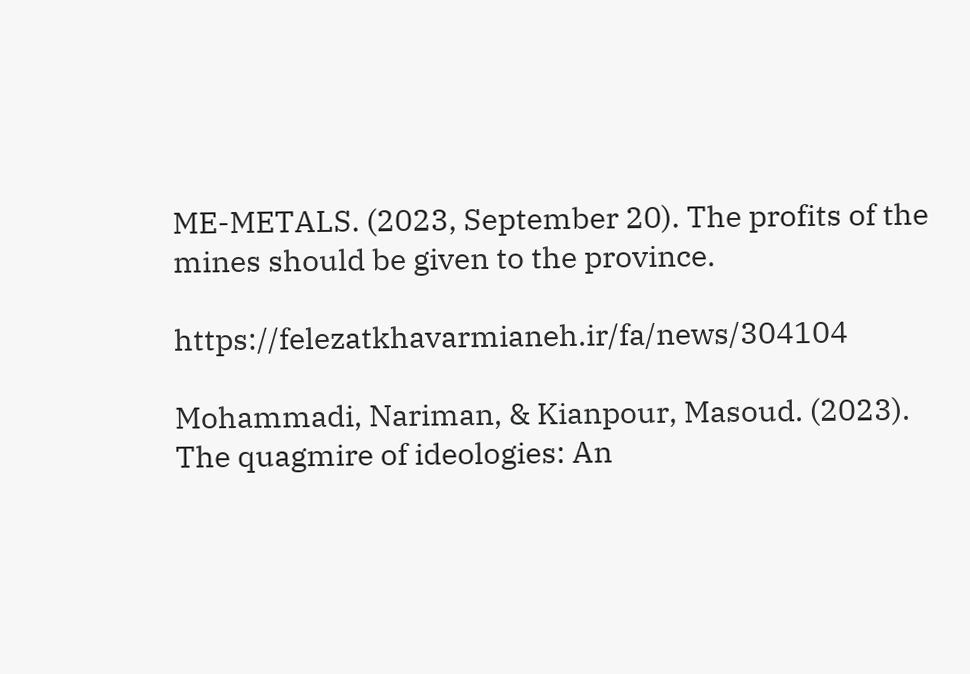ME-METALS. (2023, September 20). The profits of the mines should be given to the province.

https://felezatkhavarmianeh.ir/fa/news/304104

Mohammadi, Nariman, & Kianpour, Masoud. (2023). The quagmire of ideologies: An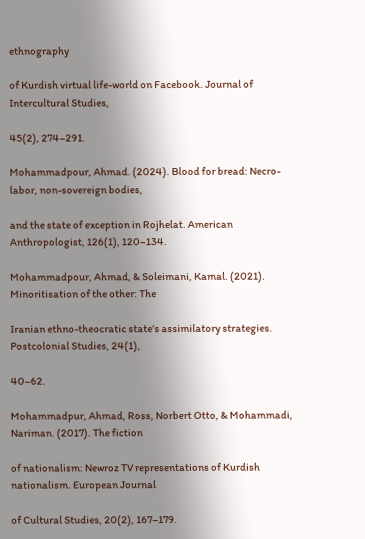ethnography

of Kurdish virtual life-world on Facebook. Journal of Intercultural Studies,

45(2), 274–291.

Mohammadpour, Ahmad. (2024). Blood for bread: Necro-labor, non-sovereign bodies,

and the state of exception in Rojhelat. American Anthropologist, 126(1), 120–134.

Mohammadpour, Ahmad, & Soleimani, Kamal. (2021). Minoritisation of the other: The

Iranian ethno-theocratic state’s assimilatory strategies. Postcolonial Studies, 24(1),

40–62.

Mohammadpur, Ahmad, Ross, Norbert Otto, & Mohammadi, Nariman. (2017). The fiction

of nationalism: Newroz TV representations of Kurdish nationalism. European Journal

of Cultural Studies, 20(2), 167–179.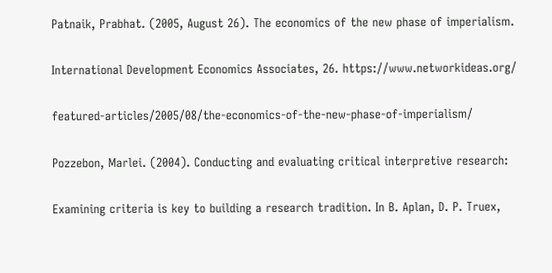Patnaik, Prabhat. (2005, August 26). The economics of the new phase of imperialism.

International Development Economics Associates, 26. https://www.networkideas.org/

featured-articles/2005/08/the-economics-of-the-new-phase-of-imperialism/

Pozzebon, Marlei. (2004). Conducting and evaluating critical interpretive research:

Examining criteria is key to building a research tradition. In B. Aplan, D. P. Truex,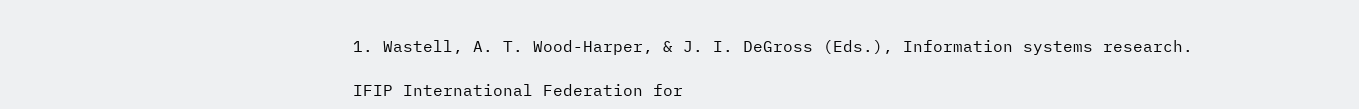1. Wastell, A. T. Wood-Harper, & J. I. DeGross (Eds.), Information systems research.

IFIP International Federation for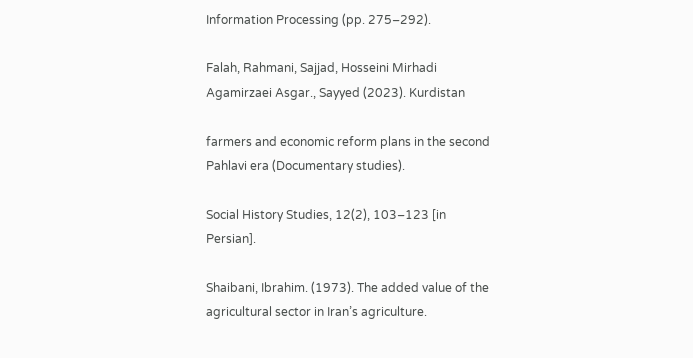Information Processing (pp. 275–292).

Falah, Rahmani, Sajjad, Hosseini Mirhadi Agamirzaei Asgar., Sayyed (2023). Kurdistan

farmers and economic reform plans in the second Pahlavi era (Documentary studies).

Social History Studies, 12(2), 103–123 [in Persian].

Shaibani, Ibrahim. (1973). The added value of the agricultural sector in Iran’s agriculture.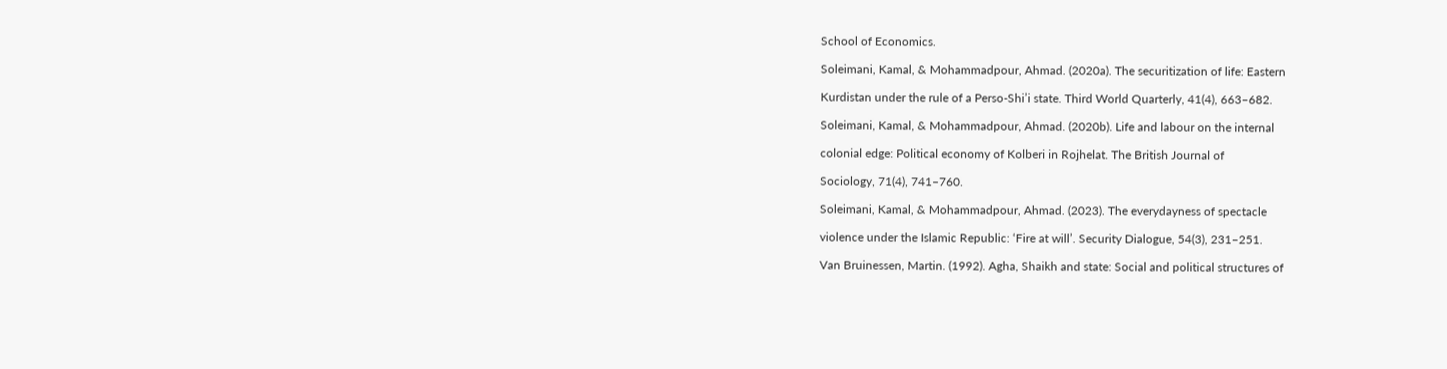School of Economics.

Soleimani, Kamal, & Mohammadpour, Ahmad. (2020a). The securitization of life: Eastern

Kurdistan under the rule of a Perso-Shi’i state. Third World Quarterly, 41(4), 663–682.

Soleimani, Kamal, & Mohammadpour, Ahmad. (2020b). Life and labour on the internal

colonial edge: Political economy of Kolberi in Rojhelat. The British Journal of

Sociology, 71(4), 741–760.

Soleimani, Kamal, & Mohammadpour, Ahmad. (2023). The everydayness of spectacle

violence under the Islamic Republic: ‘Fire at will’. Security Dialogue, 54(3), 231–251.

Van Bruinessen, Martin. (1992). Agha, Shaikh and state: Social and political structures of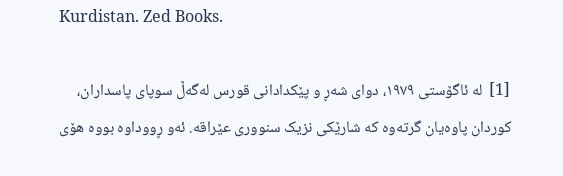Kurdistan. Zed Books.

[1]  لە ئاگۆستی ١٩٧٩، دوای شەڕ و پێکدادانی قورس لەگەڵ سوپای پاسداران، کوردان پاوەیان گرتەوە کە شارێکی نزیک سنووری عێراقە. ئەو ڕووداوە بووە هۆی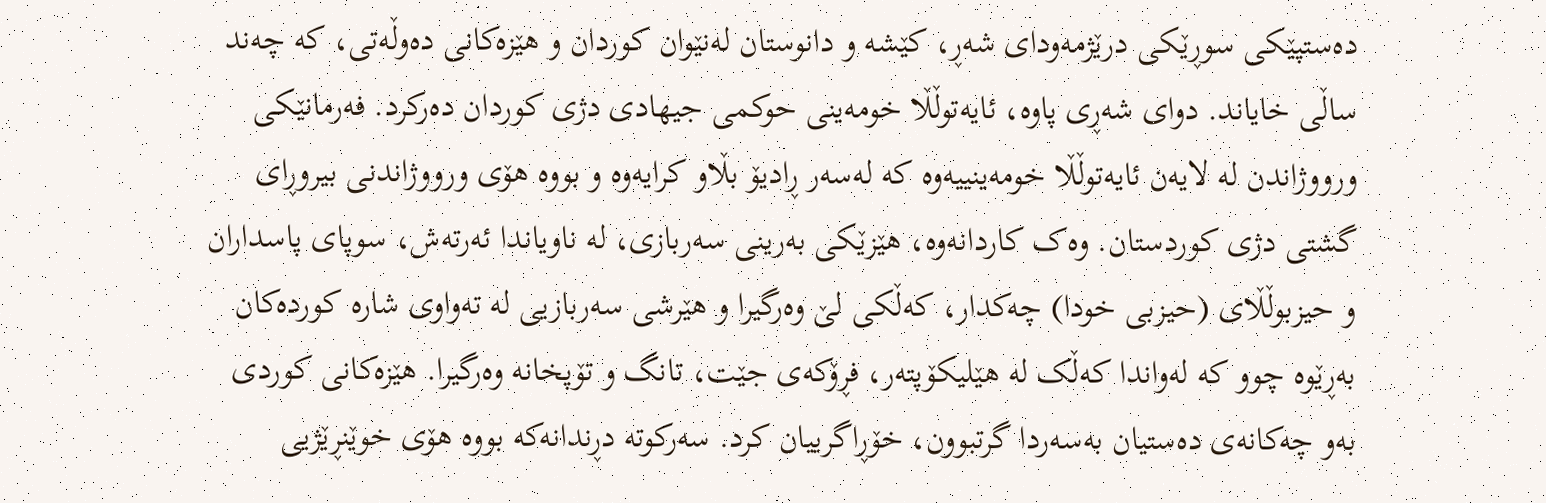دەستپێکی سوڕێکی درێژمەودای شەڕ، کێشە و دانوستان لەنێوان کوردان و هێزەکانی دەوڵەتی، کە چەند ساڵی خایاند. دوای شەڕی پاوە، ئایەتوڵڵا خومەینی حوکمی جیهادی دژی کوردان دەرکرد. فەرمانێکی ورووژاندن لە لایەن ئایەتوڵڵا خومەینییەوە کە لەسەر ڕادیۆ بڵاو کرایەوە و بووە هۆی ورووژاندنی بیروڕای گشتی دژی کوردستان. وەک کاردانەوە، هێزێکی بەرینی سەربازی، لە ناویاندا ئەرتەش، سوپای پاسداران و حیزبوڵڵای (حیزبی خودا) چەکدار، کەڵکی لێ وەرگیرا و هێرشی سەربازیی لە تەواوی شارە کوردەکان بەڕێوە چوو کە لەواندا کەڵک لە هێلیکۆپتەر، فڕۆکەی جێت، تانگ و تۆپخانە وەرگیرا. هێزەکانی کوردی بەو چەکانەی دەستیان بەسەردا گرتبوون، خۆڕاگرییان کرد. سەرکوتە دڕندانەکە بووە هۆی خوێنڕێژیی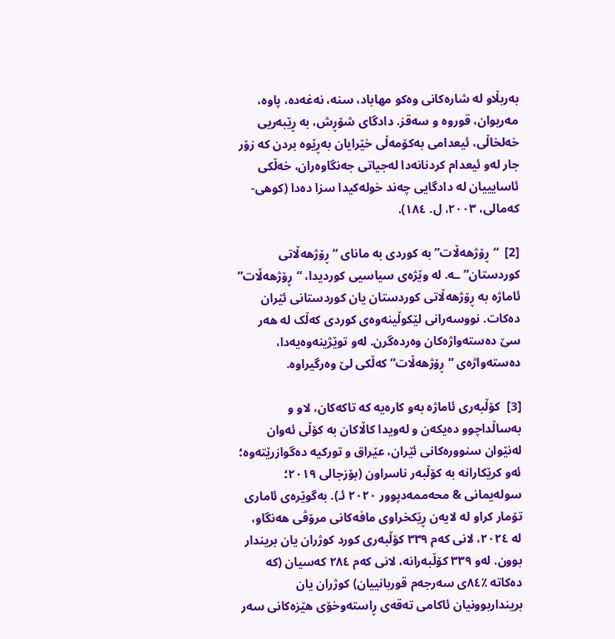بەربڵاو لە شارەکانی وەکو مهاباد، سنە، نەغەدە، پاوە، مەریوان، قوروە و سەقز. دادگای شۆڕش، بە ڕێبەریی خەلخاڵی، ئیعدامی بەکۆمەڵی خێرایان بەڕێوە بردن کە زۆر جار لەو ئیعدام کردنانەدا لەجیاتی جەنگاوەران، خەڵکی ئاسایییان لە دادگایی چەند خولەکیدا سزا دەدا (کوهی-کەمالی، ٢٠٠٣، ل. ١٨٤).

[2]  “ڕۆژهەڵات” بە کوردی بە مانای “ڕۆژهەڵاتی کوردستان” ـە. لە وێژەی سیاسیی کوردیدا، “ڕۆژهەڵات” ئاماژە بە ڕۆژهەڵاتی کوردستان یان کوردستانی ئێران دەکات. نووسەرانی لێکوڵینەوەی کوردی کەڵک لە هەر سێ دەستەواژەکان وەردەگرن. لەو توێژینەوەیەدا، دەستەواژەی “ڕۆژهەڵات” کەڵکی لێ وەرگیراوە.

[3]  کۆڵبەری ئاماژە بەو کارەیە کە تاکەکان، لاو و بەساڵداچوو دەیکەن و لەویدا کاڵاکان بە کۆڵی ئەوان لەنێوان سنوورەکانی ئێران، عێراق و تورکیە دەگوازرێتەوە؛ ئەو کرێکارانە بە کۆڵبەر ناسراون (بۆزجالی ٢٠١٩؛ سولەیمانی & محەممەدپوور ٢٠٢٠ ئـ). بەگوێرەی ئاماری تۆمار کراو لە لایەن ڕێکخراوی مافەکانی مرۆڤی هەنگاو، لە ٢٠٢٤، لانی کەم ٣٣٩ کۆڵبەری کورد کوژران یان بریندار بوون. لەو ٣٣٩ کۆڵبەرانە، لانی کەم ٢٨٤ کەسیان (کە دەکاتە ٪٨٤ی سەرجەم قوربانییان) کوژران یان برینداربوونیان ئاکامی تەقەی ڕاستەوخۆی هێزەکانی سەر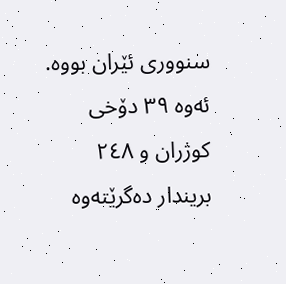سنووری ئێران بووە. ئەوە ٣٩ دۆخی کوژران و ٢٤٨ بریندار دەگرێتەوە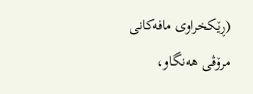(ڕێکخراوی مافەکانی مرۆڤی هەنگاو،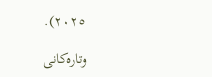٢٠٢٥).

وتارەکانی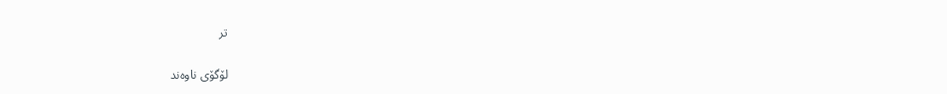تر

لۆگۆی ناوەند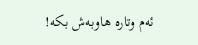ئەم وتارە هاوبەش بکە!